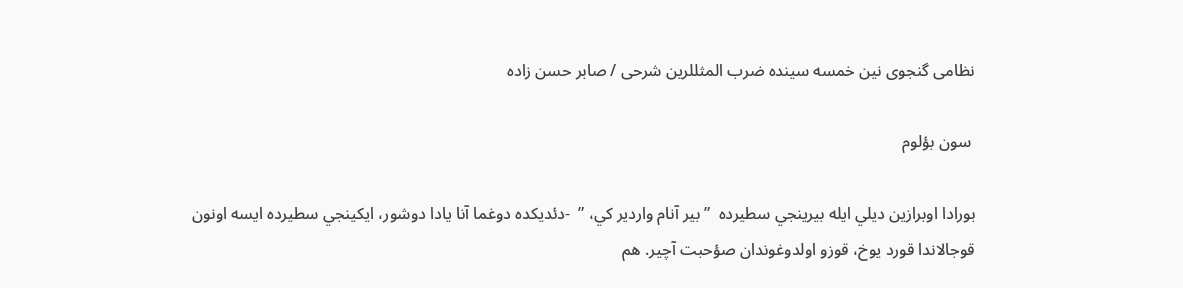نظامی گنجوی نین خمسه سینده ضرب المثللرین شرحی / صابر حسن زاده

 سون بؤلوم

بورادا اوبرازين ديلي ايله بيرينجي سطيرده  ” بير آنام واردير کي، ”  -دئديکده دوغما آنا يادا دوشور، ايکينجي سطيرده ايسه اونون قوجالاندا قورد يوخ، قوزو اولدوغوندان صؤحبت آچير. هم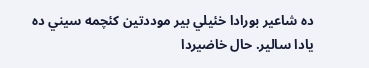ده شاعیر بورادا خئيلي بير موددتين کئچمه سيني ده يادا سالير. حال خاضيردا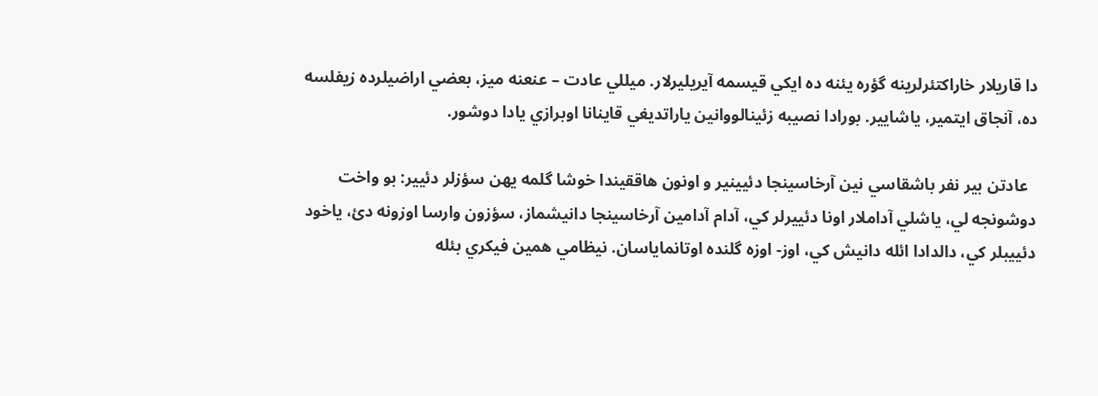دا قاريلار خاراکتئرلرينه گؤره يئنه ده ايکي قيسمه آيريليرلار. ميللي عادت – عنعنه ميز، بعضي اراضيلرده زيفلسه ده، آنجاق ايتمير، ياشايير. بورادا نصيبه زئينالووانين ياراتديغي قاينانا اوبرازي يادا دوشور.

  عادتن بير نفر باشقاسي نين آرخاسينجا دئيينير و اونون هاققيندا خوشا گلمه يهن سؤزلر دئيير: بو واخت دوشونجه لي، ياشلي آداملار اونا دئييرلر کي، آدام آدامين آرخاسينجا دانيشماز، سؤزون وارسا اوزونه دئ، ياخود دئييبلر کي، دالدادا ائله دانيش کي، اوز- اوزه گلنده اوتانماياسان. نيظامي همين فيکري بئله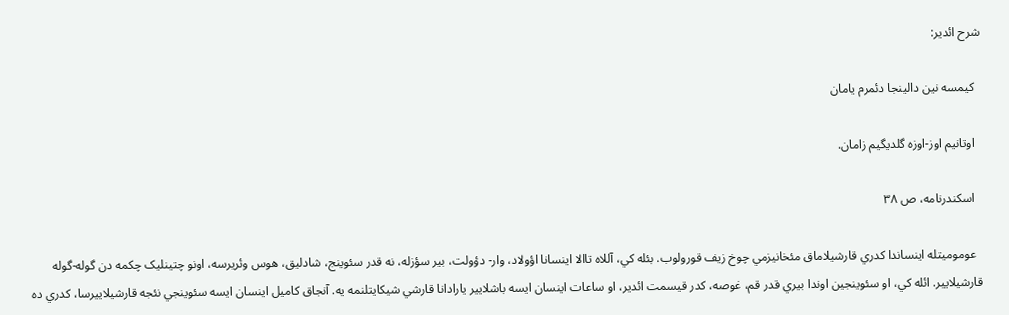شرح ائدير:

  کيمسه نين دالينجا دئمرم يامان

  اوتانيم اوز-اوزه گلديگيم زامان.

  اسکندرنامه، ص ۳۸

  عوموميتله اينساندا کدري قارشيلاماق مئخانيزمي چوخ زيف قورولوب. بئله کي، آللاه تاالا اينسانا اؤولاد، وار- دؤولت، بير سؤزله، نه قدر سئوينج، شادليق، هوس وئريرسه، اونو چتينليک چکمه دن گوله-گوله قارشيلايير. ائله کي، او سئوينجين اوندا بيري قدر قم، غوصه، کدر قيسمت ائدير، او ساعات اينسان ايسه باشلايير يارادانا قارشي شيکايتلنمه يه. آنجاق کاميل اينسان ايسه سئوينجي نئجه قارشيلاييرسا، کدري ده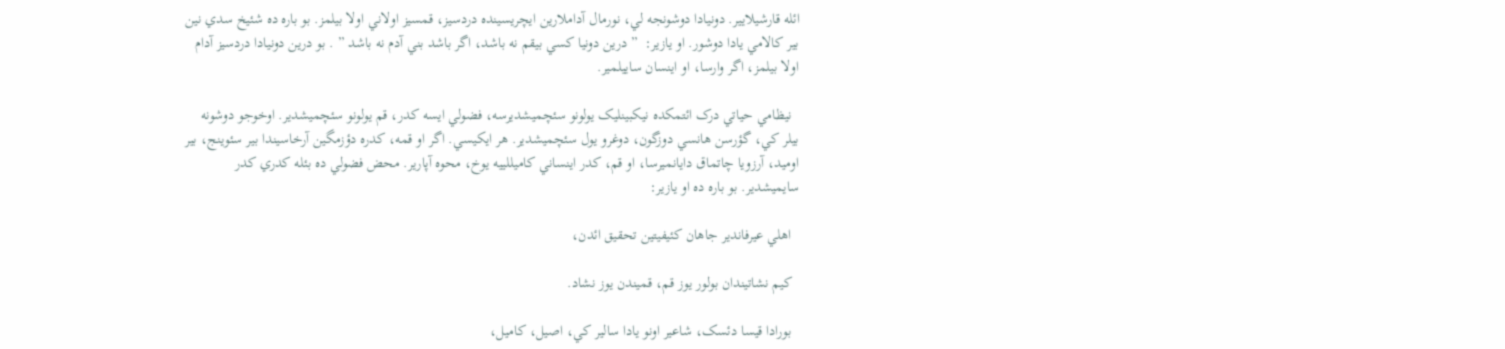ائله قارشيلايير. دونيادا دوشونجه لي، نورمال آداملارين ايچريسينده دردسيز، قمسيز اولاني اولا بيلمز. بو باره ده شئيخ سدي نين بير کالامي يادا دوشور. او يازير:  ” درين دونيا کسي بيقم نه باشد، اگر باشد بني آدم نه باشد ” . بو درين دونيادا دردسيز آدام اولا بيلمز، اگر وارسا، او اينسان ساييلمير.

  نيظامي حياتي درک ائتمکده نيکبينليک يولونو سئچميشديرسه، فضولي ايسه کدر، قم يولونو سئچميشدير. اوخوجو دوشونه بيلر کي، گؤرسن هانسي دوزگون، دوغرو يول سئچميشدير. هر ايکيسي. اگر او قمه، کدره دؤزمگين آرخاسيندا بير سئوينج، بير اوميد، آرزويا چاتماق دايانميرسا، او قم، کدر اينساني کاميللييه يوخ، محوه آپارير. محض فضولي ده بئله کدري کدر سايميشدير. بو باره ده او يازير:

  اهلي عيرفاندير جاهان کئيفيتين تحقيق ائدن،

  کيم نشاتيندان بولور يوز قم، قميندن يوز نشاد.

  بورادا قيسا دئسک، شاعير اونو يادا سالير کي، اصيل، کاميل،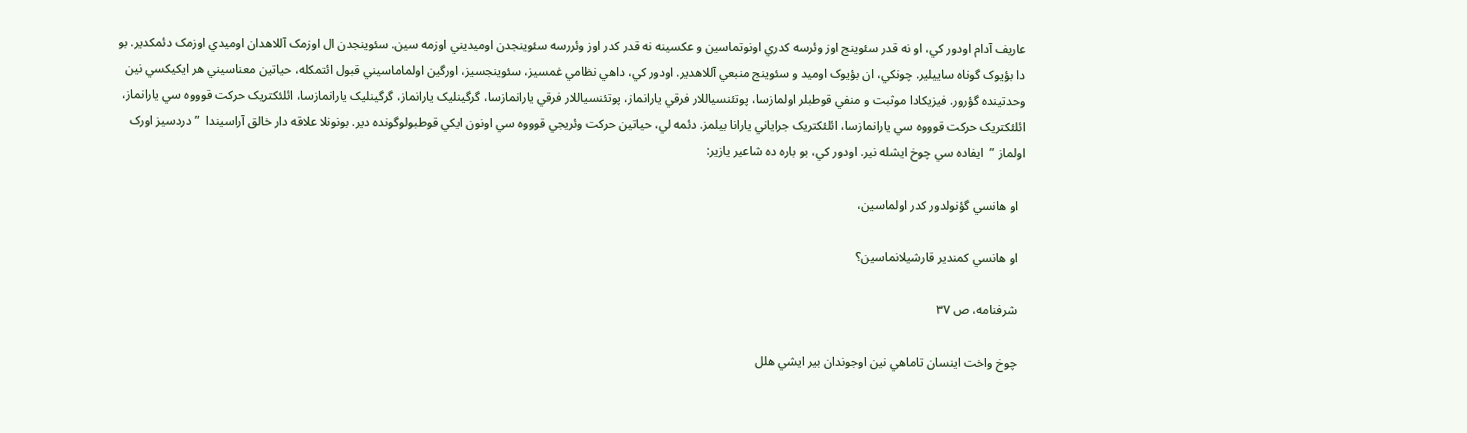عاريف آدام اودور کي، او نه قدر سئوينج اوز وئرسه کدري اونوتماسين و عکسينه نه قدر کدر اوز وئررسه سئوينجدن اوميديني اوزمه سين. سئوينجدن ال اوزمک آللاهدان اوميدي اوزمک دئمکدير. بو دا بؤيوک گوناه ساييلير. چونکي، ان بؤيوک اوميد و سئوينج منبعي آللاهدير. اودور کي، داهي نظامي غمسيز، سئوينجسيز، اورگين اولماماسيني قبول ائتمکله، حياتين معناسيني هر ايکيکسي نين وحدتينده گؤرور. فيزيکادا موثبت و منفي قوطبلر اولمازسا، پوتئنسياللار فرقي يارانماز، پوتئنسياللار فرقي يارانمازسا، گرگينليک يارانماز، گرگينليک يارانمازسا، ائلئکتريک حرکت قوووه سي يارانماز، ائلئکتريک حرکت قوووه سي يارانمازسا، ائلئکتريک جراياني يارانا بيلمز. دئمه لي، حياتين حرکت وئريجي قوووه سي اونون ايکي قوطبولوگونده دير. بونونلا علاقه دار خالق آراسيندا  ” دردسيز اورک اولماز ”  ايفاده سي چوخ ايشله نير. اودور کي، بو باره ده شاعير يازير:

  او هانسي گؤنولدور کدر اولماسين،

  او هانسي کمندير قارشيلانماسين؟

  شرفنامه، ص ۳۷

  چوخ واخت اينسان تاماهي نين اوجوندان بير ايشي هلل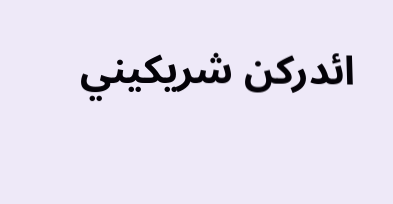ائدرکن شريکيني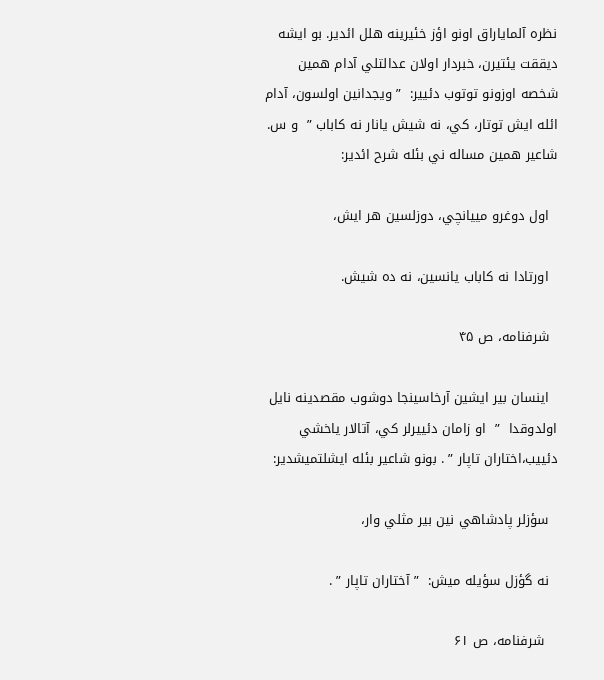نظره آلماياراق اونو اؤز خئيرينه هلل ائدير. بو ايشه ديققت يئتيرن، خبردار اولان عدالتلي آدام همين شخصه اوزونو توتوب دئيير:  ” ويجدانين اولسون، آدام ائله ايش توتار، کي، نه شيش يانار نه کاباب ”  و س. شاعير همين مساله ني بئله شرح ائدير:

  اول دوغرو مييانچي، دوزلسين هر ايش،

  اورتادا نه کاباب يانسين، نه ده شيش.

  شرفنامه، ص ۴۵

  اينسان بير ايشين آرخاسينجا دوشوب مقصدينه نايل اولدوقدا  ”  او زامان دئييرلر کي، آتالار ياخشي دئييب،اختاران تاپار ” . بونو شاعیر بئله ايشلتميشدير:

  سؤزلر پادشاهي نين بير مثلي وار،

  نه گؤزل سؤيله ميش:  ” آختاران تاپار ” .

   شرفنامه، ص ۶۱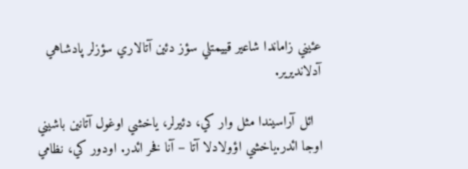عئيني زاماندا شاعير قييمتلي سؤز دئين آتالاري سؤزلر پادشاهي آدلانديرير.

  ائل آراسيندا مثل وار کي، دئيرلر، ياخشي اوغول آتانين باشيني اوجا ائدر.ياخشي اؤولادلا آتا – آنا فخر ائدر. اودور کي، نظامي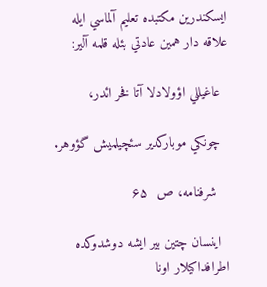ايسکندرين مکتبده تعليم آلماسي ايله علاقه دار همين عادتي بئله قلمه آلير:

  عاغيللي اؤولادلا آتا فخر ائدر،

  چونکي موبارکدير سئچيلميش گؤوهر.

   شرفنامه، ص  ۶۵

  اينسان چتين بير ايشه دوشدوکده اطرافداکيلار اونا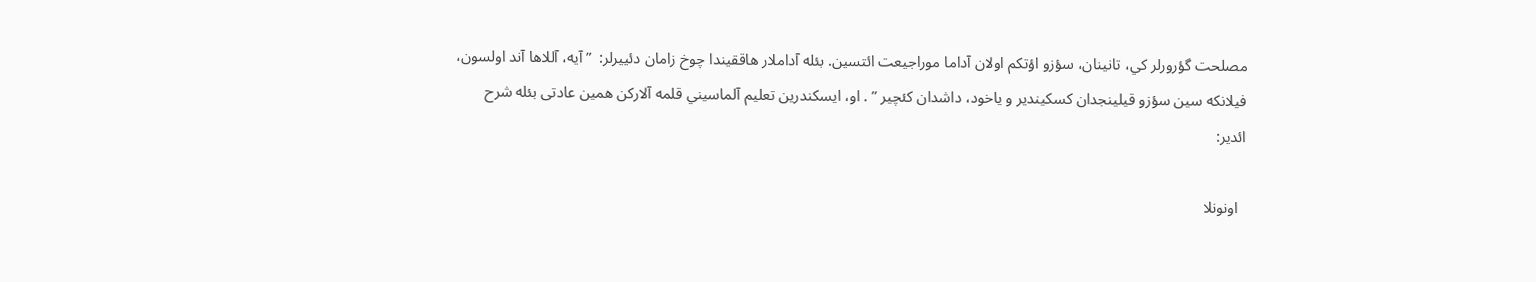مصلحت گؤرورلر کي، تانينان، سؤزو اؤتکم اولان آداما موراجيعت ائتسين. بئله آداملار هاققيندا چوخ زامان دئييرلر:  ” آيه، آللاها آند اولسون، فيلانکه سين سؤزو قيلينجدان کسکيندير و ياخود، داشدان کئچير ” . او، ايسکندرين تعلیم آلماسيني قلمه آلارکن همين عادتی بئله شرح ائدير:

  اونونلا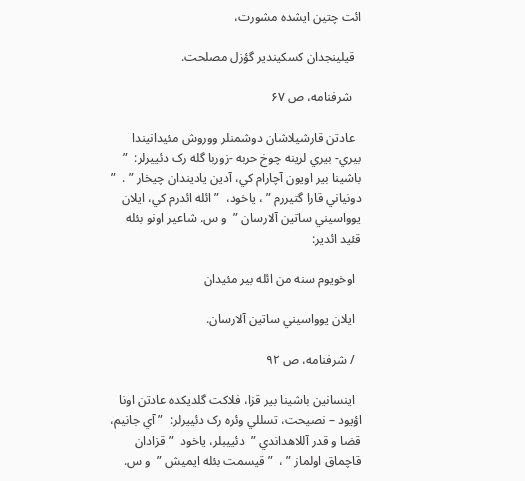ائت چتين ايشده مشورت،

  قيلينجدان کسکيندير گؤزل مصلحت.

   شرفنامه، ص ۶۷

  عادتن قارشيلاشان دوشمنلر ووروش مئيدانيندا بيري- بيري لرينه چوخ حربه -زوربا گله رک دئييرلر:  ” باشينا بير اويون آچارام کي، آدين ياديندان چيخار ” .  ” دونياني قارا گتيررم ” ، ياخود،  ” ائله ائدرم کي، ايلان يوواسيني ساتين آلارسان ”  و س. شاعير اونو بئله قئيد ائدير:

  اوخويوم سنه من ائله بير مئيدان

  ايلان يوواسيني ساتين آلارسان.

  / شرفنامه، ص ۹۲

  اينسانين باشينا بير قزا، فلاکت گلديکده عادتن اونا اؤيود – نصیحت، تسللي وئره رک دئييرلر:  ” آي جانيم، قضا و قدر آللاهداندي ”  دئييبلر، ياخود  ” قزادان قاچماق اولماز ” ،  ” قيسمت بئله ايميش ”  و س.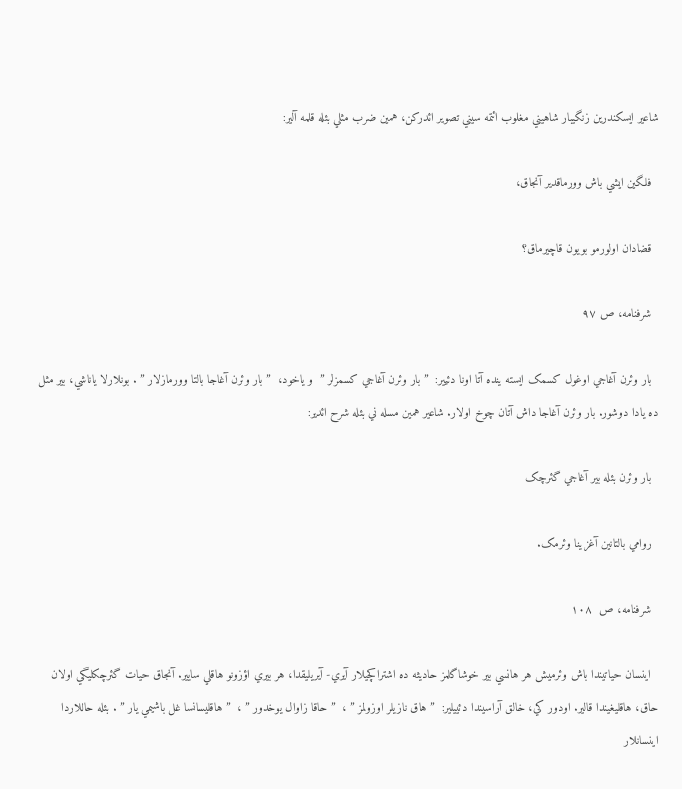شاعير ايسکندرين زنگيبار شاهيني مغلوب ائتمه سيني تصوير ائدرکن، همين ضرب مثلي بئله قلمه آلير:

  فلگين ايشي باش وورماقدير آنجاق،

  قضادان اولورمو بويون قاچيرماق؟

  شرفنامه، ص ۹۷

  بار وئرن آغاجي اوغول کسمک ايسته ينده آتا اونا دئيير:  ” بار وئرن آغاجي کسمزلر ”  و ياخود،  ” بار وئرن آغاجا بالتا وورمازلار ” . بونلارلا ياناشي، بير مثل ده يادا دوشور. بار وئرن آغاجا داش آتان چوخ اولار. شاعير همين مسله ني بئله شرح ائدير:

  بار وئرن بئله بير آغاجي گئرچک

  روامي بالتانين آغزينا وئرمک.

  شرفنامه، ص  ۱۰۸

  اينسان حياتيندا باش وئرميش هر هانسي بير خوشاگلمز حاديثه ده اشتراکچيلار آيري- آيريليقدا، هر بيري اؤزونو هاقلي سايير. آنجاق حيات گئرچکليگي اولان حاق، هاقليغيندا قالير. اودور کي، خالق آراسيندا دئييلير:  ” هاق نازيلر اوزولمز ” ،  ” حاقا زاوال يوخدور ” ،  ” هاقليسانسا غل باشيمي يار ” . بئله حاللاردا اينسانلار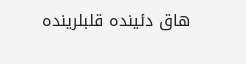هاق دئينده قلبلرينده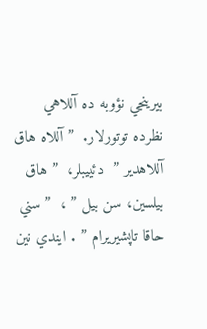بيرينجي نؤوبه ده آللاهي نظرده توتورلار.  ” آللاه هاق آللاهدير ”  دئييبلر،  ” هاق بيلسين، سن بيل ” ،  ” سني حاقا تاپشيريرام ” . ايندي نين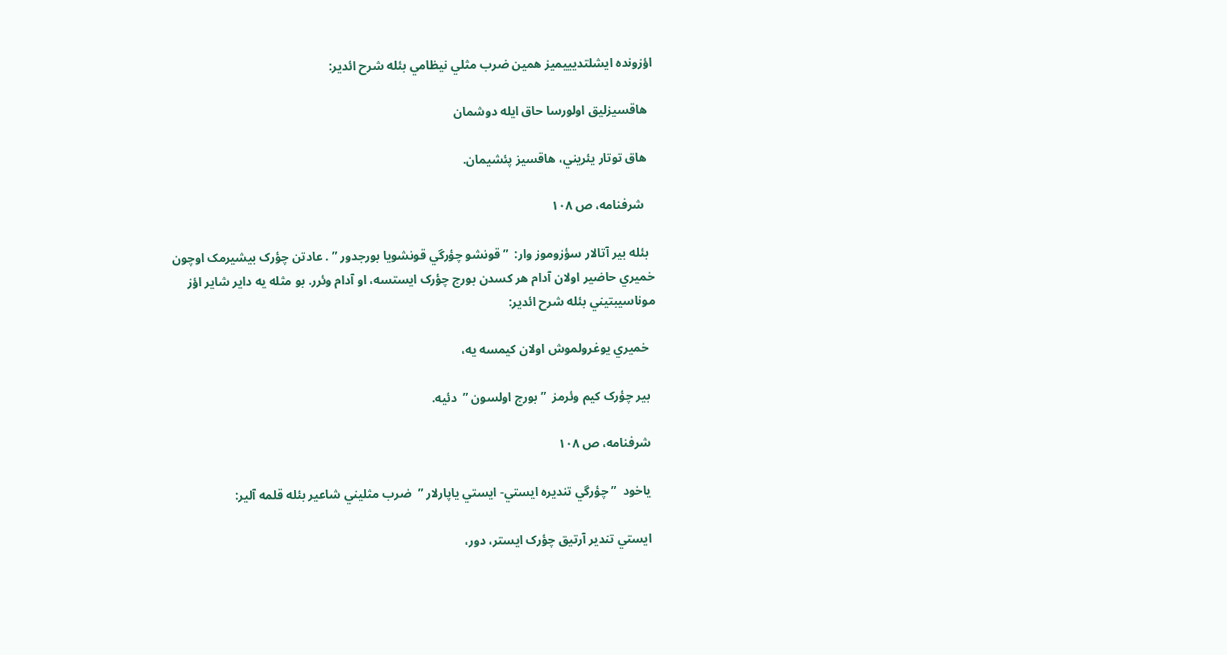اؤزونده ايشلتديييميز همين ضرب مثلي نيظامي بئله شرح ائدير:

  هاقسيزليق اولورسا حاق ايله دوشمان

  هاق توتار يئريني، هاقسيز پئشيمان.

   شرفنامه، ص ۱۰۸

  بئله بير آتالار سؤزوموز وار:  ” قونشو چؤرگي قونشويا بورجدور ” . عادتن چؤرک بيشيرمک اوچون خميري حاضير اولان آدام هر کسدن بورج چؤرک ايستسه، او آدام وئرر. بو مثله يه داير شاير اؤز موناسيبتيني بئله شرح ائدير:

  خميري يوغرولموش اولان کيمسه يه،

  بير چؤرک کيم وئرمز  ” بورج اولسون ”  دئيه.

  شرفنامه، ص ۱۰۸

  ياخود  ” چؤرگي تنديره ايستي- ايستي ياپارلار ”  ضرب مثليني شاعیر بئله قلمه آلير:

  ايستي تندير آرتيق چؤرک ايستر، دور،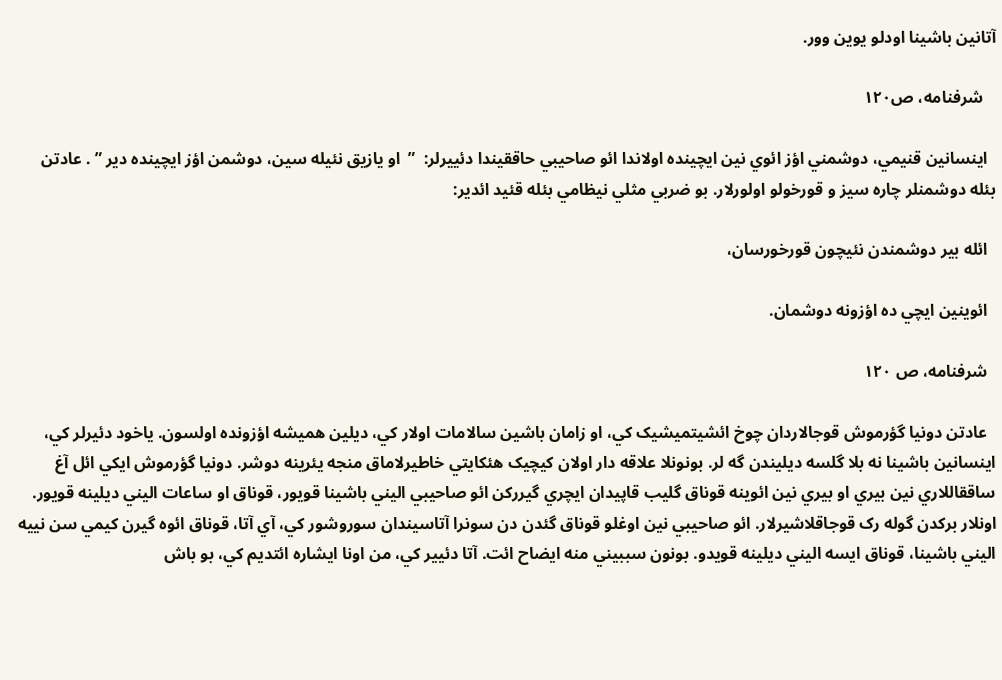آتانين باشينا اودلو يوين وور.

   شرفنامه، ص۱۲۰

  اينسانين قنيمي، دوشمني اؤز ائوي نين ايچينده اولاندا ائو صاحيبي حاققيندا دئييرلر:  ”  او يازيق نئيله سين، دوشمن اؤز ايچينده دير ” . عادتن بئله دوشمنلر چاره سيز و قورخولو اولورلار. بو ضربي مثلي نيظامي بئله قئيد ائدير:

  ائله بير دوشمندن نئيچون قورخورسان،

  ائوينين ايچي ده اؤزونه دوشمان.

  شرفنامه، ص ۱۲۰

  عادتن دونيا گؤرموش قوجالاردان چوخ ائشيتميشيک کي، او زامان باشين سالامات اولار کي، ديلين هميشه اؤزونده اولسون. ياخود دئيرلر کي، اينسانين باشينا نه بلا گلسه ديليندن گه لر. بونونلا علاقه دار اولان کيچيک هئکايتي خاطيرلاماق منجه يئرينه دوشر. دونيا گؤرموش ايکي ائل آغ ساققاللاري نين بيري او بيري نين ائوينه قوناق گليب قاپيدان ايچري گيررکن ائو صاحيبي اليني باشينا قويور، قوناق او ساعات اليني ديلينه قويور. اونلار برکدن گوله رک قوجاقلاشيرلار. ائو صاحيبي نين اوغلو قوناق گئدن دن سونرا آتاسيندان سوروشور کي، آي آتا، قوناق ائوه گيرن کيمي سن نييه اليني باشينا، قوناق ايسه اليني ديلينه قويدو. بونون سببيني منه ايضاح ائت. آتا دئيير کي، من اونا ايشاره ائتديم کي، بو باش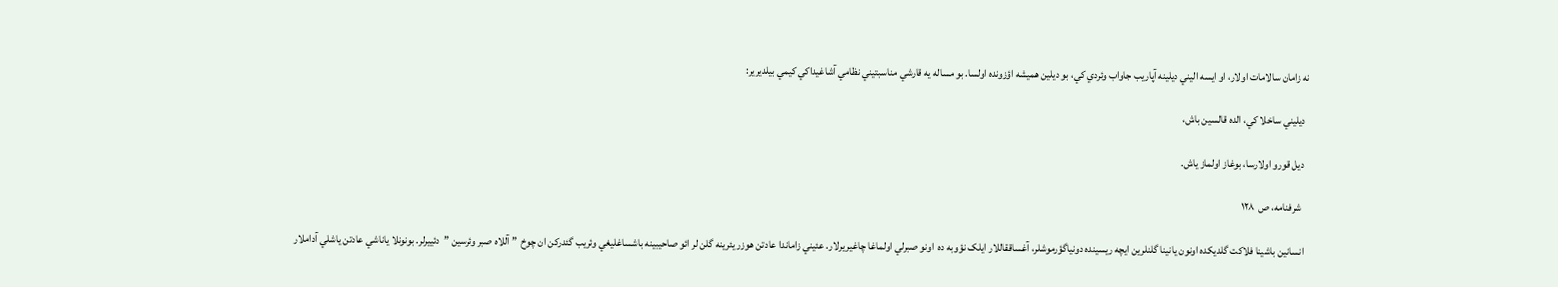نه زامان سالامات اولار، او ايسه اليني ديلينه آپاريب جاواب وئردي کي، بو ديلين هميشه اؤزونده اولسا. بو مساله يه قارشي مناسبتيني نظامي آشاغيداکي کيمي بيلديرير:

  ديليني ساخلا کي، الده قالسين باش،

  ديل قورو اولارسا، بوغاز اولماز ياش.

   شرفنامه، ص  ۱۲۸

  انسانين باشينا فلاکت گلديکده اونون يانينا گلنلرين ايچه ريسينده دونياگؤرموشلر، آغساققاللار ايلک نؤوبه ده  اونو صبرلي اولماغا چاغيريرلار. عئيني زاماندا عادتن هوزر يئرينه گلن لر ائو صاحيبينه باشساغليغي وئريب گئدرکن ان چوخ  ” آللاه صبر وئرسين ”  دئييرلر. بونونلا ياناشي عادتن ياشلي آداملار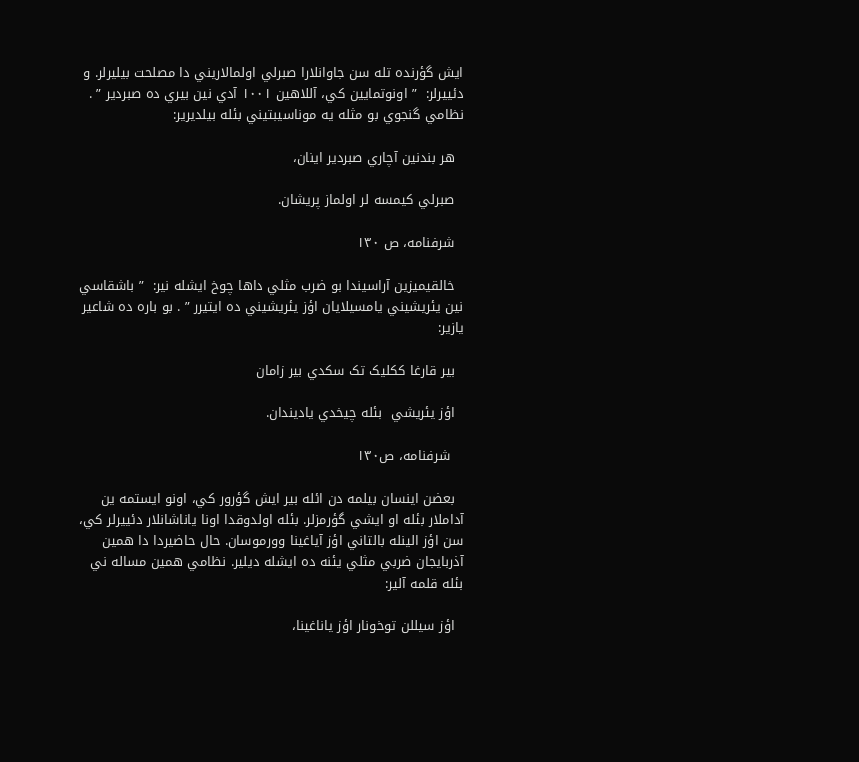ايش گؤرنده تله سن جاوانلارا صبرلي اولمالاريني دا مصلحت بيليرلر. و دئييرلر:  ” اونوتمايين کي، آللاهين ۱۰۰۱ آدي نين بيري ده صبردير ” . نظامي گنجوي بو مثله يه موناسيبتيني بئله بيلديرير:

  هر بندنين آچاري صبردير اينان،

  صبرلي کيمسه لر اولماز پريشان.

  شرفنامه، ص ۱۳۰

  خالقيميزين آراسيندا بو ضرب مثلي داها چوخ ايشله نير:  ” باشقاسي نين يئريشيني يامسيلايان اؤز يئريشيني ده ايتيرر ” . بو باره ده شاعير يازير:

  بير قارغا ککليک تک سکدي بير زامان

  اؤز يئريشي  بئله چيخدي ياديندان.

   شرفنامه، ص۱۳۰

  بعضن اينسان بيلمه دن ائله بير ايش گؤرور کي، اونو ايستمه ين آداملار بئله او ايشي گؤرمزلر. بئله اولدوقدا اونا ياناشانلار دئييرلر کي، سن اؤز الينله بالتاني اؤز آياغينا وورموسان. حال حاضیردا دا همين آذربايجان ضربي مثلي يئنه ده ايشله ديلير. نظامي همين مساله ني بئله قلمه آلير:

  اؤز سيللن توخونار اؤز ياناغينا،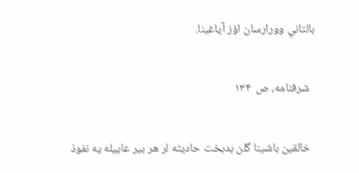بالتاني وورارسان اؤز آياغينا.

  شرفنامه، ص  ۱۳۴

  خالقين باشينا گلن بدبخت حاديثه لر هر بير عاييله يه نفوذ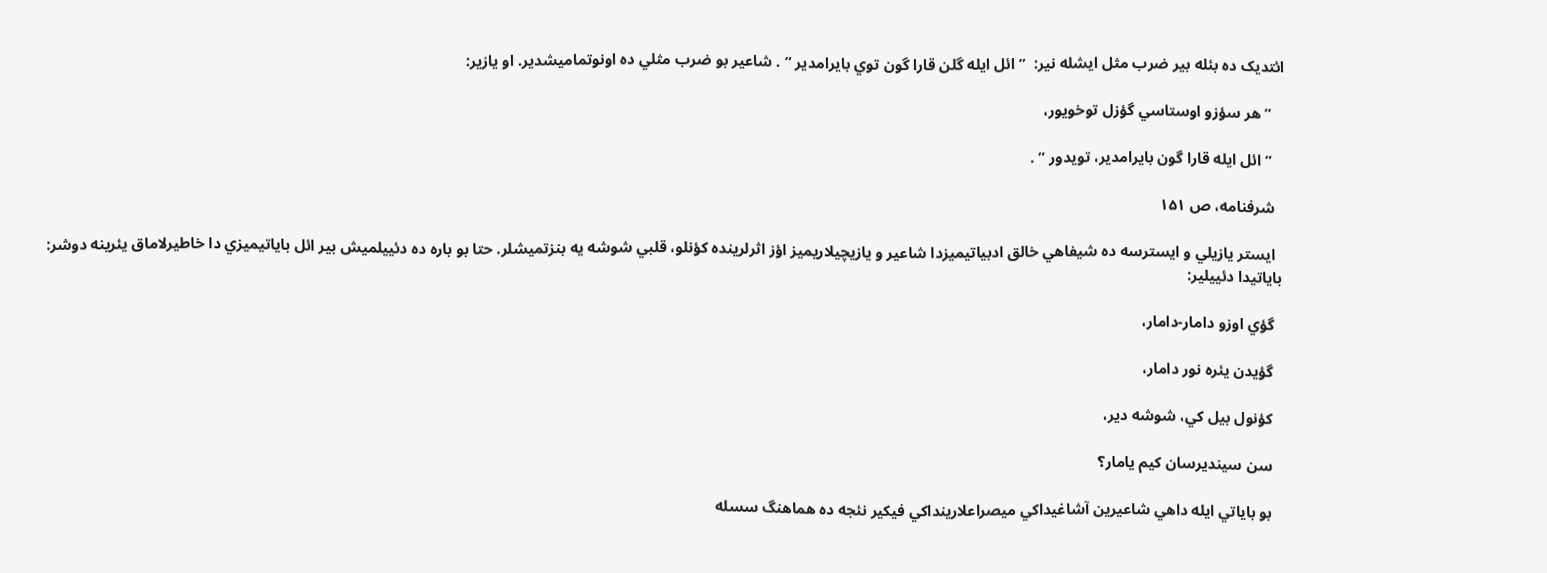ائتديک ده بئله بير ضرب مثل ايشله نير:  ” ائل ايله گلن قارا گون توي بايرامدير ” . شاعير بو ضرب مثلي ده اونوتماميشدير. او يازير:

   ” هر سؤزو اوستاسي گؤزل توخويور،

   ” ائل ايله قارا گون بايرامدير، تويدور ” .

  شرفنامه، ص ۱۵۱

  ايستر يازيلي و ايسترسه ده شيفاهي خالق ادبياتيميزدا شاعير و يازيچيلاريميز اؤز اثرلرينده کؤنلو، قلبي شوشه يه بنزتميشلر. حتا بو باره ده دئييلميش بير ائل باياتيميزي دا خاطيرلاماق يئرينه دوشر: باياتيدا دئييلير:

  گؤي اوزو دامار-دامار،

  گؤيدن يئره نور دامار،

  کؤنول بيل کي، شوشه دير،

  سن سينديرسان کيم يامار؟

  بو باياتي ايله داهي شاعيرين آشاغيداکي ميصراعلارينداکي فيکير نئجه ده هماهنگ سسله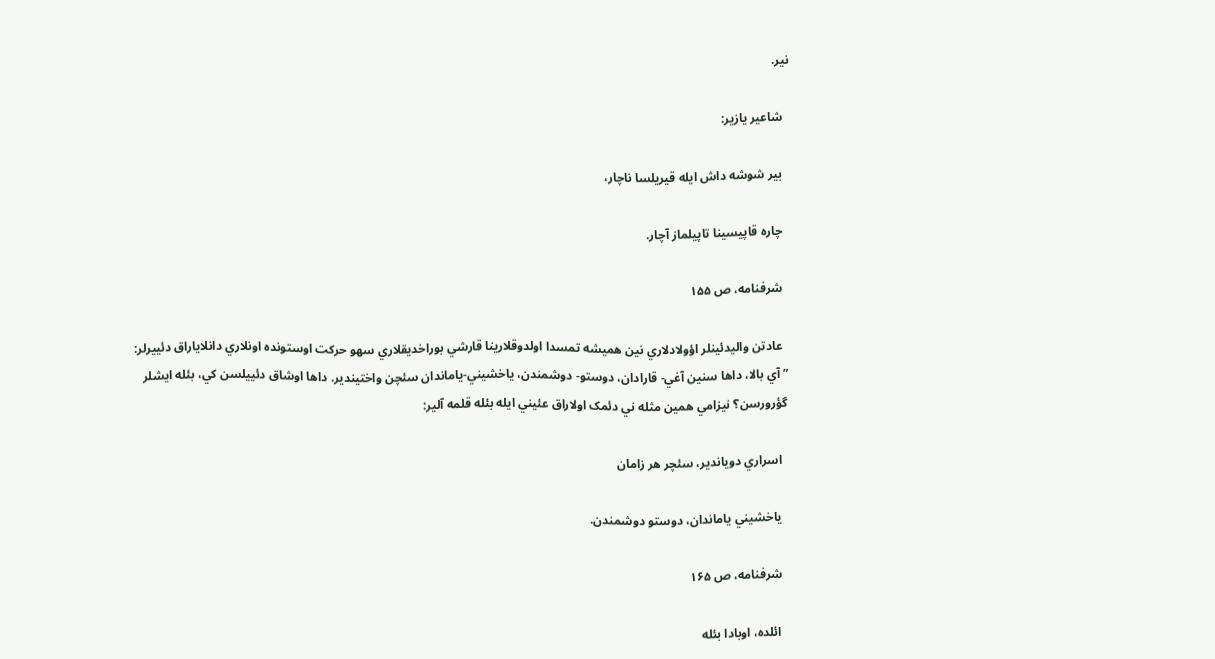نير.

  شاعير يازير:

  بير شوشه داش ايله قيريلسا ناچار،

  چاره قاپيسينا تاپيلماز آچار.

  شرفنامه، ص ۱۵۵

  عادتن واليدئينلر اؤولادلاري نين هميشه تمسدا اولدوقلارينا قارشي بوراخديقلاري سهو حرکت اوستونده اونلاري دانلاياراق دئييرلر:  ” آي بالا، داها سنين آغي- قارادان، دوستو- دوشمندن، ياخشيني-ياماندان سئچن واختيندير. داها اوشاق دئييلسن کي، بئله ايشلر گؤرورسن؟ نيزامي همين مثله ني دئمک اولاراق عئيني ايله بئله قلمه آلير:

  اسراري دوياندير، سئچر هر زامان

  ياخشيني ياماندان، دوستو دوشمندن.

  شرفنامه، ص ۱۶۵

  ائلده، اوبادا بئله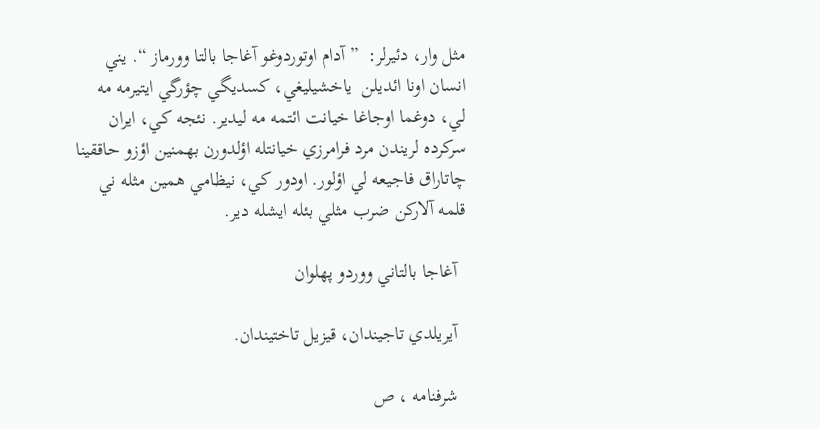مثل وار، دئيرلر:  ” آدام اوتوردوغو آغاجا بالتا وورماز “. يني انسان اونا ائديلن  ياخشيليغي، کسديگي چؤرگي ايتيرمه مه لي، دوغما اوجاغا خيانت ائتمه مه ليدير. نئجه کي، ايران سرکرده لريندن مرد فرامرزي خيانتله اؤلدورن بهمنين اؤزو حاققينا چاتاراق فاجيعه لي اؤلور. اودور کي، نيظامي همين مثله ني قلمه آلارکن ضرب مثلي بئله ايشله دير.

  آغاجا بالتاني ووردو پهلوان

  آيريلدي تاجيندان، قيزيل تاختيندان.

  شرفنامه ، ص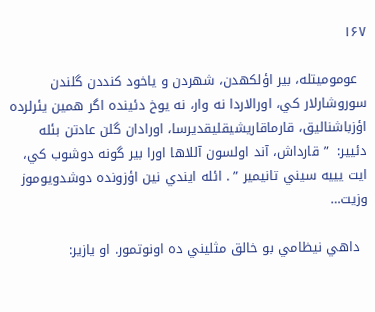۱۶۷

  عوموميتله، بير اؤلکهدن، شهردن و ياخود کنددن گلندن سوروشارلار کي، اورالاردا نه وار، نه يوخ دئينده اگر همين يئرلرده اؤزباشناليق، قارماقاريشيقليقديرسا، اورادان گلن عادتن بئله دئيير:  ” قارداش، آند اولسون آللاها اورا بير گونه دوشوب کي، ايت يييه سيني تانيمير ” . ائله ايندي نين اؤزونده دوشدويوموز وزيت…

  داهي نيظامي بو خالق مثليني ده اونوتمور. او يازير: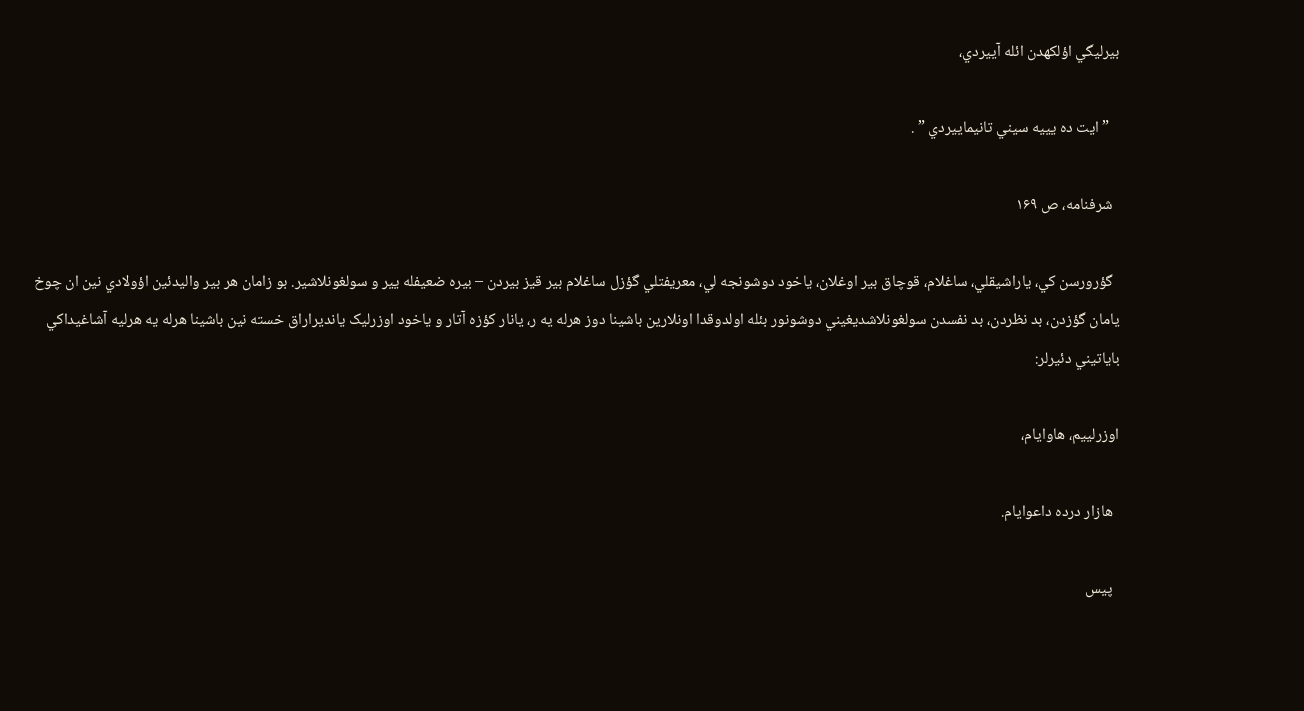بيرليگي اؤلکهدن ائله آييردي،

   ” ايت ده يييه سيني تانيماييردي ” .

  شرفنامه، ص ۱۶۹

  گؤرورسن کي، ياراشيقلي، ساغلام، قوچاق بير اوغلان، ياخود دوشونجه لي، معريفتلي گؤزل ساغلام بير قيز بيردن – بيره ضعيفله يير و سولغونلاشير. بو زامان هر بير واليدئين اؤولادي نين ان چوخ يامان گؤزدن، بد نظردن، بد نفسدن سولغونلاشديغيني دوشونور بئله اولدوقدا اونلارين باشينا دوز هرله يه ر، يانار کؤزه آتار و ياخود اوزرليک يانديراراق خسته نين باشينا هرله يه هرليه آشاغيداکي باياتيني دئيرلر:

اوزرلييم، هاوايام،

  هازار درده داعوايام.

  پيس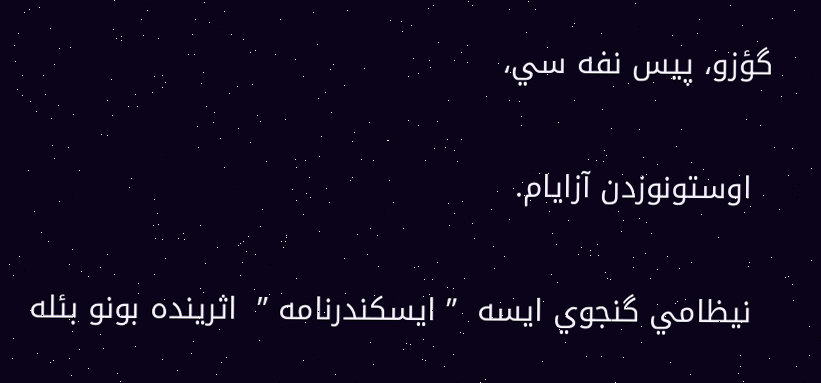گؤزو، پيس نفه سي،

  اوستونوزدن آزايام.

  نيظامي گنجوي ايسه  ” ايسکندرنامه ”  اثرينده بونو بئله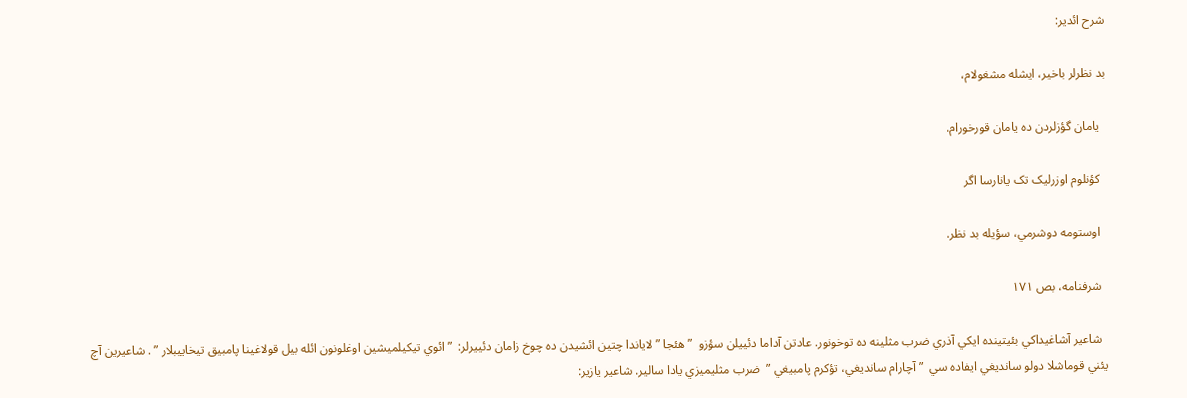شرح ائدير:

بد نظرلر باخير، ايشله مشغولام،

  يامان گؤزلردن ده يامان قورخورام.

  کؤنلوم اوزرليک تک يانارسا اگر

  اوستومه دوشرمي، سؤيله بد نظر.

  شرفنامه، بص ۱۷۱

  شاعير آشاغيداکي بئيتينده ايکي آذري ضرب مثلينه ده توخونور. عادتن آداما دئييلن سؤزو  ” هئجا ” لاياندا چتين ائشيدن ده چوخ زامان دئييرلر:  ” ائوي تيکيلميشين اوغلونون ائله بيل قولاغينا پامبيق تيخاييبلار ” . شاعيرين آچ يئني قوماشلا دولو سانديغي ايفاده سي  ” آچارام سانديغي، تؤکرم پامبيغي ”  ضرب مثليميزي يادا سالير. شاعير يازير: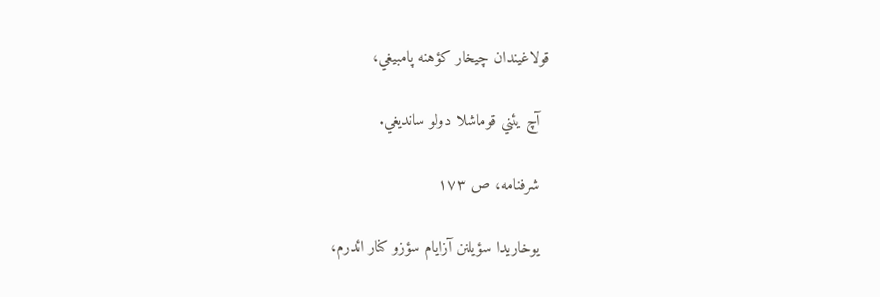قولاغيندان چيخار کؤهنه پامبيغي،

  آچ يئني قوماشلا دولو سانديغي.

  شرفنامه، ص ۱۷۳

  يوخاريدا سؤيلنن آزايام سؤزو کنار ائدرم،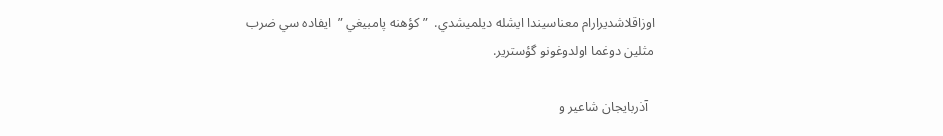اوزاقلاشديرارام معناسيندا ايشله ديلميشدي.  ” کؤهنه پامبيغي ”  ايفاده سي ضرب مثلين دوغما اولدوغونو گؤسترير.

  آذربايجان شاعير و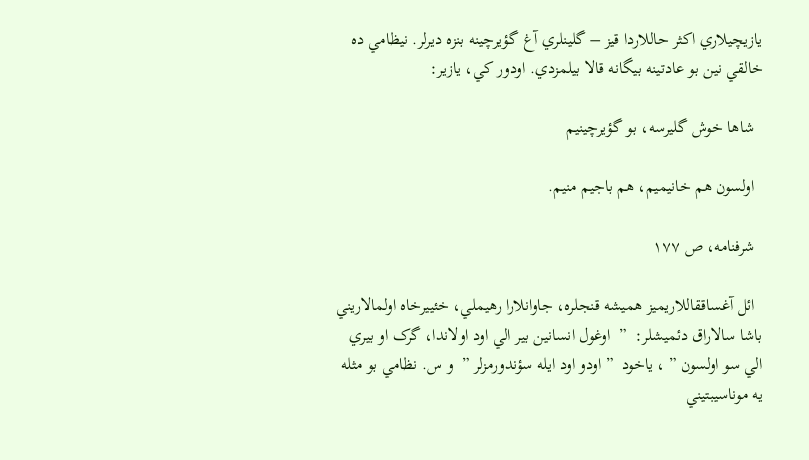يازيچيلاري اکثر حاللاردا قيز – گلينلري آغ گؤيرچينه بنزه ديرلر. نيظامي ده خالقي نين بو عادتينه بيگانه قالا بيلمزدي. اودور کي، يازير:

  شاها خوش گليرسه، بو گؤيرچينيم

  اولسون هم خانيميم، هم باجيم منيم.

  شرفنامه، ص ۱۷۷

  ائل آغساققاللاريميز هميشه قنجلره، جاوانلارا رهيملي، خئييرخاه اولمالاريني باشا سالاراق دئميشلر:  ”  اوغول انسانين بير الي اود اولاندا، گرک او بيري الي سو اولسون ” ، ياخود  ” اودو اود ايله سؤندورمزلر ”  و س. نظامي بو مثله يه موناسيبتيني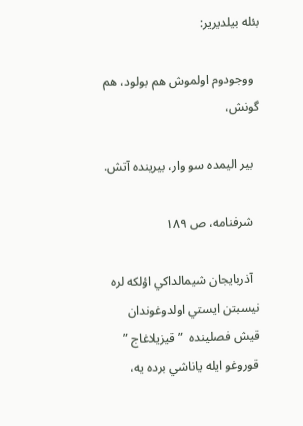بئله بيلديرير:

  ووجودوم اولموش هم بولود، هم گونش،

  بير اليمده سو وار، بيرينده آتش.

  شرفنامه، ص ۱۸۹

  آذربايجان شيمالداکي اؤلکه لره نيسبتن ايستي اولدوغوندان قيش فصلينده  ” قيزيلاغاج ”  قوروغو ايله ياناشي برده يه،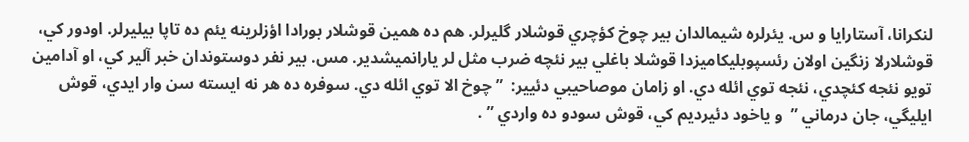لنکرانا، آستارايا و س. يئرلره شيمالدان بير چوخ کؤچري قوشلار گليرلر. هم ده همين قوشلار بورادا اؤزلرينه يئم ده تاپا بيليرلر. اودور کي، قوشلارلا زنگين اولان رئسپوبليکاميزدا قوشلا باغلي بير نئچه ضرب مثل لر يارانميشدير. مس. بير نفر دوستوندان خبر آلير کي، او آدامين تويو نئجه کئچدي، نئجه توي ائله دي. او زامان موصاحيبي دئيير:  ” چوخ الا توي ائله دي. سوفره ده هر نه ايسته سن وار ايدي، قوش ايليگي، جان درماني ”  و ياخود دئيرديم کي، قوش سودو ده واردي ” .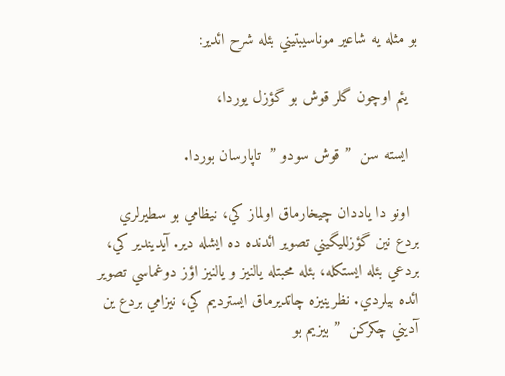بو مثله يه شاعير موناسيبتيني بئله شرح ائدير:

  يئم اوچون گلر قوش بو گؤزل يوردا،

  ايسته سن  ” قوش سودو ”  تاپارسان بوردا.

  اونو دا ياددان چيخارماق اولماز کي، نيظامي بو سطيرلري بردع نين گؤزلليگيني تصوير ائدنده ده ايشله دير. آيديندير کي، بردعي بئله ايستکله، بئله محبتله يالنيز و يالنيز اؤز دوغماسي تصوير ائده بيلردي. نظرينيزه چاتديرماق ايسترديم کي، نيزامي بردع ين آديني چکرکن  ” بيزيم بو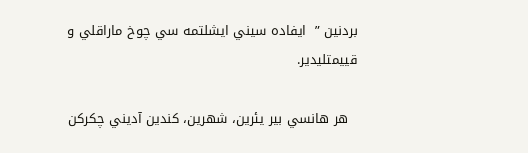بردنين ”  ايفاده سيني ايشلتمه سي چوخ ماراقلي و قييمتليدير.

  هر هانسي بير يئرين، شهرين، کندين آديني چکرکن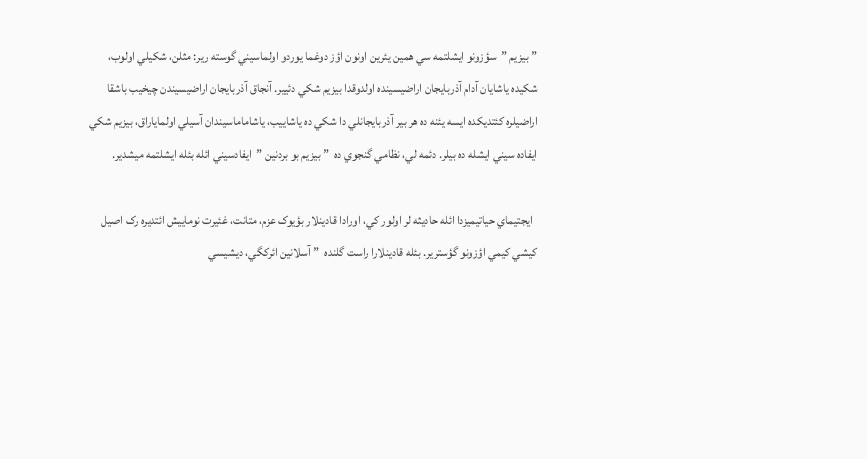” بيزيم ”  سؤزونو ايشلتمه سي همين يئرين اونون اؤز دوغما يوردو اولماسيني گوسته رير: مثلن، شکيلي اولوب، شکيده ياشايان آدام آذربايجان اراضيسينده اولدوقدا بيزيم شکي دئيير. آنجاق آذربايجان اراضيسيندن چيخيب باشقا اراضيلره کئتديکده ايسه يئنه ده هر بير آذربايجانلي دا شکي ده ياشاييب، ياشاماماسيندان آسيلي اولماياراق، بيزيم شکي ايفاده سيني ايشله ده بيلر. دئمه لي، نظامي گنجوي ده  ” بيزيم بو بردنين ”  ايفادسيني ائله بئله ايشلتمه ميشدير.

  ايجتيماي حياتيميزدا ائله حاديثه لر اولور کي، اورادا قادينلار بؤيوک عزم، متانت، غئيرت نوماييش ائتديره رک اصيل کيشي کيمي اؤزونو گؤسترير. بئله قادينلارا راست گلنده  ” آسلانين ائرکگي، ديشيسي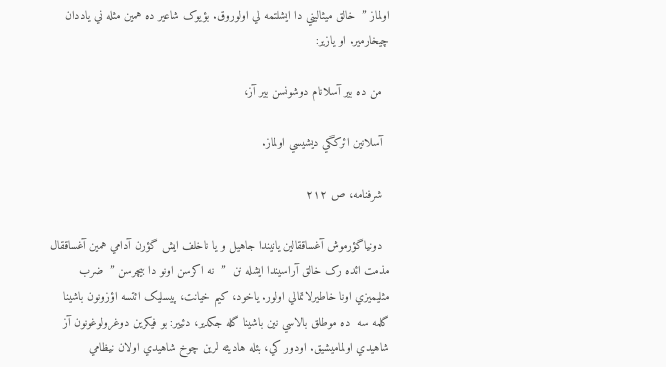اولماز ”  خالق ميثاليني دا ايشلتمه لي اولوروق. بؤيوک شاعير ده همين مثله ني ياددان چيخارمير. او يازير:

  من ده بير آسلانام دوشونسن بير آز،

  آسلانين ائرکگي ديشيسي اولماز.

  شرفنامه، ص ۲۱۲

  دونياگؤرموش آغساققالين يانيندا جاهيل و يا ناخلف ايش گؤرن آدامي همين آغساققال مذمت ائده رک خالق آراسيندا ايشله نن  ”  نه اکرسن اونو دا بيچرسن ”  ضرب مثليميزي اونا خاطيرلاتمالي اولور. ياخود، کيم خيانت، پيسليک ائتسه اؤزونون باشينا گلمه سه  ده موطلق بالاسي نين باشينا گله جکدير، دئيير: بو فيکرين دوغرولوغونون آز شاهيدي اولماميشيق. اودور کي، بئله هادیثه لرين چوخ شاهيدي اولان نيظامي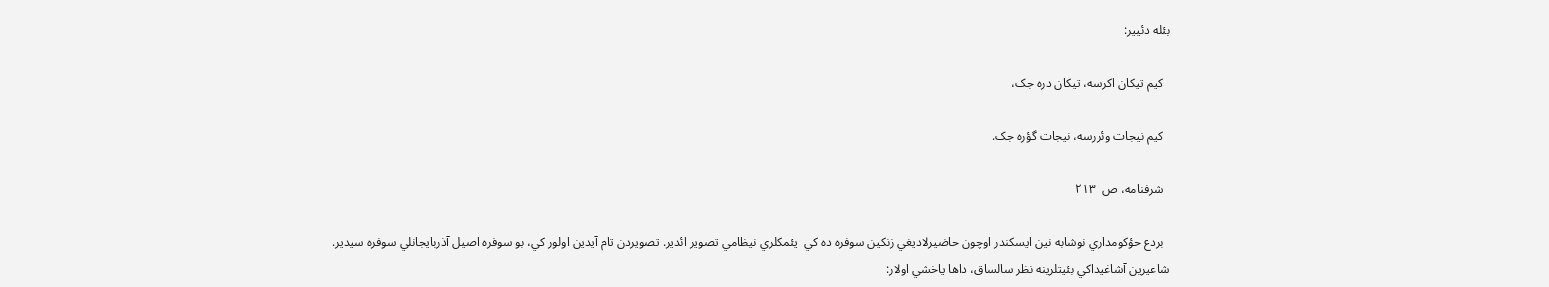بئله دئيير:

  کيم تيکان اکرسه، تيکان دره جک،

  کيم نيجات وئررسه، نيجات گؤره جک.

  شرفنامه، ص  ۲۱۳

  بردع حؤکومداري نوشابه نين ايسکندر اوچون حاضيرلاديغي زنکين سوفره ده کي  يئمکلري نيظامي تصوير ائدير. تصويردن تام آيدين اولور کي، بو سوفره اصيل آذربايجانلي سوفره سيدير. شاعيرين آشاغيداکي بئيتلرينه نظر سالساق، داها ياخشي اولار: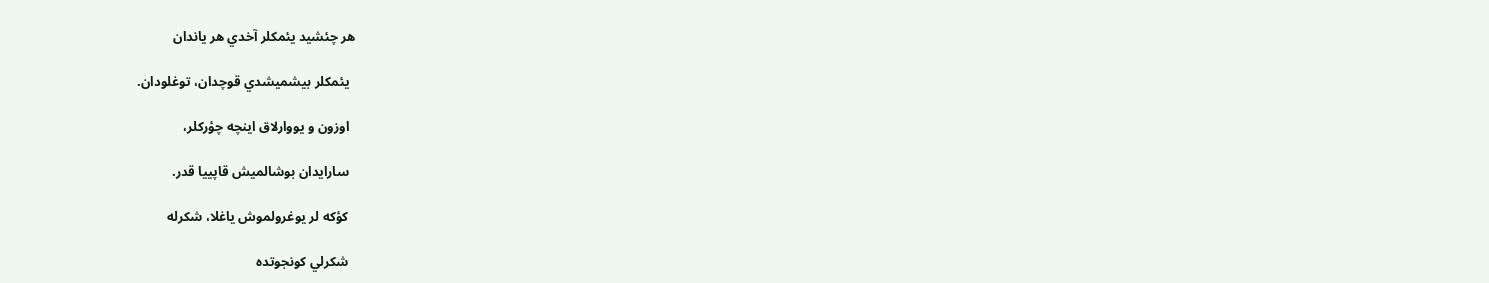هر چئشيد يئمکلر آخدي هر ياندان

  يئمکلر بيشميشدي قوچدان، توغلودان.

  اوزون و يووارلاق اينچه چؤرکلر،

  سارايدان بوشالميش قاپييا قدر.

  کؤکه لر يوغرولموش ياغلا، شکرله

  شکرلي کونجوتده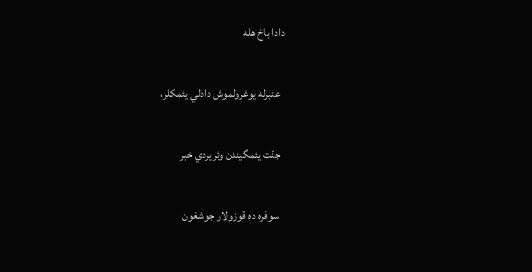دادا باخ هله

  عنبرله يوغرولموش دادلي يئمکلر،

  جنّت يئمگيندن وئريردي خبر

  سوفره ده قوزولار جوشغون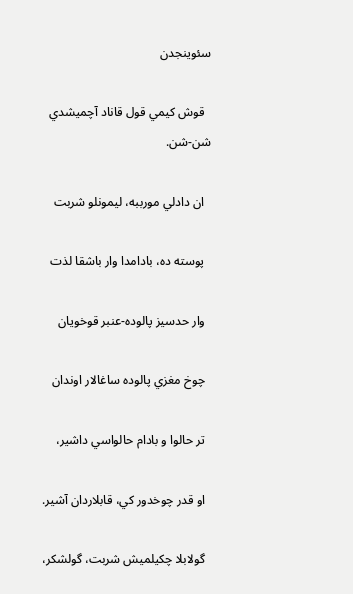سئوينجدن

  قوش کيمي قول قاناد آچميشدي شن-شن.

  ان دادلي مورببه، ليمونلو شربت

  پوسته ده، بادامدا وار باشقا لذت

  وار حدسيز پالوده-عنبر قوخويان

  چوخ مغزي پالوده ساغالار اوندان

  تر حالوا و بادام حالواسي داشير،

  او قدر چوخدور کي، قابلاردان آشير.

  گولابلا چکيلميش شربت، گولشکر،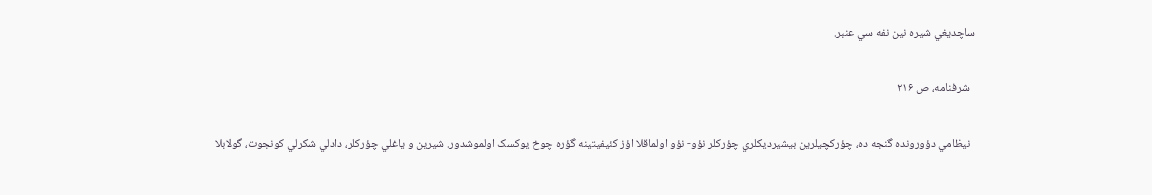ساچديغي شيره نين نفه سي عنبر.

  شرفنامه، ص ۲۱۶

  نيظامي دؤورونده گنجه ده، چؤرکچيلرين بيشيرديکلري چؤرکلر نؤو- نؤو اولماقلا اؤز کئيفيتينه گؤره چوخ يوکسک اولموشدور. شيرين و ياغلي چؤرکلر، دادلي شکرلي کونجوت، گولابلا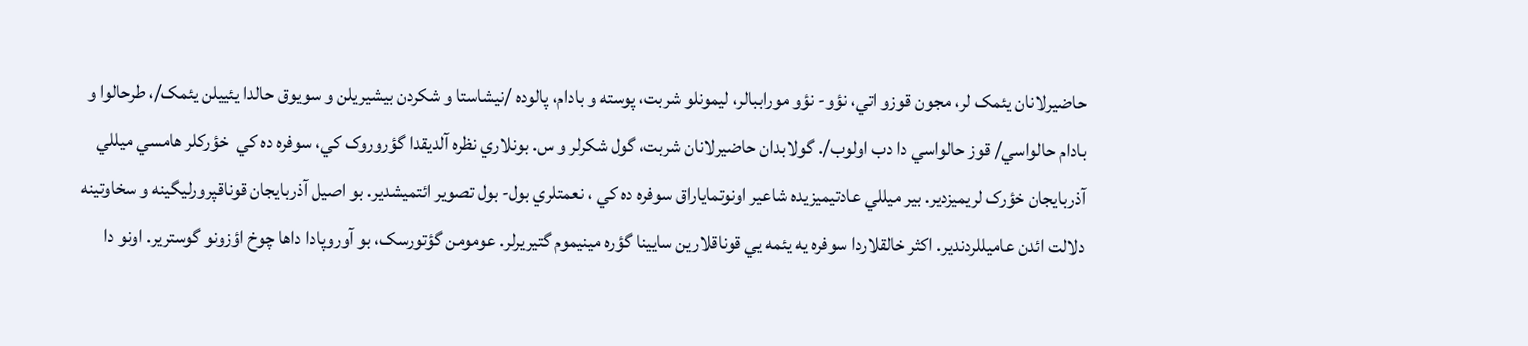حاضیرلانان يئمک لر، مجون قوزو اتي، نؤو- نؤو موراببالر، ليمونلو شربت، پوسته و بادام، پالوده /نيشاستا و شکردن بيشيريلن و سويوق حالدا يئييلن يئمک/، طرحالوا و بادام حالواسي/ قوز حالواسي دا دب اولوب/. گولابدان حاضيرلانان شربت، گول شکرلر و س. بونلاري نظره آلديقدا گؤروروک کي، سوفره ده کي  خؤرکلر هامسي ميللي آذربايجان خؤرک لريميزدير. بير ميللي عادتیميزيده شاعير اونوتماياراق سوفره ده کي ، نعمتلري بول- بول تصوير ائتميشدير. بو اصيل آذربايجان قوناقپرورليگينه و سخاوتينه دلالت ائدن عاميللردندير. اکثر خالقلاردا سوفره يه يئمه يي قوناقلارين سايينا گؤره مينيموم گتيريرلر. عومومن گؤتورسک، بو آوروپادا داها چوخ اؤزونو گوسترير. اونو دا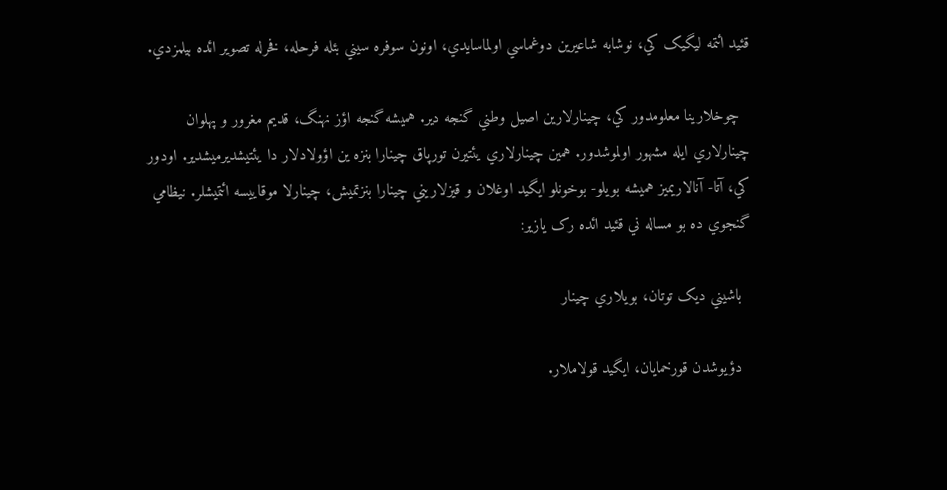قئيد ائتمه ليگيک کي، نوشابه شاعيرين دوغماسي اولماسايدي، اونون سوفره سيني بئله فرحله، فخرله تصوير ائده بيلمزدي.

  چوخلارينا معلومدور کي، چينارلارين اصيل وطني گنجه دير. هميشه گنجه اؤز نهنگ، قديم مغرور و پهلوان چينارلاري ايله مشهور اولموشدور. همين چينارلاري يئتيرن تورپاق چينارا بنزه ين اؤولادلار دا يئتيشديرميشدير. اودور کي، آتا- آنالاريميز هميشه بويلو- بوخونلو ايگيد اوغلان و قيزلاريني چينارا بنزتميش، چينارلا موقاييسه ائتميشلر. نيظامي گنجوي ده بو مساله ني قئيد ائده رک يازير:

  باشيني ديک توتان، بويلاري چينار

  دؤيوشدن قورخمايان، ايگيد قولاملار.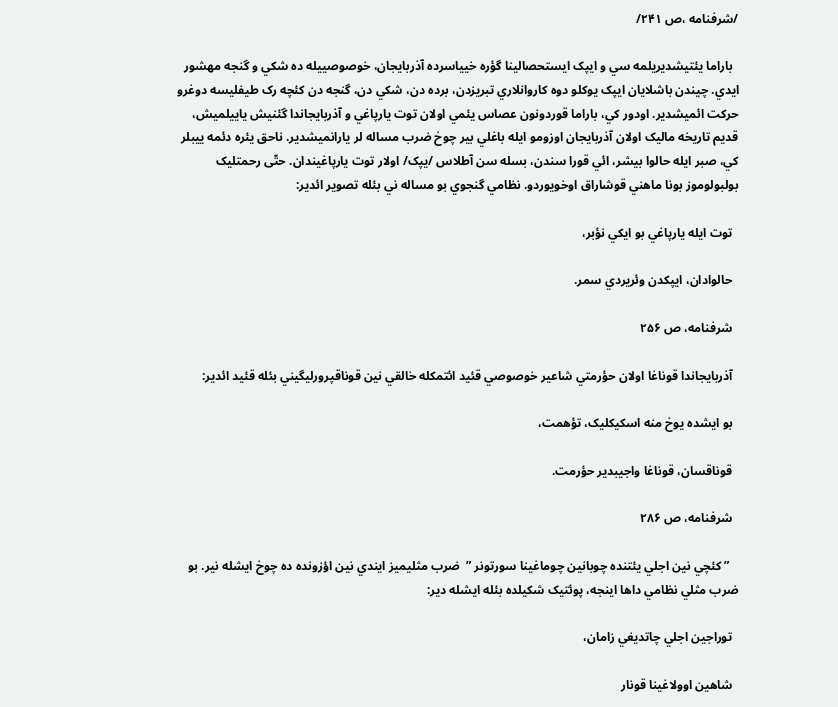/شرفنامه ،ص ۲۴۱/

  باراما يئتيشديريلمه سي و ايپک ايستحصالينا گؤره خيياسرده آذربايجان، خوصوصييله ده شکي و گنجه مهشور ايدي. چيندن باشلايان ايپک يوکلو دوه کاروانلاري تبريزدن، برده دن، شکي دن، گنجه دن کئچه رک طيفليسه دوغرو حرکت ائميشدير. اودور کي، باراما قوردونون عصاس يئمي اولان توت يارپاغي و آذربايجاندا گئنيش ياييلميش، قديم تاريخه ماليک اولان آذربايجان اوزومو ايله باغلي بير چوخ ضرب مساله لر يارانميشدير. ناحق يئره دئمه ييبلر کي، صبر ايله حالوا بيشر، ائي قورا سندن، بسله سن آطلاس /يپک/ اولار توت يارپاغيندان. حتّی رحمتليک  بولبولوموز بونا ماهني قوشاراق اوخويوردو. نظامي گنجوي بو مساله ني بئله تصوير ائدير:

  توت ايله يارپاغي بو ايکي نؤبر،

  حالوادان، ايپکدن وئريردي سمر.

  شرفنامه، ص ۲۵۶

  آذربايجاندا قوناغا اولان حؤرمتي شاعير خوصوصي قئيد ائتمکله خالقي نين قوناقپرورليگيني بئله قئيد ائدير:

  بو ايشده يوخ منه اسکيکليک، تؤهمت،

  قوناقسان، قوناغا واجيبدير حؤرمت.

  شرفنامه، ص ۲۸۶

   ” کئچي نين اجلي يئتنده چوبانين چوماغينا سورتونر ”  ضرب مثليميز ايندي نين اؤزونده ده چوخ ايشله نير. بو ضرب مثلي نظامي داها اينجه، پوئتيک شکيلده بئله ايشله دير:

  توراجين اجلي چاتديغي زامان،

  شاهين اوولاغينا قونار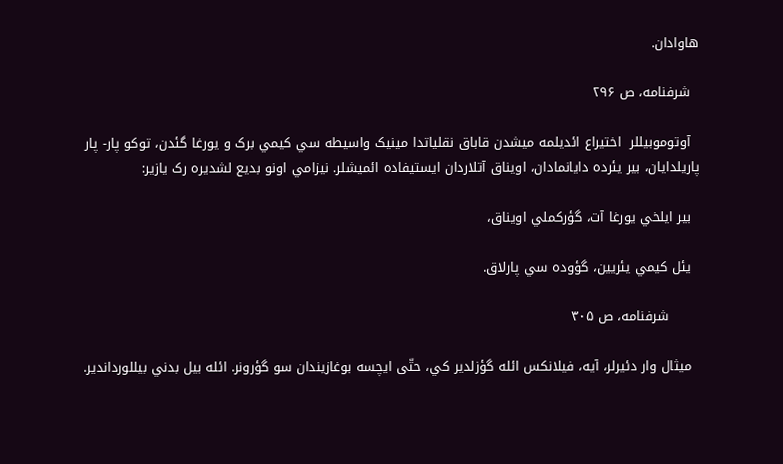هاوادان.

  شرفنامه، ص ۲۹۶

  آوتوموبيللر  اختيراع ائديلمه ميشدن قاباق نقلياتدا مينيک واسيطه سي کيمي برک و يورغا گئدن، توکو پار- پار پاريلدايان، بير يئرده دايانمادان، اويناق آتلاردان ايستيفاده ائميشلر. نيزامي اونو بديع لشديره رک يازير:

  بير ايلخي يورغا آت، گؤرکملي اويناق،

  يئل کيمي يئريين، گؤوده سي پارلاق.

       شرفنامه، ص ۳۰۵

  ميثال وار دئيرلر، آيه، فيلانکس ائله گؤزلدير کي، حتّی ايچسه بوغازيندان سو گؤرونر. ائله بيل بدني بيللورداندير.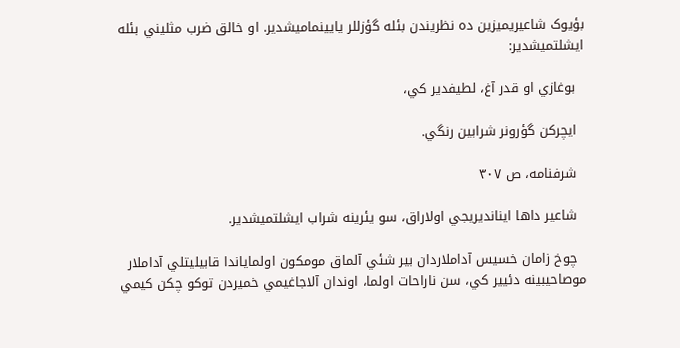بؤيوک شاعيريميزين ده نظريندن بئله گؤزللر يايينماميشدير. او خالق ضرب مثليني بئله ايشلتميشدير:

  بوغازي او قدر آغ، لطيفدير کي،

  ايچرکن گؤرونر شرابين رنگي.

  شرفنامه، ص ۳۰۷

  شاعير داها اينانديريجي اولاراق، سو يئرينه شراب ايشلتميشدير.

  چوخ زامان خسيس آداملاردان بير شئي آلماق مومکون اولماياندا قابيليتلي آداملار موصاحيبينه دئيير کي، سن ناراحات اولما، اوندان آلاجاغيمي خميردن توکو چکن کيمي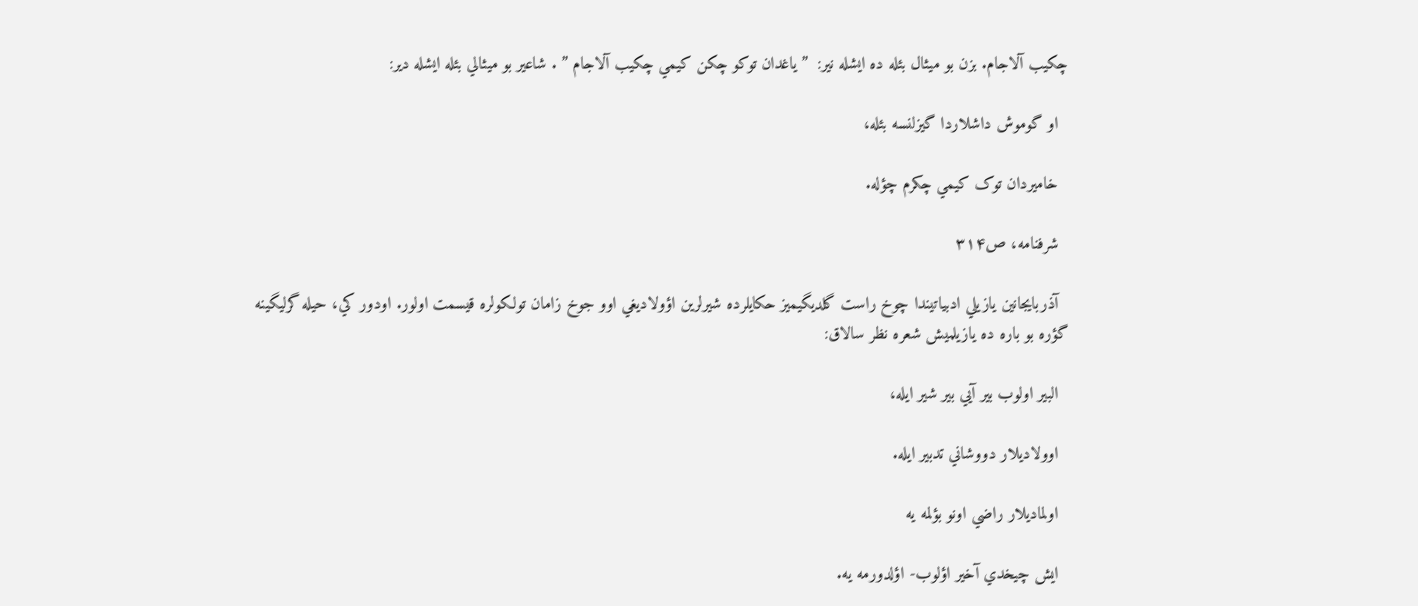چکيب آلاجام. بزن بو ميثال بئله ده ايشله نير:  ” ياغدان توکو چکن کيمي چکيب آلاجام ” . شاعير بو ميثالي بئله ايشله دير:

  او گوموش داشلاردا گيزلنسه بئله،

  خاميردان توک کيمي چکرم چؤله.

  شرفنامه، ص۳۱۴

  آذربايجانين يازيلي ادبياتيندا چوخ راست گلديگيميز حکايلرده شيرلرين اؤولاديغي اوو جوخ زامان تولکولره قيسمت اولور. اودور کي، حيله گرليگينه گؤره بو باره ده يازيلميش شعره نظر سالاق:

  البير اولوب بير آيي بير شير ايله،

  اوولاديلار دووشاني تدبير ايله.

  اولماديلار راضي اونو بؤلمه يه

  ايش چيخدي آخير اؤلوب- اؤلدورمه يه.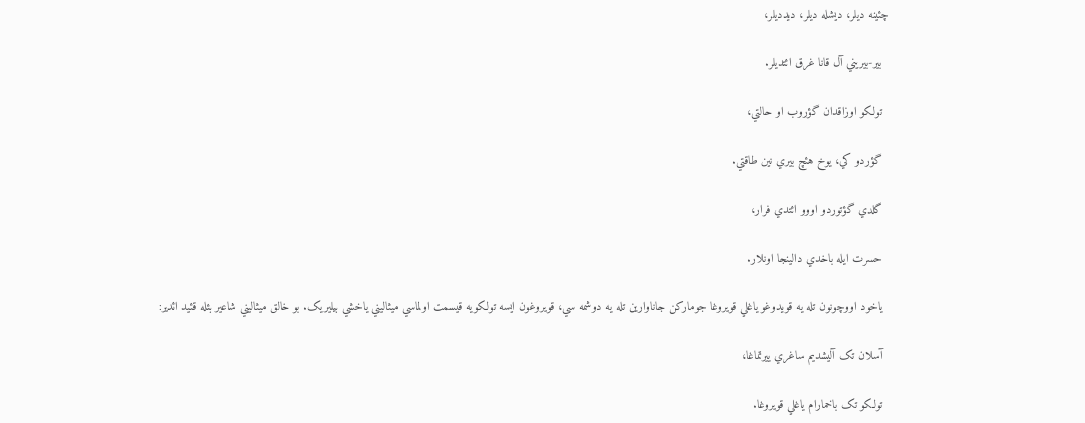چئينه ديلر، ديشله ديلر، ديدديلر،

  بير-بيريني آل قانا غرق ائتديلر.

  تولکو اوزاقدان گؤروب او حالتي،

  گؤردو کي، يوخ هئچ بيري نين طاقتي.

  گلدي گؤتوردو اووو ائتدي فرار،

  حسرت ايله باخدي دالينجا اونلار.

  ياخود اووچونون تله يه قويدوغو ياغلي قويروغا جومارکن جاناوارين تله يه دوشمه سي، قويروغون ايسه تولکويه قيسمت اولماسي ميثاليني ياخشي بيليريک. بو خالق ميثاليني شاعير بئله قئيد ائدير:

  آسلان تک آليشديم ساغري ييرتماغا،

  تولکو تک باخمارام ياغلي قويروغا.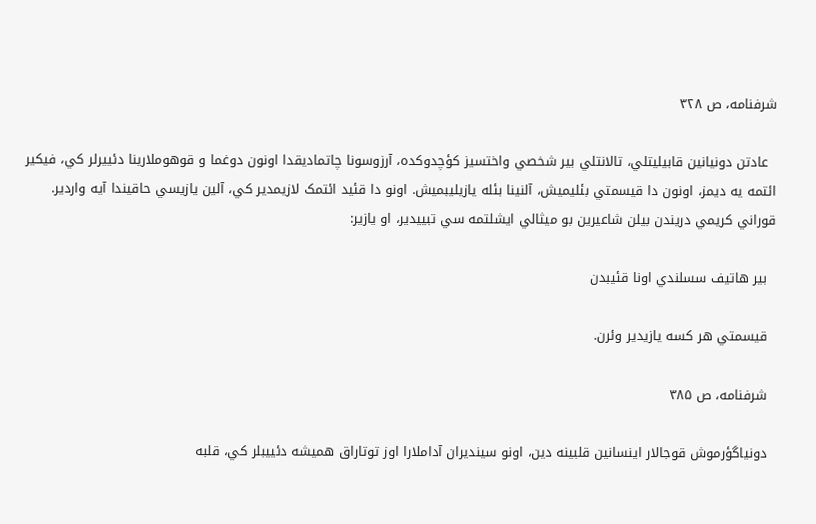شرفنامه، ص ۳۲۸

  عادتن دونيانين قابيليتلي، تالانتلي بير شخصي واختسيز کؤچدوکده، آرزوسونا چاتماديقدا اونون دوغما و قوهوملارينا دئييرلر کي، فيکير ائتمه يه ديمز، اونون دا قيسمتي بئليميش، آلنينا بئله يازيليبميش. اونو دا قئيد ائتمک لازيمدير کي، آلين يازيسي حاقيندا آيه واردير. قوراني کريمي دريندن بيلن شاعيرين بو ميثالي ايشلتمه سي تبييدير، او يازير:

  بير هاتيف سسلندي اونا قئيبدن

  قيسمتي هر کسه يازيدير وئرن.

  شرفنامه، ص ۳۸۵

  دونياگؤرموش قوجالار اينسانين قلبينه دين، اونو سينديران آداملارا اوز توتاراق هميشه دئييبلر کي، قلبه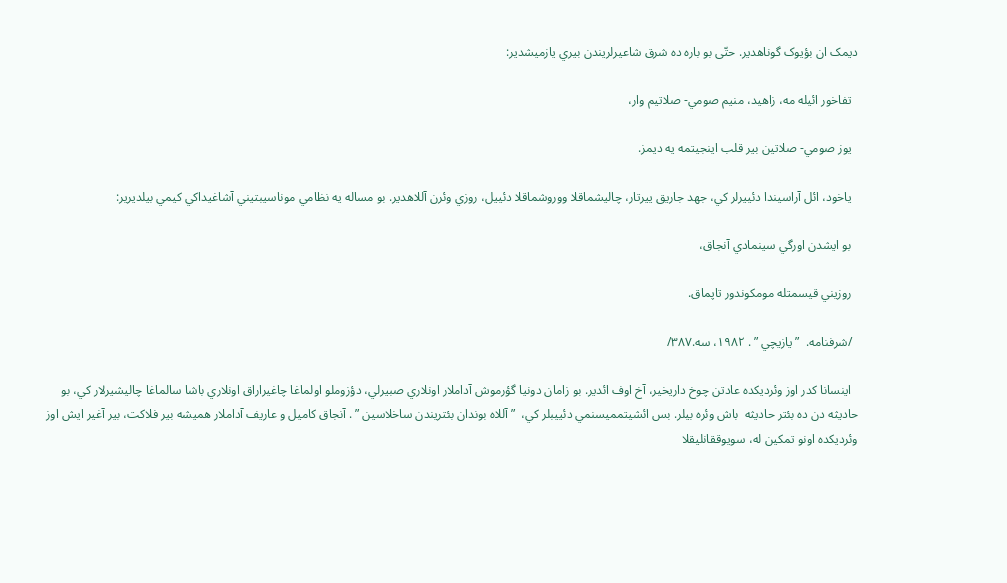ديمک ان بؤيوک گوناهدير. حتّی بو باره ده شرق شاعيرلريندن بيري يازميشدير:

  تفاخور ائيله مه، زاهيد، منيم صومي- صلاتيم وار،

  يوز صومي- صلاتين بير قلب اينجيتمه يه ديمز.

  ياخود، ائل آراسيندا دئييرلر کي، جهد جاريق ييرتار، چاليشماقلا ووروشماقلا دئييل، روزي وئرن آللاهدير. بو مساله يه نظامي موناسيبتيني آشاغيداکي کيمي بيلديرير:

  بو ايشدن اورگي سينمادي آنجاق،

  روزيني قيسمتله مومکوندور تاپماق.

  /شرفنامه.  ” يازيچي ” . ۱۹۸۲، سه.۳۸۷/

  اينسانا کدر اوز وئرديکده عادتن چوخ داريخير، آخ اوف ائدير. بو زامان دونيا گؤرموش آداملار اونلاري صبيرلي، دؤزوملو اولماغا چاغيراراق اونلاري باشا سالماغا چاليشيرلار کي، بو حاديثه دن ده بئتر حاديثه  باش وئره بيلر. بس ائشيتمميسنمي دئييبلر کي،  ” آللاه بوندان بئتريندن ساخلاسين ” . آنجاق کاميل و عاريف آداملار هميشه بير فلاکت، بير آغير ايش اوز وئرديکده اونو تمکين له، سويوققانليقلا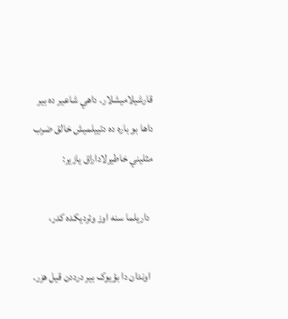قارشيلاميشلار. داهي شاعير ده بير داها بو باره ده دئييلميش خالق ضرب مثليني خاطيرلاداراق يازير:

  داريلما سنه اوز وئرديکده کدر،

  اوندان دا بؤيوک بير درددن قيل هزر.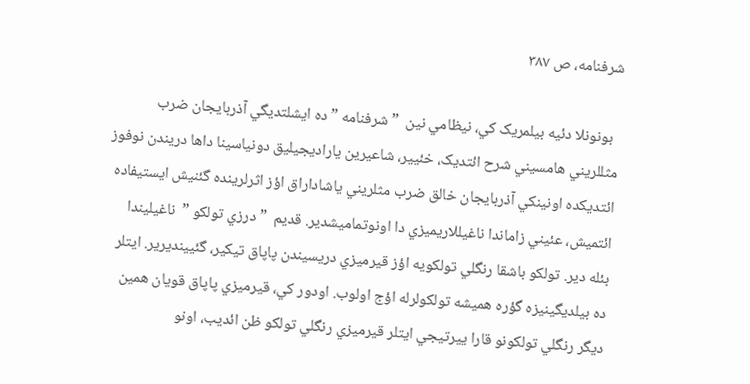شرفنامه، ص ۳۸۷

  بونونلا دئيه بيلمريک کي، نيظامي نين  ” شرفنامه ” ده ايشلتديگي آذربايجان ضرب مثللريني هامسيني شرح ائتديک، خئيير، شاعیرين ياراديجيليق دونياسينا داها دريندن نوفوز ائتديکده اونينکي آذربايجان خالق ضرب مثلريني ياشاداراق اؤز اثرلرينده گئنيش ايستيفاده ائتميش، عئيني زاماندا ناغيللاريميزي دا اونوتماميشدير. قديم  ” درزي تولکو ”  ناغيليندا بئله دير. تولکو باشقا رنگلي تولکويه اؤز قيرميزي دريسيندن پاپاق تيکير، گئيينديرير. ايتلر ده بيلديگينيزه گؤره هميشه تولکولرله اؤج اولوب. اودور کي، قيرميزي پاپاق قويان همين ديگر رنگلي تولکونو قارا ييرتيجي ايتلر قيرميزي رنگلي تولکو ظن ائديب، اونو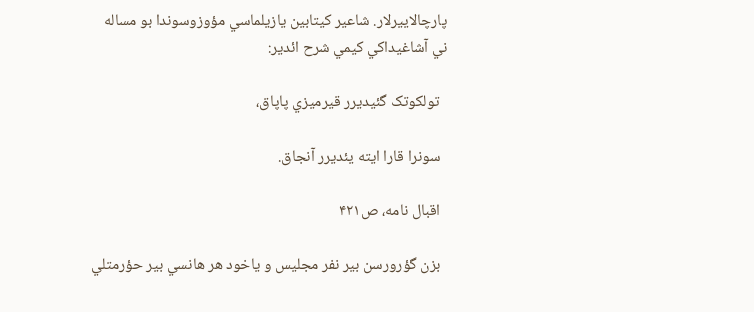پارچالاييرلار. شاعير کيتابين يازيلماسي مؤوزوسوندا بو مساله ني آشاغيداکي کيمي شرح ائدير:

  تولکوتک گئيديرر قيرميزي پاپاق،

  سونرا قارا ايته يئديرر آنجاق.

  اقبال نامه، ص۴۲۱

  بزن گؤرورسن بير نفر مجليس و ياخود هر هانسي بير حؤرمتلي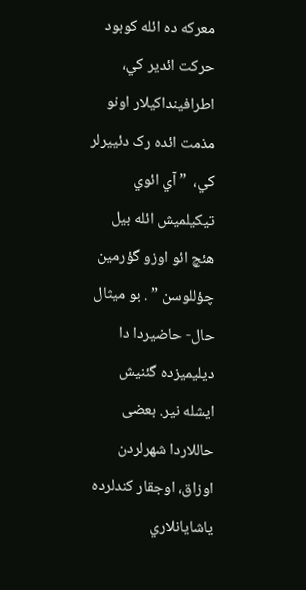معرکه ده ائله کوبود حرکت ائدير کي، اطرافينداکيلار اونو مذمت ائده رک دئييرلر کي،  ” آي ائوي تيکيلميش ائله بيل هئچ ائو اوزو گؤرمين چؤللوسن ” . بو ميثال حال- حاضيردا دا ديليميزده گئنيش ايشله نير. بعضی حاللاردا شهرلردن اوزاق، اوجقار کندلرده ياشايانلاري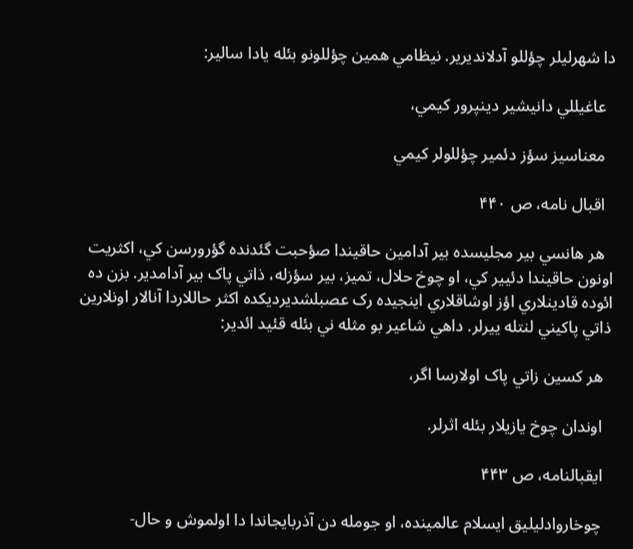دا شهرليلر چؤللو آدلانديرير. نيظامي همين چؤللونو بئله يادا سالير:

  عاغيللي دانيشير دينپرور کيمي،

  معناسيز سؤز دئمير چؤللولر کيمي

  اقبال نامه، ص ۴۴۰

  هر هانسي بير مجليسده بير آدامين حاقيندا صؤحبت گئدنده گؤرورسن کي، اکثريت اونون حاقيندا دئيير کي، او چوخ حلال، تميز، بير سؤزله، ذاتي پاک بير آدامدير. بزن ده ائوده قادينلاري اؤز اوشاقلاري اينجيده رک عصبلشديرديکده اکثر حاللاردا آنالار اونلارين ذاتي پاکيني لنتله ييرلر. داهي شاعير بو مثله ني بئله قئيد ائدير:

  هر کسين زاتي پاک اولارسا اگر،

  اوندان چوخ يازيلار بئله اثرلر.

  ايقبالنامه، ص ۴۴۳

  چوخاروادليليق ايسلام عالمينده، او جومله دن آذربايجاندا دا اولموش و حال-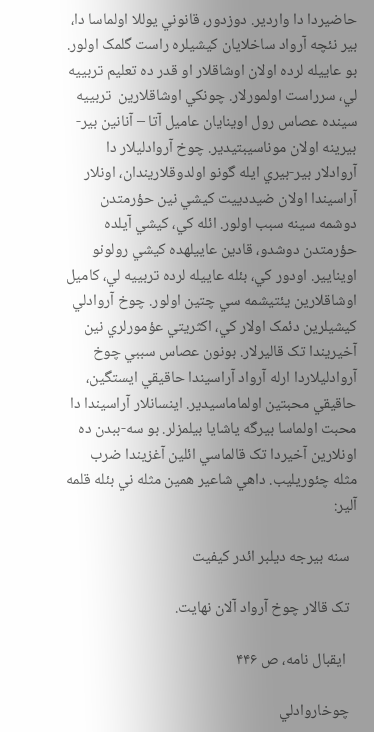حاضيردا دا واردير. دوزدور، قانوني يوللا اولماسا دا، بير نئچه آرواد ساخلايان کيشيلره راست گلمک اولور. بو عاييله لرده اولان اوشاقلار او قدر ده تعليم تربييه لي، سرراست اولمورلار. چونکي اوشاقلارين  تربييه سينده عصاس رول اوينايان عاميل آتا – آنانين بير- بيرينه اولان موناسيبتيدير. چوخ آروادليلار دا آروادلار بير-بيري ايله گونو اولدوقلاريندان، اونلار  آراسيندا اولان ضيددييت کيشي نين حؤرمتدن دوشمه سينه سبب اولور. ائله کي، کيشي آيلده حؤرمتدن دوشدو، قادين عاييلهده کيشي رولونو اوينايير. اودور کي، بئله عاييله لرده تربييه لي، کاميل اوشاقلارين يئتيشمه سي چتين اولور. چوخ آروادلي کيشيلرين دئمک اولار کي، اکثريتي عؤمورلري نين آخيريندا تک قاليرلار. بونون عصاس سببي چوخ آروادليلاردا ارله آرواد آراسيندا حاقيقي ايستگين، حاقيقي محبتين اولماماسيدير. اينسانلار آراسيندا دا محبت اولماسا بيرگه ياشايا بيلمزلر. بو سه-ببدن ده اونلارين آخيردا تک قالماسي ائلين آغزيندا ضرب مثله چئوريليب. داهي شاعير همين مثله ني بئله قلمه آلير:

  سنه بيرجه ديلبر ائدر کيفيت

  تک قالار چوخ آرواد آلان نهايت.

   ايقبال نامه، ص ۴۴۶

  چوخاروادلي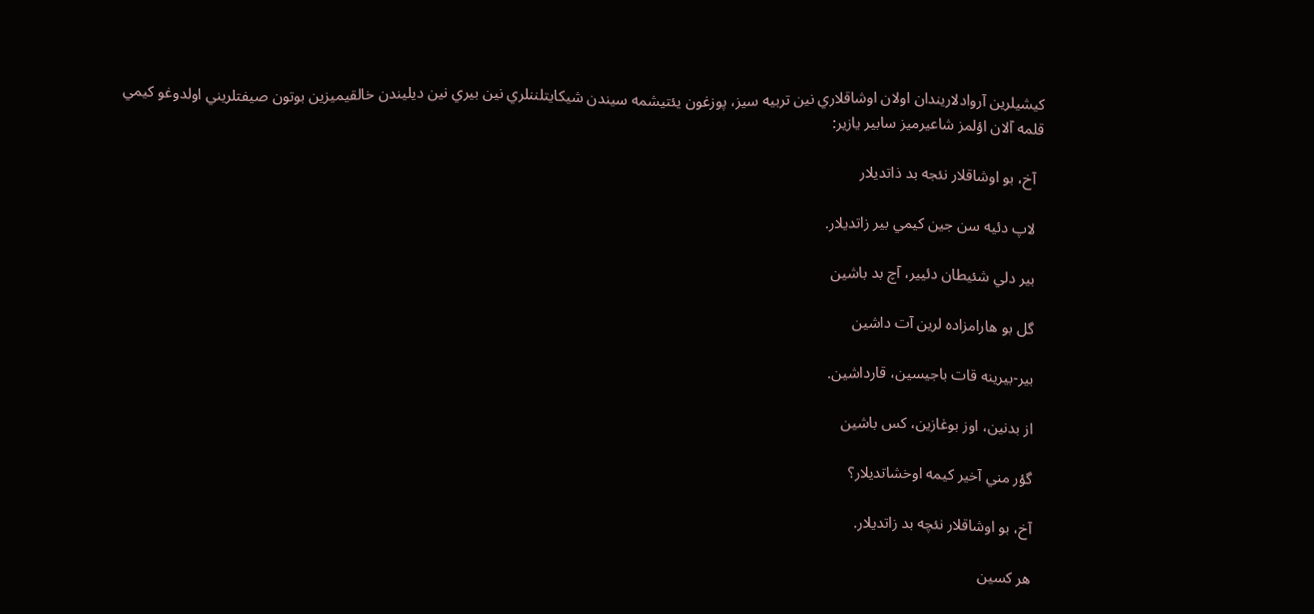کيشيلرين آروادلاريندان اولان اوشاقلاري نين تربيه سيز، پوزغون يئتيشمه سيندن شيکايتلننلري نين بيري نين ديليندن خالقيميزين بوتون صيفتلريني اولدوغو کيمي قلمه آلان اؤلمز شاعيرميز سابير يازير:

  آخ، بو اوشاقلار نئجه بد ذاتديلار

  لاپ دئيه سن جين کيمي بير زاتديلار.

  بير دلي شئيطان دئيير، آچ بد باشين

  گل بو هارامزاده لرين آت داشين

  بير-بيرينه قات باجيسين، قارداشين.

  از بدنين، اوز بوغازين، کس باشين

  گؤر مني آخير کيمه اوخشاتديلار؟

  آخ، بو اوشاقلار نئچه بد زاتديلار.

  هر کسين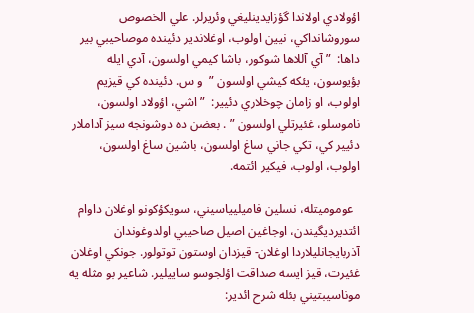اؤولادي اولاندا گؤزايدينليغي وئريرلر. علي الخصوص سوروشانداکي، نيين اولوب، اوغلاندير دئينده موصاحيبي بير داها:  ” آي آللاها شوکور، باشا کيمي اولسون، آدي ايله بؤيوسون، يئکه کيشي اولسون ”  و س. دئينده کي قيزيم اولوب، او زامان چوخلاري دئيير:  ” اشي، اؤولاد اولسون، ناموسلو، غئيرتلي اولسون ” . بعضن ده دوشونجه سيز آداملار دئيير کي، تکي جاني ساغ اولسون، باشين ساغ اولسون، اولوب، اولوب، فيکير ائتمه.

  عوموميتله، نسلين فاميليياسيني، سويکؤکونو اوغلان داوام ائتديرديگيندن، اوجاغين اصيل صاحيبي اولدوغوندان آذربايجانليلاردا اوغلان- قيزدان اوستون توتولور. جونکي اوغلان غئيرت، قيز ايسه صداقت اؤلجوسو ساييلير. شاعير بو مثله يه موناسيبتيني بئله شرح ائدير: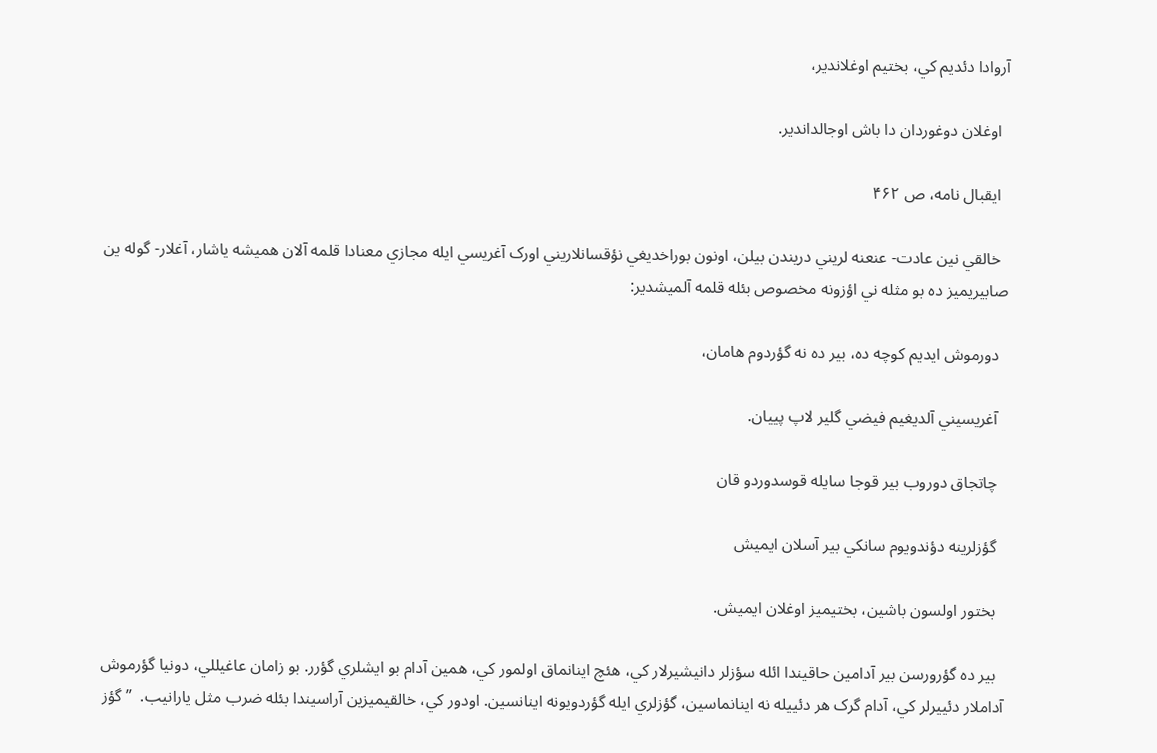آروادا دئديم کي، بختيم اوغلاندير،

  اوغلان دوغوردان دا باش اوجالداندير.

  ايقبال نامه، ص ۴۶۲

  خالقي نين عادت- عنعنه لريني دريندن بيلن، اونون بوراخديغي نؤقسانلاريني اورک آغريسي ايله مجازي معنادا قلمه آلان هميشه ياشار، آغلار- گوله ين صابيريميز ده بو مثله ني اؤزونه مخصوص بئله قلمه آلميشدير:

  دورموش ايديم کوچه ده، بير ده نه گؤردوم هامان،

  آغريسيني آلديغيم فيضي گلير لاپ پييان.

  چاتجاق دوروب بير قوجا سايله قوسدوردو قان

  گؤزلرينه دؤندويوم سانکي بير آسلان ايميش

  بختور اولسون باشين، بختيميز اوغلان ايميش.

  بير ده گؤرورسن بير آدامين حاقيندا ائله سؤزلر دانيشيرلار کي، هئچ اينانماق اولمور کي، همين آدام بو ايشلري گؤرر. بو زامان عاغيللي، دونيا گؤرموش آداملار دئييرلر کي، آدام گرک هر دئييله نه اينانماسين، گؤزلري ايله گؤردويونه اينانسين. اودور کي، خالقيميزين آراسيندا بئله ضرب مثل يارانيب.  ” گؤز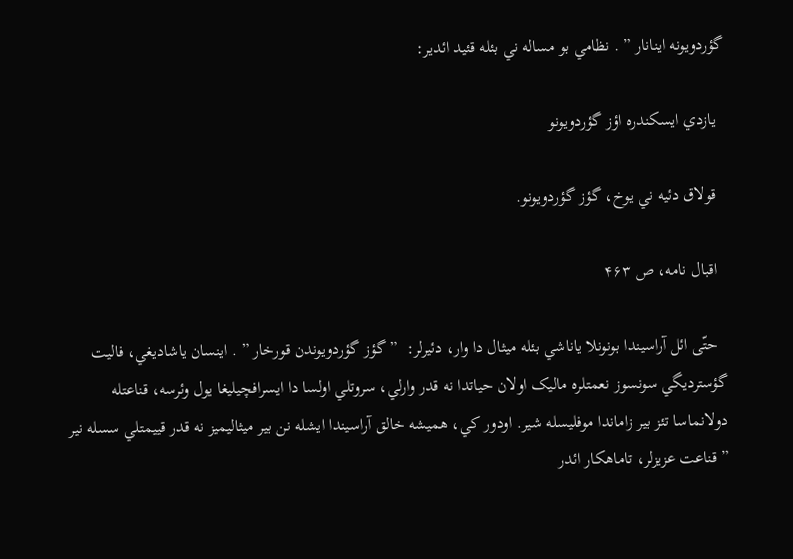گؤردويونه اينانار ” . نظامي بو مساله ني بئله قئيد ائدير:

  يازدي ايسکندره اؤز گؤردويونو

  قولاق دئيه ني يوخ، گؤز گؤردويونو.

  اقبال نامه، ص ۴۶۳

  حتّی ائل آراسيندا بونونلا ياناشي بئله ميثال دا وار، دئيرلر:  ” گؤز گؤردويوندن قورخار ” . اينسان ياشاديغي، فاليت گؤسترديگي سونسوز نعمتلره ماليک اولان حياتدا نه قدر وارلي، سروتلي اولسا دا ايسرافچيليغا يول وئرسه، قناعتله دولانماسا تئز بير زاماندا موفليسله شير. اودور کي، هميشه خالق آراسيندا ایشله نن بير ميثاليميز نه قدر قييمتلي سسله نير  ” قناعت عزيزلر، تاماهکار ائدر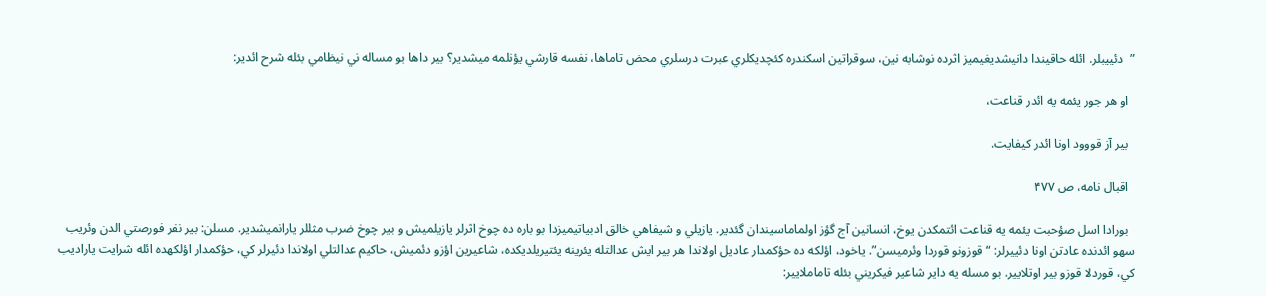”  دئييبلر. ائله حاقيندا دانيشديغيميز اثرده نوشابه نين، سوقراتين اسکندره کئچديکلري عبرت درسلري محض تاماها، نفسه قارشي يؤنلمه ميشدير؟ بير داها بو مساله ني نيظامي بئله شرح ائدير:

  او هر جور يئمه يه ائدر قناعت،

  بير آز قووود اونا ائدر کيفايت.

  اقبال نامه، ص ۴۷۷

  بورادا اسل صؤحبت يئمه يه قناعت ائتمکدن يوخ، انسانين آج گؤز اولماماسيندان گئدير. يازيلي و شيفاهي خالق ادبياتيميزدا بو باره ده چوخ اثرلر يازيلميش و بير چوخ ضرب مثللر يارانميشدير. مسلن: بير نفر فورصتي الدن وئريب سهو ائدنده عادتن اونا دئييرلر: “قوزونو قوردا وئرميسن”. ياخود، اؤلکه ده حؤکمدار عاديل اولاندا هر بير ايش عدالتله يئرينه يئتيريلديکده، شاعيرين اؤزو دئميش، حاکيم عدالتلي اولاندا دئيرلر کي، حؤکمدار اؤلکهده ائله شرايت ياراديب کي، قوردلا قوزو بير اوتلايير. بو مسله يه داير شاعير فيکريني بئله تاماملايير: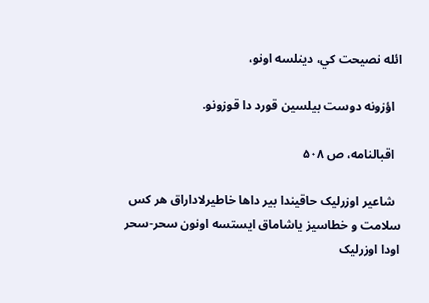ائله نصيحت کي، دينلسه اونو،

  اؤزونه دوست بيلسين قورد دا قوزونو.

  اقبالنامه، ص ۵۰۸

  شاعير اوزرليک حاقيندا بير داها خاطيرلاداراق هر کس سلامت و خطاسيز ياشاماق ايستسه اونون سحر-سحر اودا اوزرليک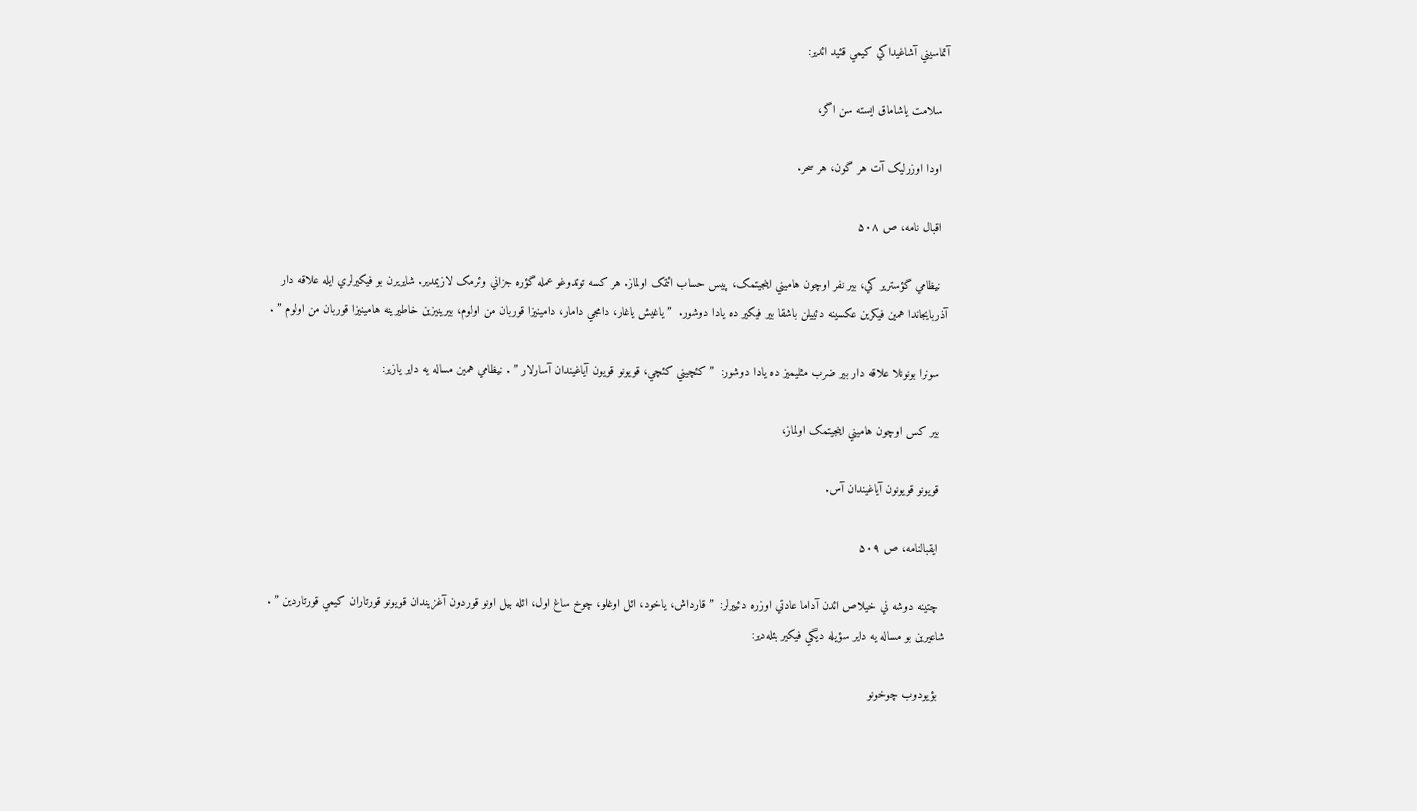آتماسيني آشاغيداکي کيمي قئيد ائدير:

  سلامت ياشاماق ايسته سن اگر،

  اودا اوزرليک آت هر گون، هر سحر.

  اقبال نامه، ص ۵۰۸

  نيظامي گؤسترير کي، بير نفر اوچون هاميني اينجيتمک، پيس حساب ائتمک اولماز. هر کسه توتدوغو عمله گؤره جزاني وئرمک لازيمدير. شايريرن بو فيکيرلري ايله علاقه دار آذربايجاندا همين فيکرين عکسينه دئييلن باشقا بير فيکير ده يادا دوشور.  ” ياغيش ياغار، دامجي دامار، دامينيزا قوربان من اولوم، بيرينيزين خاطيرينه هامينيزا قوربان من اولوم ” .

  سونرا بونونلا علاقه دار بير ضرب مثليميز ده يادا دوشور:  ” کئچيني کئچي، قويونو قويون آياغيندان آسارلار ” . نيظامي همين مساله يه داير يازير:

  بير کس اوچون هاميني اينجيتمک اولماز،

  قويونو قويونون آياغيندان آس.

  ايقبالنامه، ص ۵۰۹

  چتينه دوشه ني خيلاص ائدن آداما عادتي اوزره دئييرلر:  ” قارداش، ياخود، ائل اوغلو، چوخ ساغ اول، ائله بيل اونو قوردون آغزيندان قويونو قورتاران کيمي قورتاردين ” . شاعيرين بو مساله يه داير سؤیله‌ ديگي فيکير بئله‌دير:

  بؤيودوب چوخونو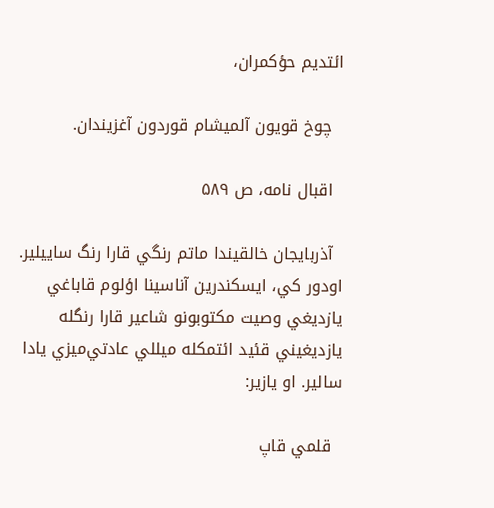ائتديم حؤکمران،

  چوخ قويون آلميشام قوردون آغزيندان.

  اقبال نامه، ص ۵۸۹

  آذربايجان خالقيندا ماتم رنگي قارا رنگ ساييلير. اودور کي، ايسکندرين آناسينا اؤلوم قاباغي يازديغي وصيت مکتوبونو شاعير قارا رنگله يازديغيني قئيد ائتمکله ميللي عادتي‌ميزي يادا سالير. او يازير:

  قلمي قاپ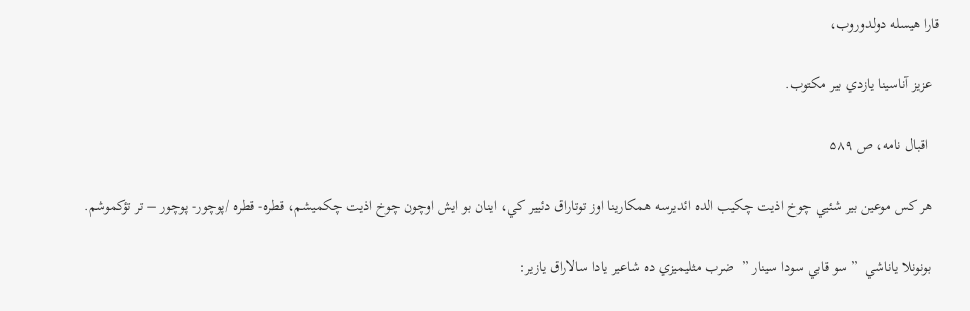قارا هيسله دولدوروب،

  عزيز آناسينا يازدي بير مکتوب.

   اقبال نامه، ص ۵۸۹

  هر کس موعين بير شئيي چوخ اذيت چکيب الده ائديرسه همکارينا اوز توتاراق دئيير کي، اينان بو ايش اوچون چوخ اذيت چکميشم، قطره- قطره /پوچور- پوچور – تر تؤکموشم.

  بونونلا ياناشي  ” سو قابي سودا سينار ”  ضرب مثلیميزي ده شاعير يادا سالاراق يازير: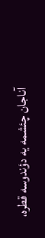آناجان چئشمه يه دؤندوسه قطره،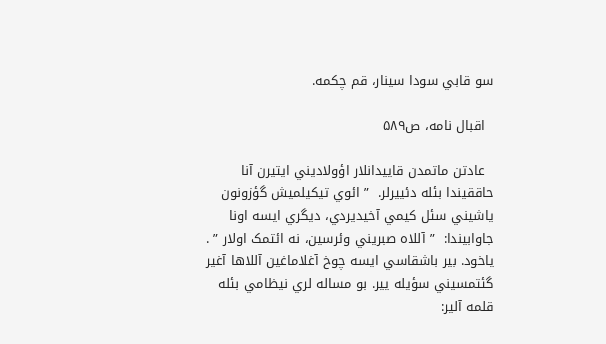سو قابي سودا سينار، قم چکمه.

  اقبال نامه، ص۵۸۹

  عادتن ماتمدن قاييدانلار اؤولاديني ايتيرن آنا حاققيندا بئله دئييرلر.  ” ائوي تيکيلميش گؤزونون ياشيني سئل کيمي آخيديردي، ديگري ايسه اونا جاوابيندا:  ” آللاه صبريني وئرسين، نه ائتمک اولار ” . ياخود. بير باشقاسي ايسه چوخ آغلاماغين آللاها آغير گئتمسيني سؤيله يير. بو مساله لري نيظامي بئله قلمه آلير: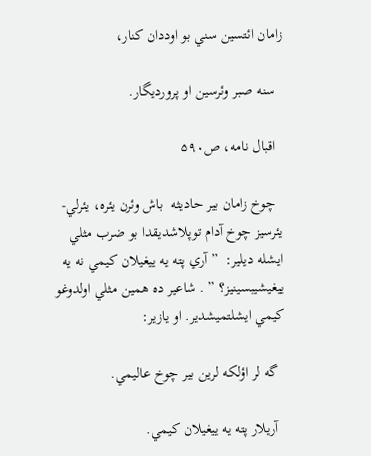زامان ائتسين سني بو اوددان کنار،

  سنه صبر وئرسين او پرورديگار.

  اقبال نامه، ص۵۹۰

  چوخ زامان بير حاديثه  باش وئرن يئره، يئرلي-يئرسيز چوخ آدام توپلاشديقدا بو ضرب مثلي ايشله ديلير:  ” آري پته يه ييغيلان کيمي نه يه ييغيشيبسينيز؟ ” . شاعير ده همين مثلي اولدوغو کيمي ايشلتميشدير. او يازير:

  گه لر اؤلکه لرين بير چوخ عاليمي.

  آريلار پته يه ييغيلان کيمي.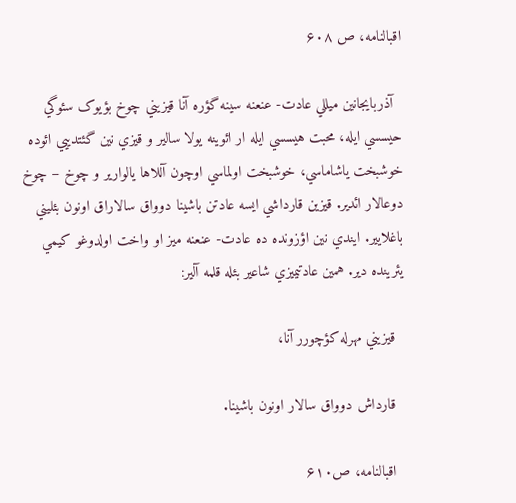اقبالنامه، ص ۶۰۸

  آذربايجانين ميللي عادت- عنعنه سينه گؤره آنا قيزيني چوخ بؤيوک سئوگي حيسسي ايله، محبت هيسسي ايله ار ائوينه يولا سالير و قيزي نين گئتدييي ائوده خوشبخت ياشاماسي، خوشبخت اولماسي اوچون آللاها يالوارير و چوخ – چوخ دوعالار ائدير. قيزين قارداشي ايسه عادتن باشينا دوواق سالاراق اونون بئليني باغلايير. ايندي نين اؤزونده ده عادت- عنعنه ميز او واخت اولدوغو کيمي يئرينده دير. همين عادتیميزي شاعير بئله قلمه آلير:

  قيزيني مهرله کؤچورر آنا،

  قارداش دوواق سالار اونون باشينا.

  اقبالنامه، ص۶۱۰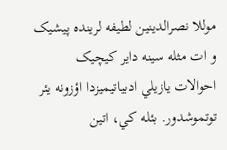موللا نصرالدينين لطيفه لرينده پيشيک و ات مثله سينه داير کيچيک احوالات يازيلي ادبياتيميزدا اؤزونه يئر توتموشدور. بئله کي، اتين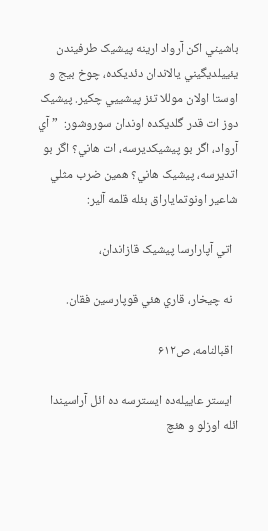باشيني اکن آرواد ارينه پيشيک طرفيندن يئييلديگيني يالاندان دئديکده، چوخ بيج و اوستا اولان موللا تئز پيشييي چکير. پيشيک دوز ات قدر گلديکده اوندان سوروشور:  ” آي آرواد، اگر بو پيشيکديرسه، ات هاني؟ اگر بو اتديرسه، پيشيک هاني؟ همين ضرب مثلي شاعير اونوتماياراق بئله قلمه آلير:

  اتي آپارارسا پيشيک قازاندان،

  نه چيخار، قاري هئي قوپارسين فقان.

  اقبالنامه، ص۶۱۲

  ايستر عاييله‌ده ايسترسه ده ائل آراسيندا ائله اوزلو و هئچ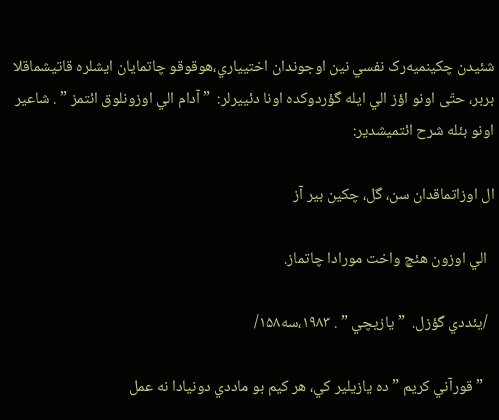شئيدن چکينميه‌رک نفسي نين اوجوندان اختيياري،هوقوقو چاتمايان ايشلره قاتيشماقلا بربر، حتّی اونو اؤز الي ايله گؤردوکده اونا دئييرلر:  ” آدام الي اوزونلوق ائتمز ” . شاعير اونو بئله شرح ائتميشدير:

ال اوزاتماقدان سن، گل، چکين بير آز

  الي اوزون هئچ واخت مورادا چاتماز.

  /يئددي گؤزل.  ” يازيچي ” . ۱۹۸۳،سه۱۵۸/

   ” قورآني کريم ” ده يازيلير کي، هر کيم بو ماددي دونيادا نه عمل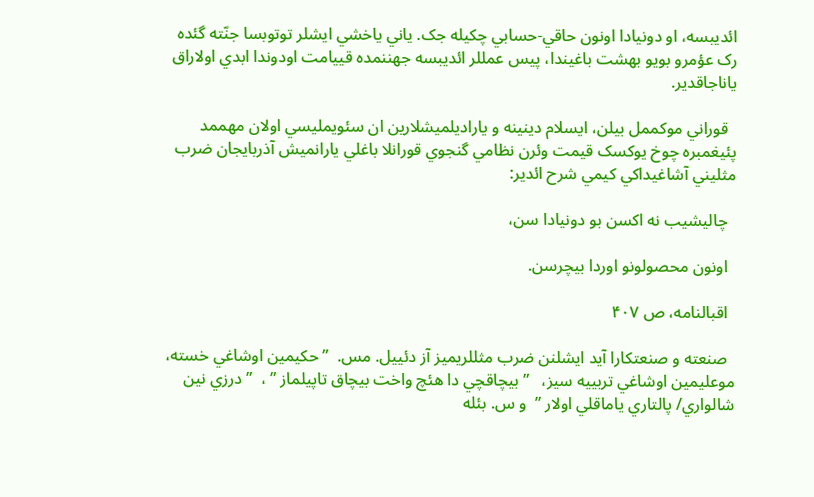ائديبسه، او دونيادا اونون حاقي-حسابي چکيله جک. ياني ياخشي ايشلر توتوبسا جنّته گئده رک عؤمرو بويو بهشت باغيندا، پيس عمللر ائديبسه جهننمده قييامت اودوندا ابدي اولاراق ياناجاقدير.

  قوراني موکممل بيلن، ايسلام دينينه و ياراديلميشلارين ان سئويمليسي اولان مهممد پئيغمبره چوخ يوکسک قيمت وئرن نظامي گنجوي قورانلا باغلي يارانميش آذربايجان ضرب مثليني آشاغيداکي کيمي شرح ائدير:

  چاليشيب نه اکسن بو دونيادا سن،

  اونون محصولونو اوردا بيچرسن.

  اقبالنامه، ص ۴۰۷

  صنعته و صنعتکارا آيد ايشلنن ضرب مثللريميز آز دئييل. مس.  ” حکيمين اوشاغي خسته، موعليمين اوشاغي تربييه سيز،   ” بيچاقچي دا هئچ واخت بيچاق تاپيلماز ” ،  ” درزي نين شالواري/ پالتاري ياماقلي اولار ”  و س. بئله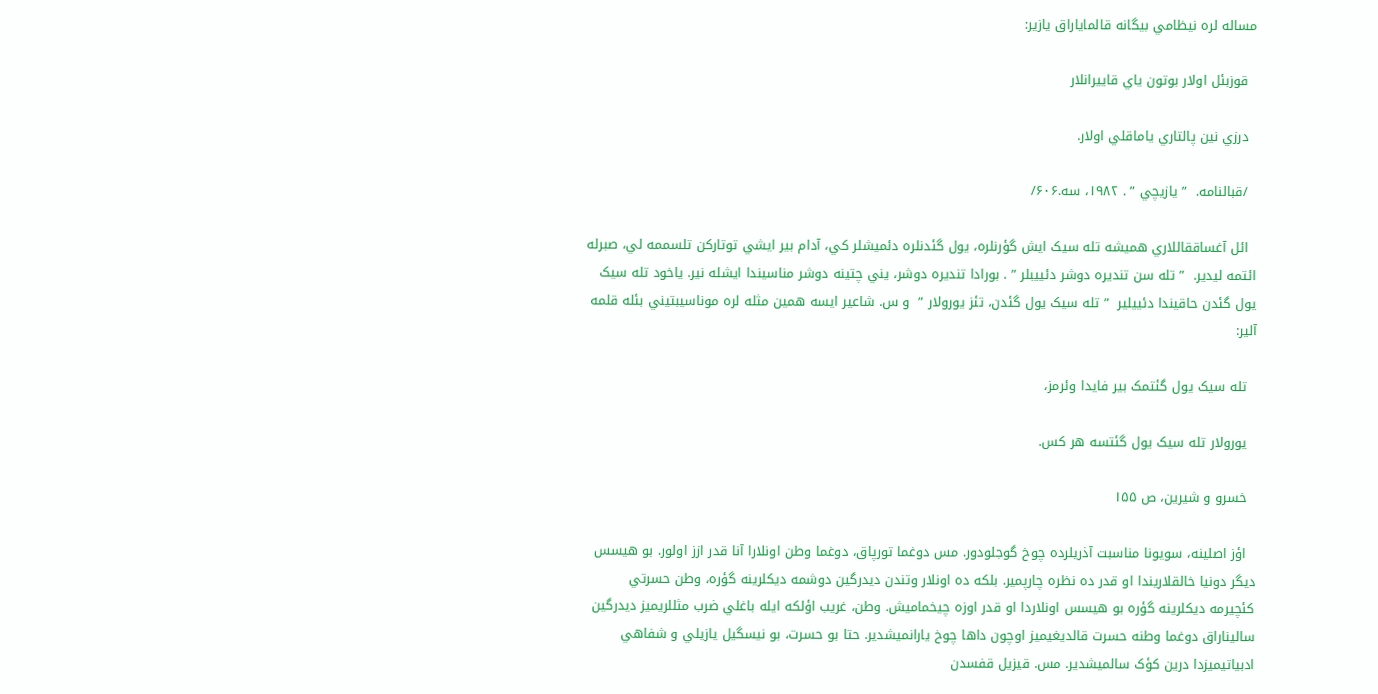مساله لره نيظامي بيگانه قالماياراق يازير:

  قوزبئل اولار بوتون ياي قاييرانلار

  درزي نين پالتاري ياماقلي اولار.

  /قبالنامه.  ” يازيچي ” . ۱۹۸۲، سه.۶۰۶/

  ائل آغساققاللاري هميشه تله سيک ايش گؤرنلره، يول گئدنلره دئميشلر کي، آدام بير ايشي توتارکن تلسممه لي، صبرله ائتمه ليدير.  ” تله سن تنديره دوشر دئييبلر ” . بورادا تنديره دوشر، يني چتينه دوشر مناسيندا ايشله نير. ياخود تله سيک يول گئدن حاقيندا دئييلير  ” تله سيک يول گئدن، تئز يورولار ”  و س. شاعیر ايسه همين مثله لره موناسيبتيني بئله قلمه آلير:

  تله سيک يول گئتمک بير فايدا وئرمز،

  يورولار تله سيک يول گئتسه هر کس.

  خسرو و شيرين، ص ۱۵۵

  اؤز اصلینه، سويونا مناسبت آذريلرده چوخ گوجلودور. مس دوغما تورپاق، دوغما وطن اونلارا آنا قدر ازز اولور. بو هيسس ديگر دونيا خالقلاريندا او قدر ده نظره چارپمير. بلکه ده اونلار وتندن ديدرگين دوشمه ديکلرينه گؤره، وطن حسرتي کئچيرمه ديکلرينه گؤره بو هيسس اونلاردا او قدر اوزه چيخماميش. وطن، غريب اؤلکه ايله باغلي ضرب مثللريميز ديدرگين ساليناراق دوغما وطنه حسرت قالديغيميز اوچون داها چوخ يارانميشدير. حتا بو حسرت، بو نيسگيل يازيلي و شفاهي ادبياتيميزدا درين کؤک سالميشدير. مس. قيزيل قفسدن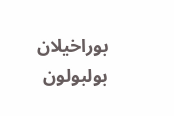بوراخيلان بولبولون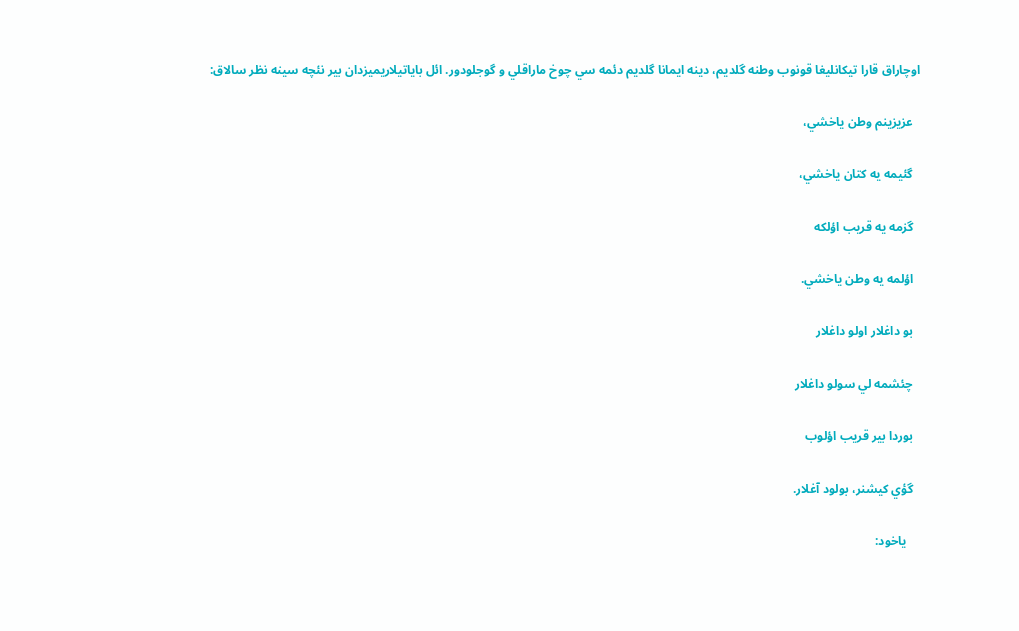اوچاراق قارا تيکانليغا قونوب وطنه گلديم، دينه ايمانا گلديم دئمه سي چوخ ماراقلي و گوجلودور. ائل باياتيلاريميزدان بير نئچه سينه نظر سالاق:

  عزيزينم وطن ياخشي،

  گئيمه يه کتان ياخشي،

  گزمه يه قريب اؤلکه

  اؤلمه يه وطن ياخشي.

  بو داغلار اولو داغلار

  چئشمه لي سولو داغلار

  بوردا بير قريب اؤلوب

  گؤي کيشنر، بولود آغلار.

    ياخود: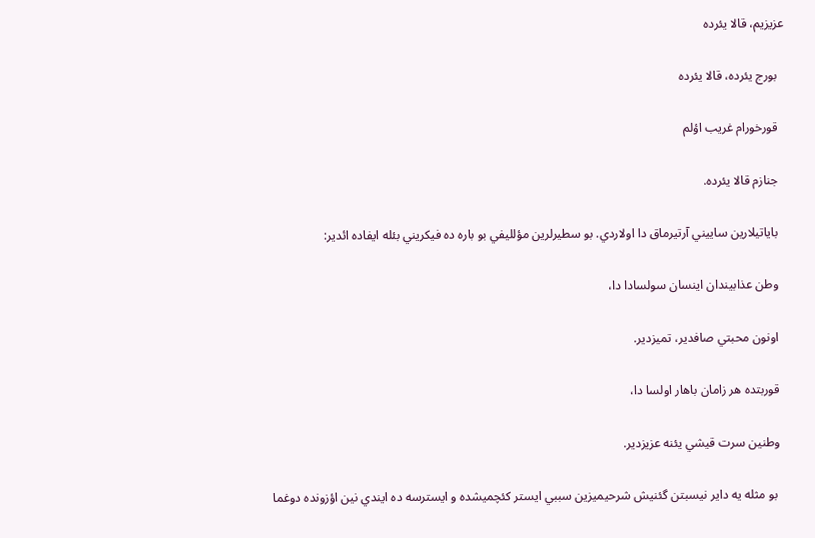عزيزيم، قالا يئرده

  بورج يئرده، قالا يئرده

  قورخورام غريب اؤلم

  جنازم قالا يئرده.

  باياتيلارين ساييني آرتيرماق دا اولاردي. بو سطيرلرين مؤلليفي بو باره ده فيکريني بئله ايفاده ائدير:

  وطن عذابيندان اينسان سولسادا دا،

  اونون محبتي صافدير، تميزدير.

  قوربتده هر زامان باهار اولسا دا،

  وطنين سرت قيشي يئنه عزيزدير.

   بو مثله يه داير نيسبتن گئنيش شرحيميزين سببي ايستر کئچميشده و ايسترسه ده ايندي نين اؤزونده دوغما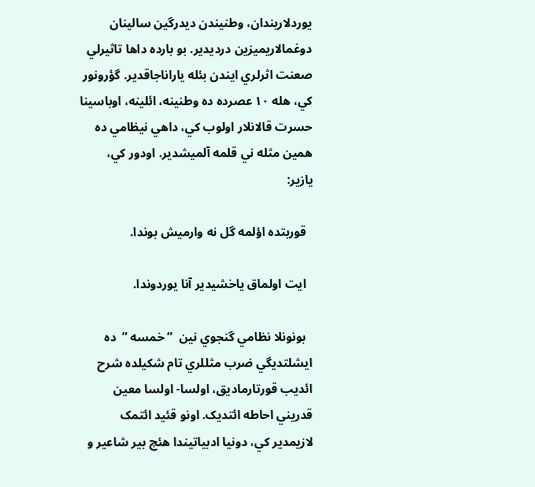يوردلاريندان، وطنيندن ديدرگين سالينان دوغمالاريميزين درديدير. بو بارده داها تاثيرلي صعنت اثرلري ايندن بئله ياراناجاقدير. گؤرونور کي، هله ۱۰ عصرده ده وطنينه، ائلينه، اوباسينا حسرت قالانلار اولوب کي، داهي نيظامي ده همين مثله ني قلمه آلميشدير. اودور کي، يازير:

  قوربتده اؤلمه گل نه وارميش بوندا.

  ايت اولماق ياخشيدير آنا يوردوندا.

  بونونلا نظامي گنجوي نين  ” خمسه ”  ده ايشلتديگي ضرب مثللري تام شکيلده شرح ائديب قورتارماديق، اولسا- اولسا معين قدريني احاطه ائتديک. اونو قئيد ائتمک لازيمدير کي، دونيا ادبياتيندا هئچ بير شاعير و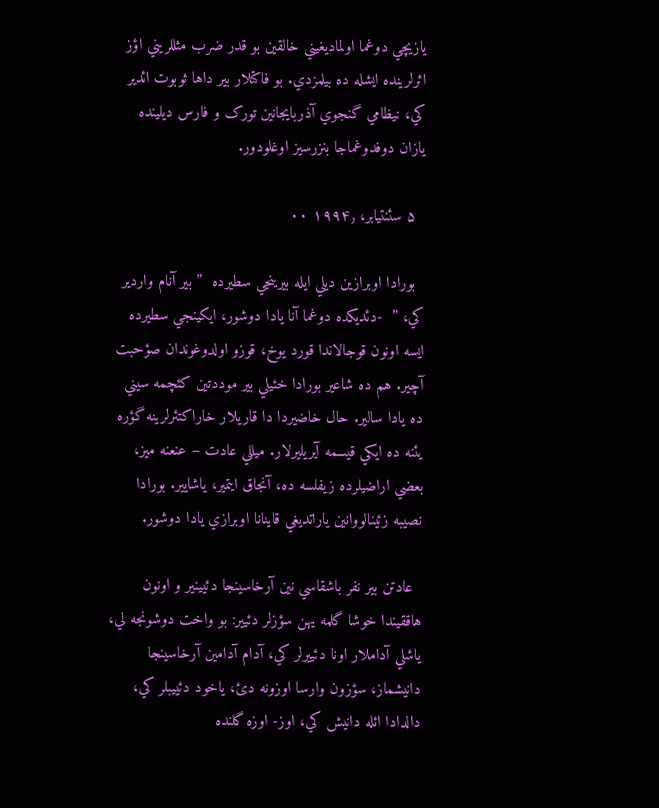يازيچي دوغما اولماديغيني خالقين بو قدر ضرب مثللريني اؤز اثرلرينده ايشله ده بيلمزدي. بو فاکتلار بير داها ثوبوت ائدير کي، نيظامي گنجوي آذربايجانين تورک و فارس ديلينده يازان دوفدوغماجا بنزرسيز اوغلودور.

  ۵ سئنتيابر، ۱۹۹۴٫ ۰۰

  بورادا اوبرازين ديلي ايله بيرينجي سطيرده  ” بير آنام واردير کي، ”  -دئديکده دوغما آنا يادا دوشور، ايکينجي سطيرده ايسه اونون قوجالاندا قورد يوخ، قوزو اولدوغوندان صؤحبت آچير. هم ده شاعیر بورادا خئيلي بير موددتين کئچمه سيني ده يادا سالير. حال خاضيردا دا قاريلار خاراکتئرلرينه گؤره يئنه ده ايکي قيسمه آيريليرلار. ميللي عادت – عنعنه ميز، بعضي اراضيلرده زيفلسه ده، آنجاق ايتمير، ياشايير. بورادا نصيبه زئينالووانين ياراتديغي قاينانا اوبرازي يادا دوشور.

  عادتن بير نفر باشقاسي نين آرخاسينجا دئيينير و اونون هاققيندا خوشا گلمه يهن سؤزلر دئيير: بو واخت دوشونجه لي، ياشلي آداملار اونا دئييرلر کي، آدام آدامين آرخاسينجا دانيشماز، سؤزون وارسا اوزونه دئ، ياخود دئييبلر کي، دالدادا ائله دانيش کي، اوز- اوزه گلنده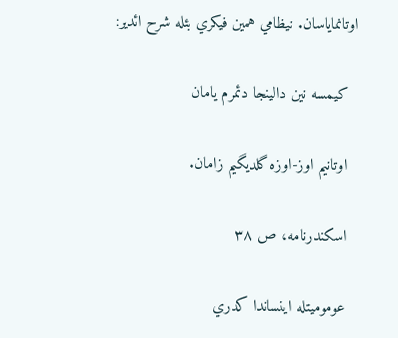اوتانماياسان. نيظامي همين فيکري بئله شرح ائدير:

  کيمسه نين دالينجا دئمرم يامان

  اوتانيم اوز-اوزه گلديگيم زامان.

  اسکندرنامه، ص ۳۸

  عوموميتله اينساندا کدري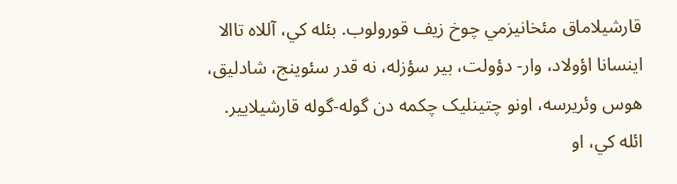قارشيلاماق مئخانيزمي چوخ زيف قورولوب. بئله کي، آللاه تاالا اينسانا اؤولاد، وار- دؤولت، بير سؤزله، نه قدر سئوينج، شادليق، هوس وئريرسه، اونو چتينليک چکمه دن گوله-گوله قارشيلايير. ائله کي، او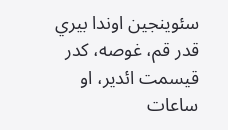سئوينجين اوندا بيري قدر قم، غوصه، کدر قيسمت ائدير، او ساعات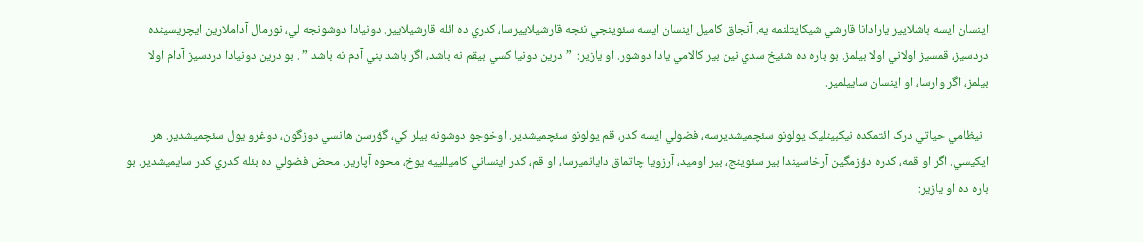اينسان ايسه باشلايير يارادانا قارشي شيکايتلنمه يه. آنجاق کاميل اينسان ايسه سئوينجي نئجه قارشيلاييرسا، کدري ده ائله قارشيلايير. دونيادا دوشونجه لي، نورمال آداملارين ايچريسينده دردسيز، قمسيز اولاني اولا بيلمز. بو باره ده شئيخ سدي نين بير کالامي يادا دوشور. او يازير:  ” درين دونيا کسي بيقم نه باشد، اگر باشد بني آدم نه باشد ” . بو درين دونيادا دردسيز آدام اولا بيلمز، اگر وارسا، او اينسان ساييلمير.

  نيظامي حياتي درک ائتمکده نيکبينليک يولونو سئچميشديرسه، فضولي ايسه کدر، قم يولونو سئچميشدير. اوخوجو دوشونه بيلر کي، گؤرسن هانسي دوزگون، دوغرو يول سئچميشدير. هر ايکيسي. اگر او قمه، کدره دؤزمگين آرخاسيندا بير سئوينج، بير اوميد، آرزويا چاتماق دايانميرسا، او قم، کدر اينساني کاميللييه يوخ، محوه آپارير. محض فضولي ده بئله کدري کدر سايميشدير. بو باره ده او يازير: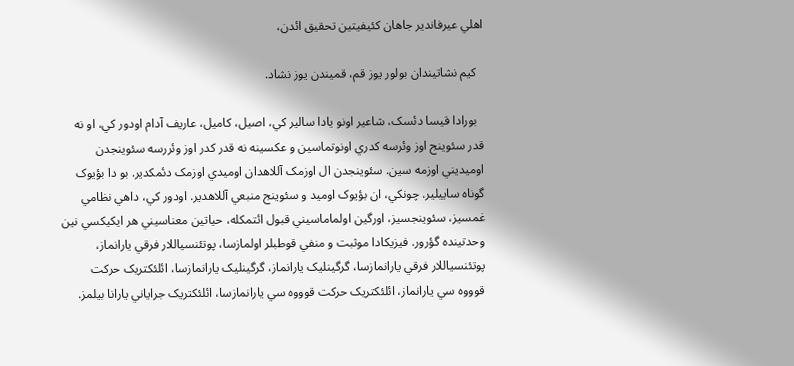اهلي عيرفاندير جاهان کئيفيتين تحقيق ائدن،

  کيم نشاتيندان بولور يوز قم، قميندن يوز نشاد.

  بورادا قيسا دئسک، شاعير اونو يادا سالير کي، اصيل، کاميل، عاريف آدام اودور کي، او نه قدر سئوينج اوز وئرسه کدري اونوتماسين و عکسينه نه قدر کدر اوز وئررسه سئوينجدن اوميديني اوزمه سين. سئوينجدن ال اوزمک آللاهدان اوميدي اوزمک دئمکدير. بو دا بؤيوک گوناه ساييلير. چونکي، ان بؤيوک اوميد و سئوينج منبعي آللاهدير. اودور کي، داهي نظامي غمسيز، سئوينجسيز، اورگين اولماماسيني قبول ائتمکله، حياتين معناسيني هر ايکيکسي نين وحدتينده گؤرور. فيزيکادا موثبت و منفي قوطبلر اولمازسا، پوتئنسياللار فرقي يارانماز، پوتئنسياللار فرقي يارانمازسا، گرگينليک يارانماز، گرگينليک يارانمازسا، ائلئکتريک حرکت قوووه سي يارانماز، ائلئکتريک حرکت قوووه سي يارانمازسا، ائلئکتريک جراياني يارانا بيلمز.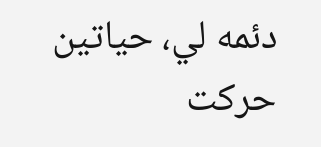دئمه لي، حياتين حرکت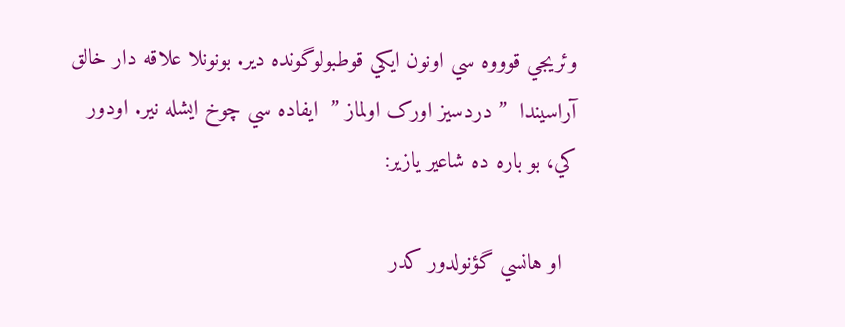وئريجي قوووه سي اونون ايکي قوطبولوگونده دير. بونونلا علاقه دار خالق آراسيندا  ” دردسيز اورک اولماز ”  ايفاده سي چوخ ايشله نير. اودور کي، بو باره ده شاعير يازير:

  او هانسي گؤنولدور کدر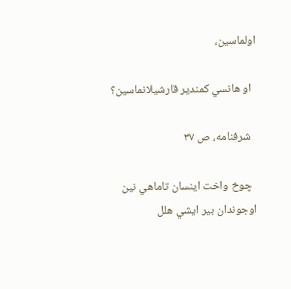اولماسين،

  او هانسي کمندير قارشيلانماسين؟

  شرفنامه، ص ۳۷

  چوخ واخت اينسان تاماهي نين اوجوندان بير ايشي هلل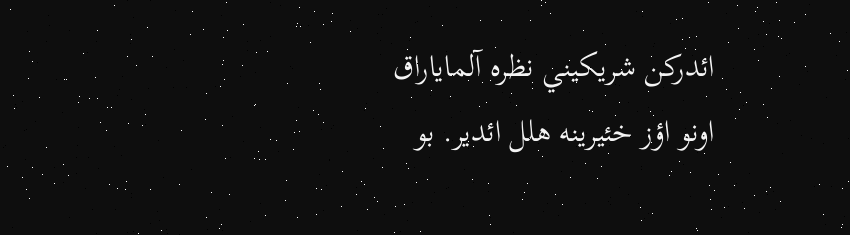ائدرکن شريکيني نظره آلماياراق اونو اؤز خئيرينه هلل ائدير. بو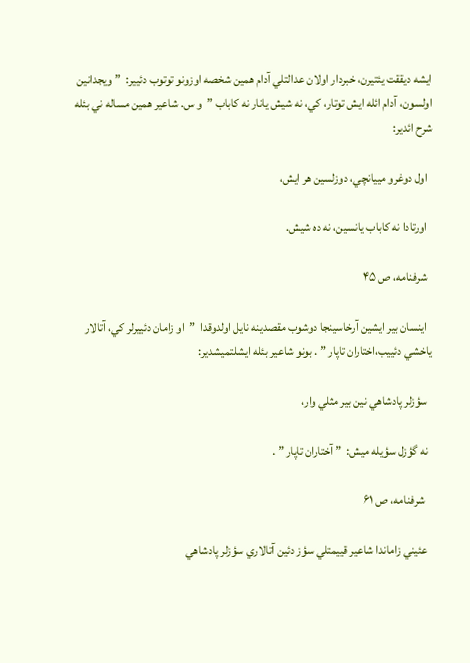ايشه ديققت يئتيرن، خبردار اولان عدالتلي آدام همين شخصه اوزونو توتوب دئيير:  ” ويجدانين اولسون، آدام ائله ايش توتار، کي، نه شيش يانار نه کاباب ”  و س. شاعير همين مساله ني بئله شرح ائدير:

  اول دوغرو مييانچي، دوزلسين هر ايش،

  اورتادا نه کاباب يانسين، نه ده شيش.

  شرفنامه، ص ۴۵

  اينسان بير ايشين آرخاسينجا دوشوب مقصدينه نايل اولدوقدا  ”  او زامان دئييرلر کي، آتالار ياخشي دئييب،اختاران تاپار ” . بونو شاعیر بئله ايشلتميشدير:

  سؤزلر پادشاهي نين بير مثلي وار،

  نه گؤزل سؤيله ميش:  ” آختاران تاپار ” .

   شرفنامه، ص ۶۱

  عئيني زاماندا شاعير قييمتلي سؤز دئين آتالاري سؤزلر پادشاهي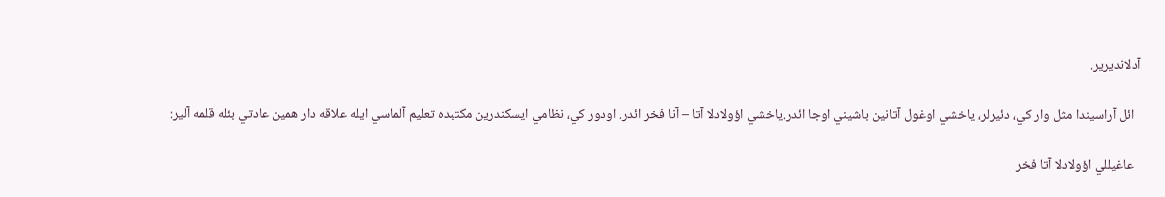آدلانديرير.

  ائل آراسيندا مثل وار کي، دئيرلر، ياخشي اوغول آتانين باشيني اوجا ائدر.ياخشي اؤولادلا آتا – آنا فخر ائدر. اودور کي، نظامي ايسکندرين مکتبده تعليم آلماسي ايله علاقه دار همين عادتي بئله قلمه آلير:

  عاغيللي اؤولادلا آتا فخر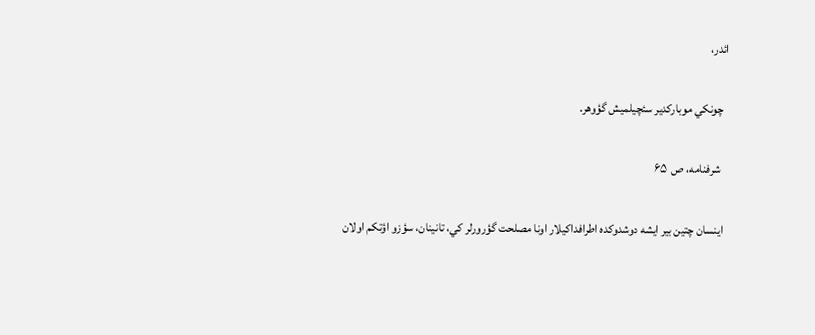ائدر،

  چونکي موبارکدير سئچيلميش گؤوهر.

   شرفنامه، ص  ۶۵

  اينسان چتين بير ايشه دوشدوکده اطرافداکيلار اونا مصلحت گؤرورلر کي، تانينان، سؤزو اؤتکم اولان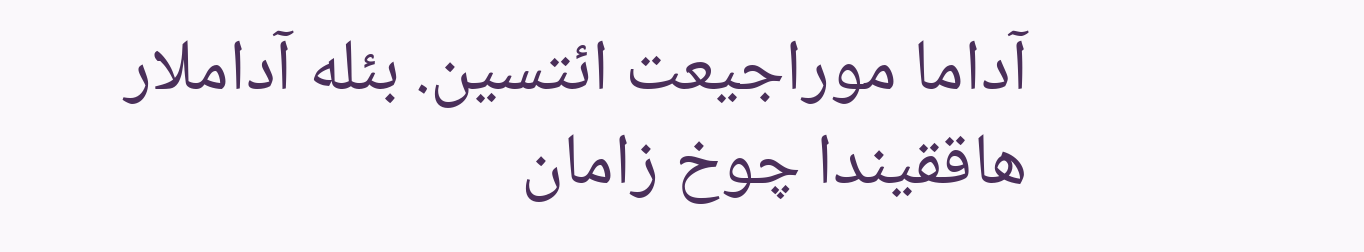آداما موراجيعت ائتسين. بئله آداملار هاققيندا چوخ زامان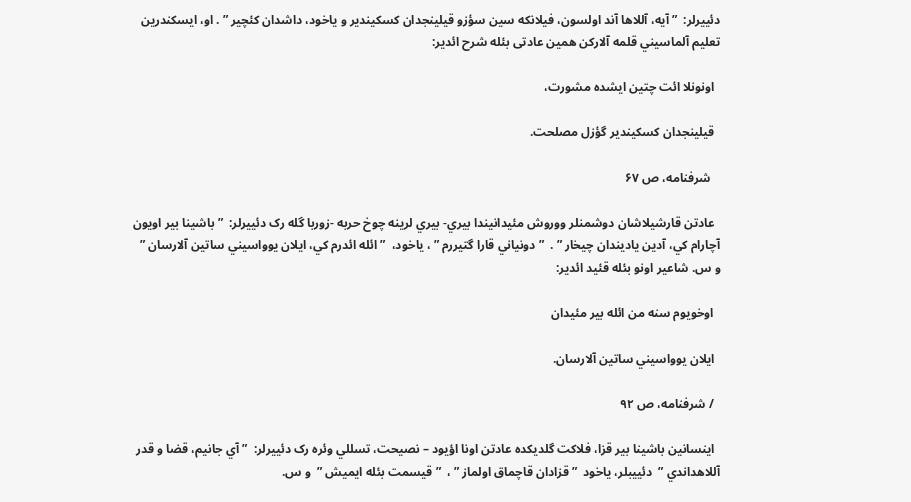دئييرلر:  ” آيه، آللاها آند اولسون، فيلانکه سين سؤزو قيلينجدان کسکيندير و ياخود، داشدان کئچير ” . او، ايسکندرين تعلیم آلماسيني قلمه آلارکن همين عادتی بئله شرح ائدير:

  اونونلا ائت چتين ايشده مشورت،

  قيلينجدان کسکيندير گؤزل مصلحت.

   شرفنامه، ص ۶۷

  عادتن قارشيلاشان دوشمنلر ووروش مئيدانيندا بيري- بيري لرينه چوخ حربه -زوربا گله رک دئييرلر:  ” باشينا بير اويون آچارام کي، آدين ياديندان چيخار ” .  ” دونياني قارا گتيررم ” ، ياخود،  ” ائله ائدرم کي، ايلان يوواسيني ساتين آلارسان ”  و س. شاعير اونو بئله قئيد ائدير:

  اوخويوم سنه من ائله بير مئيدان

  ايلان يوواسيني ساتين آلارسان.

  / شرفنامه، ص ۹۲

  اينسانين باشينا بير قزا، فلاکت گلديکده عادتن اونا اؤيود – نصیحت، تسللي وئره رک دئييرلر:  ” آي جانيم، قضا و قدر آللاهداندي ”  دئييبلر، ياخود  ” قزادان قاچماق اولماز ” ،  ” قيسمت بئله ايميش ”  و س.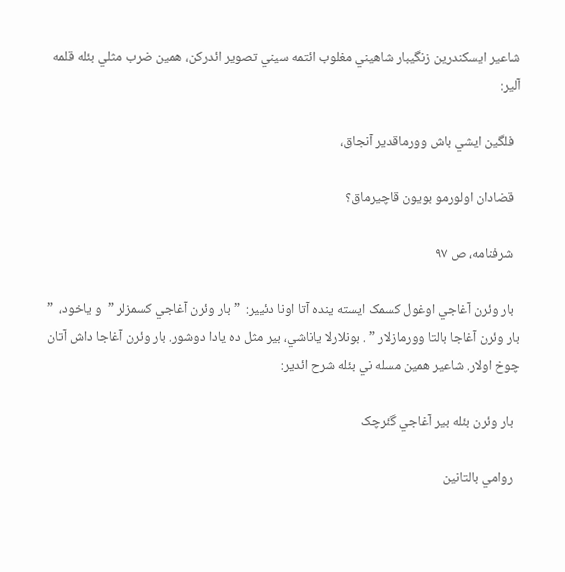شاعير ايسکندرين زنگيبار شاهيني مغلوب ائتمه سيني تصوير ائدرکن، همين ضرب مثلي بئله قلمه آلير:

  فلگين ايشي باش وورماقدير آنجاق،

  قضادان اولورمو بويون قاچيرماق؟

  شرفنامه، ص ۹۷

  بار وئرن آغاجي اوغول کسمک ايسته ينده آتا اونا دئيير:  ” بار وئرن آغاجي کسمزلر ”  و ياخود،  ” بار وئرن آغاجا بالتا وورمازلار ” . بونلارلا ياناشي، بير مثل ده يادا دوشور. بار وئرن آغاجا داش آتان چوخ اولار. شاعير همين مسله ني بئله شرح ائدير:

  بار وئرن بئله بير آغاجي گئرچک

  روامي بالتانين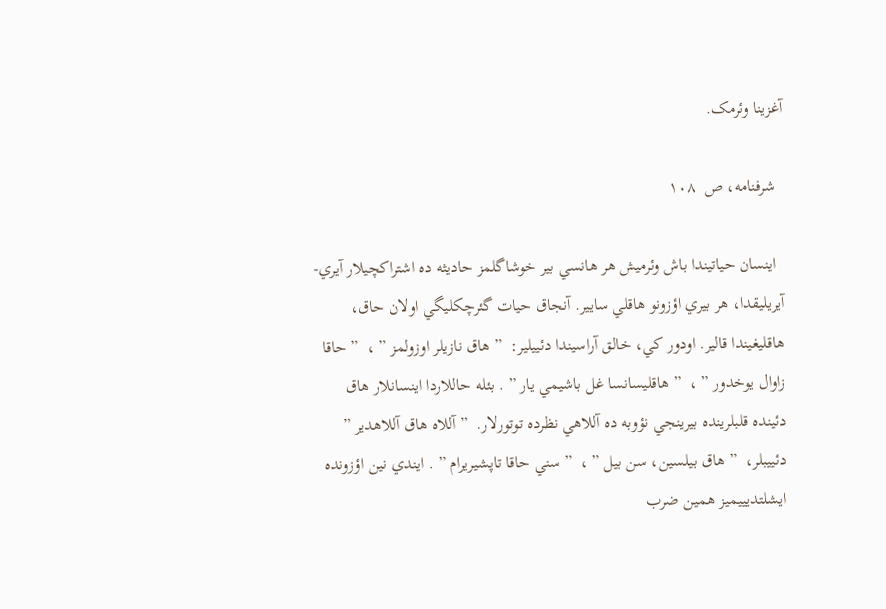آغزينا وئرمک.

  شرفنامه، ص  ۱۰۸

  اينسان حياتيندا باش وئرميش هر هانسي بير خوشاگلمز حاديثه ده اشتراکچيلار آيري- آيريليقدا، هر بيري اؤزونو هاقلي سايير. آنجاق حيات گئرچکليگي اولان حاق، هاقليغيندا قالير. اودور کي، خالق آراسيندا دئييلير:  ” هاق نازيلر اوزولمز ” ،  ” حاقا زاوال يوخدور ” ،  ” هاقليسانسا غل باشيمي يار ” . بئله حاللاردا اينسانلار هاق دئينده قلبلرينده بيرينجي نؤوبه ده آللاهي نظرده توتورلار.  ” آللاه هاق آللاهدير ”  دئييبلر،  ” هاق بيلسين، سن بيل ” ،  ” سني حاقا تاپشيريرام ” . ايندي نين اؤزونده ايشلتديييميز همين ضرب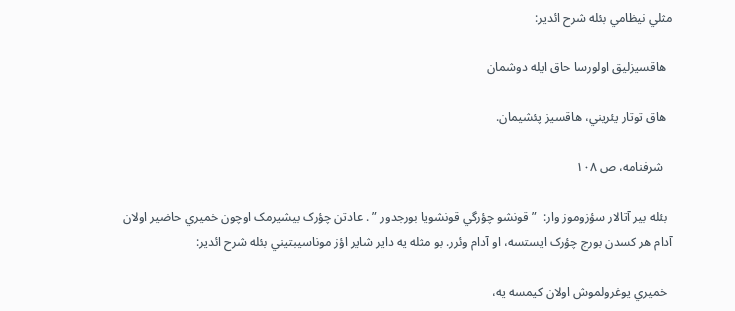مثلي نيظامي بئله شرح ائدير:

  هاقسيزليق اولورسا حاق ايله دوشمان

  هاق توتار يئريني، هاقسيز پئشيمان.

   شرفنامه، ص ۱۰۸

  بئله بير آتالار سؤزوموز وار:  ” قونشو چؤرگي قونشويا بورجدور ” . عادتن چؤرک بيشيرمک اوچون خميري حاضير اولان آدام هر کسدن بورج چؤرک ايستسه، او آدام وئرر. بو مثله يه داير شاير اؤز موناسيبتيني بئله شرح ائدير:

  خميري يوغرولموش اولان کيمسه يه،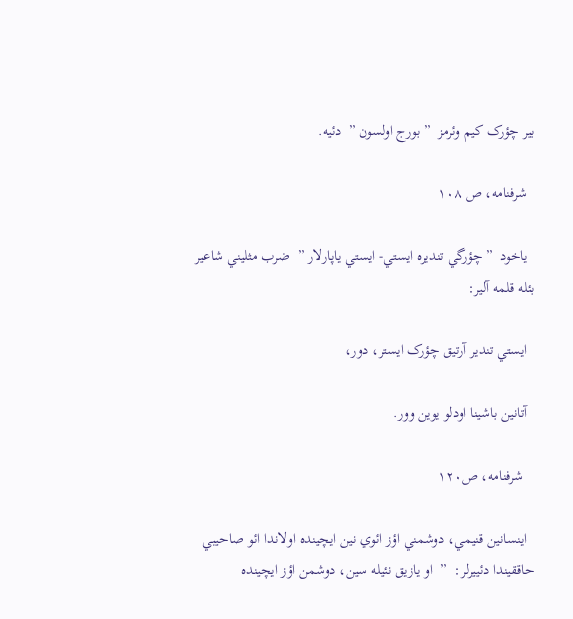بير چؤرک کيم وئرمز  ” بورج اولسون ”  دئيه.

  شرفنامه، ص ۱۰۸

  ياخود  ” چؤرگي تنديره ايستي- ايستي ياپارلار ”  ضرب مثليني شاعیر بئله قلمه آلير:

  ايستي تندير آرتيق چؤرک ايستر، دور،

  آتانين باشينا اودلو يوين وور.

   شرفنامه، ص۱۲۰

  اينسانين قنيمي، دوشمني اؤز ائوي نين ايچينده اولاندا ائو صاحيبي حاققيندا دئييرلر:  ”  او يازيق نئيله سين، دوشمن اؤز ايچينده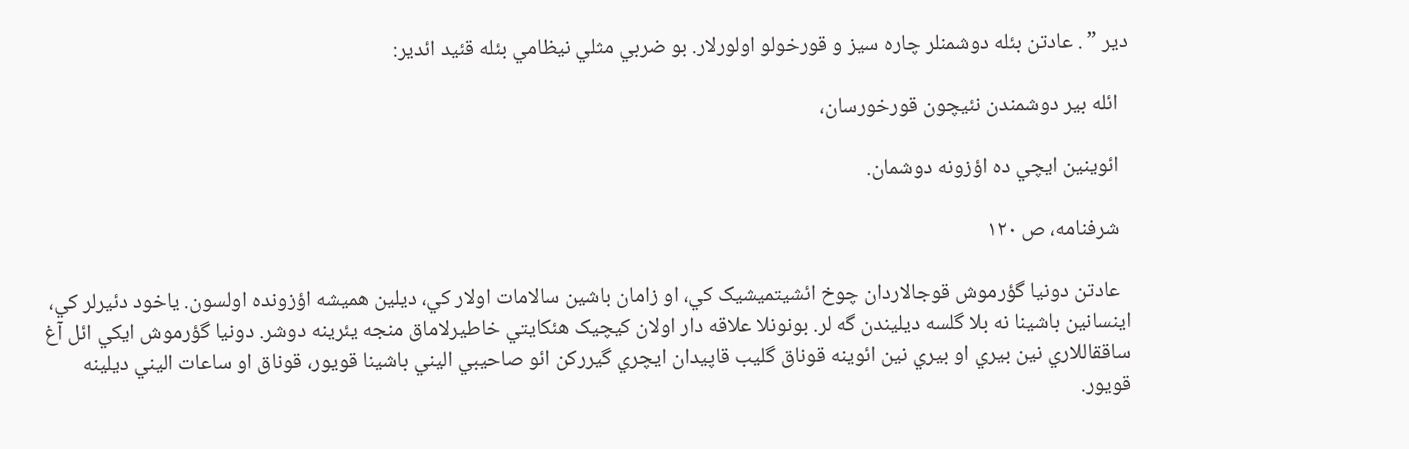دير ” . عادتن بئله دوشمنلر چاره سيز و قورخولو اولورلار. بو ضربي مثلي نيظامي بئله قئيد ائدير:

  ائله بير دوشمندن نئيچون قورخورسان،

  ائوينين ايچي ده اؤزونه دوشمان.

  شرفنامه، ص ۱۲۰

  عادتن دونيا گؤرموش قوجالاردان چوخ ائشيتميشيک کي، او زامان باشين سالامات اولار کي، ديلين هميشه اؤزونده اولسون. ياخود دئيرلر کي، اينسانين باشينا نه بلا گلسه ديليندن گه لر. بونونلا علاقه دار اولان کيچيک هئکايتي خاطيرلاماق منجه يئرينه دوشر. دونيا گؤرموش ايکي ائل آغ ساققاللاري نين بيري او بيري نين ائوينه قوناق گليب قاپيدان ايچري گيررکن ائو صاحيبي اليني باشينا قويور، قوناق او ساعات اليني ديلينه قويور.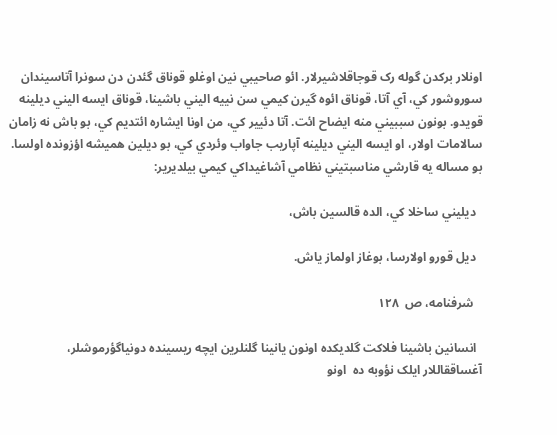اونلار برکدن گوله رک قوجاقلاشيرلار. ائو صاحيبي نين اوغلو قوناق گئدن دن سونرا آتاسيندان سوروشور کي، آي آتا، قوناق ائوه گيرن کيمي سن نييه اليني باشينا، قوناق ايسه اليني ديلينه قويدو. بونون سببيني منه ايضاح ائت. آتا دئيير کي، من اونا ايشاره ائتديم کي، بو باش نه زامان سالامات اولار، او ايسه اليني ديلينه آپاريب جاواب وئردي کي، بو ديلين هميشه اؤزونده اولسا. بو مساله يه قارشي مناسبتيني نظامي آشاغيداکي کيمي بيلديرير:

  ديليني ساخلا کي، الده قالسين باش،

  ديل قورو اولارسا، بوغاز اولماز ياش.

   شرفنامه، ص  ۱۲۸

  انسانين باشينا فلاکت گلديکده اونون يانينا گلنلرين ايچه ريسينده دونياگؤرموشلر، آغساققاللار ايلک نؤوبه ده  اونو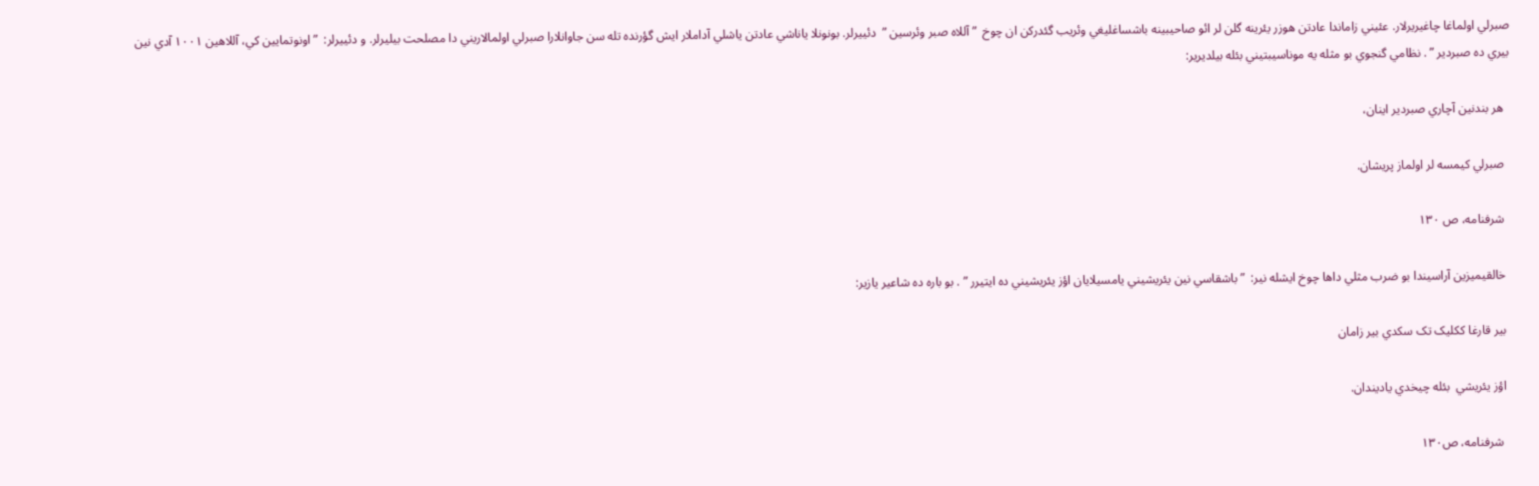صبرلي اولماغا چاغيريرلار. عئيني زاماندا عادتن هوزر يئرينه گلن لر ائو صاحيبينه باشساغليغي وئريب گئدرکن ان چوخ  ” آللاه صبر وئرسين ”  دئييرلر. بونونلا ياناشي عادتن ياشلي آداملار ايش گؤرنده تله سن جاوانلارا صبرلي اولمالاريني دا مصلحت بيليرلر. و دئييرلر:  ” اونوتمايين کي، آللاهين ۱۰۰۱ آدي نين بيري ده صبردير ” . نظامي گنجوي بو مثله يه موناسيبتيني بئله بيلديرير:

  هر بندنين آچاري صبردير اينان،

  صبرلي کيمسه لر اولماز پريشان.

  شرفنامه، ص ۱۳۰

  خالقيميزين آراسيندا بو ضرب مثلي داها چوخ ايشله نير:  ” باشقاسي نين يئريشيني يامسيلايان اؤز يئريشيني ده ايتيرر ” . بو باره ده شاعير يازير:

  بير قارغا ککليک تک سکدي بير زامان

  اؤز يئريشي  بئله چيخدي ياديندان.

   شرفنامه، ص۱۳۰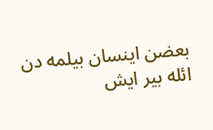بعضن اينسان بيلمه دن ائله بير ايش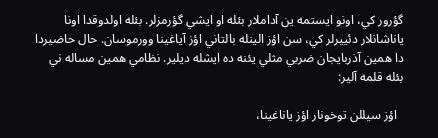گؤرور کي، اونو ايستمه ين آداملار بئله او ايشي گؤرمزلر. بئله اولدوقدا اونا ياناشانلار دئييرلر کي، سن اؤز الينله بالتاني اؤز آياغينا وورموسان. حال حاضیردا دا همين آذربايجان ضربي مثلي يئنه ده ايشله ديلير. نظامي همين مساله ني بئله قلمه آلير:

  اؤز سيللن توخونار اؤز ياناغينا،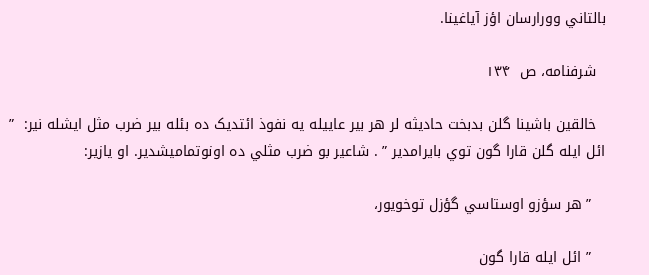بالتاني وورارسان اؤز آياغينا.

  شرفنامه، ص  ۱۳۴

  خالقين باشينا گلن بدبخت حاديثه لر هر بير عاييله يه نفوذ ائتديک ده بئله بير ضرب مثل ايشله نير:  ” ائل ايله گلن قارا گون توي بايرامدير ” . شاعير بو ضرب مثلي ده اونوتماميشدير. او يازير:

   ” هر سؤزو اوستاسي گؤزل توخويور،

   ” ائل ايله قارا گون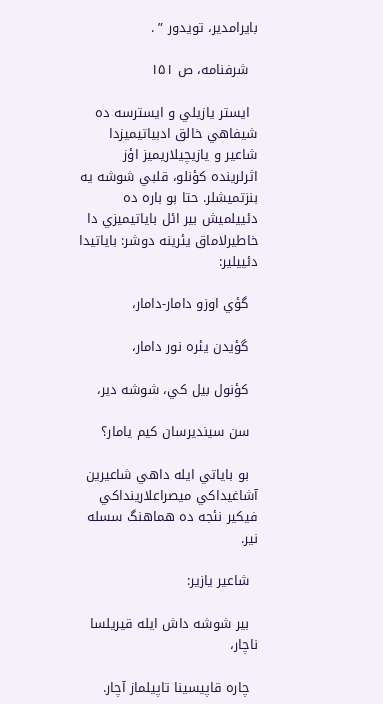بايرامدير، تويدور ” .

  شرفنامه، ص ۱۵۱

  ايستر يازيلي و ايسترسه ده شيفاهي خالق ادبياتيميزدا شاعير و يازيچيلاريميز اؤز اثرلرينده کؤنلو، قلبي شوشه يه بنزتميشلر. حتا بو باره ده دئييلميش بير ائل باياتيميزي دا خاطيرلاماق يئرينه دوشر: باياتيدا دئييلير:

  گؤي اوزو دامار-دامار،

  گؤيدن يئره نور دامار،

  کؤنول بيل کي، شوشه دير،

  سن سينديرسان کيم يامار؟

  بو باياتي ايله داهي شاعيرين آشاغيداکي ميصراعلارينداکي فيکير نئجه ده هماهنگ سسله نير.

  شاعير يازير:

  بير شوشه داش ايله قيريلسا ناچار،

  چاره قاپيسينا تاپيلماز آچار.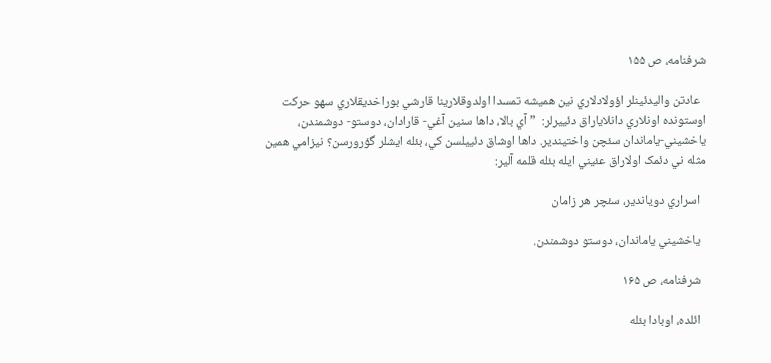شرفنامه، ص ۱۵۵

  عادتن واليدئينلر اؤولادلاري نين هميشه تمسدا اولدوقلارينا قارشي بوراخديقلاري سهو حرکت اوستونده اونلاري دانلاياراق دئييرلر:  ” آي بالا، داها سنين آغي- قارادان، دوستو- دوشمندن، ياخشيني-ياماندان سئچن واختيندير. داها اوشاق دئييلسن کي، بئله ايشلر گؤرورسن؟ نيزامي همين مثله ني دئمک اولاراق عئيني ايله بئله قلمه آلير:

  اسراري دوياندير، سئچر هر زامان

  ياخشيني ياماندان، دوستو دوشمندن.

  شرفنامه، ص ۱۶۵

  ائلده، اوبادا بئله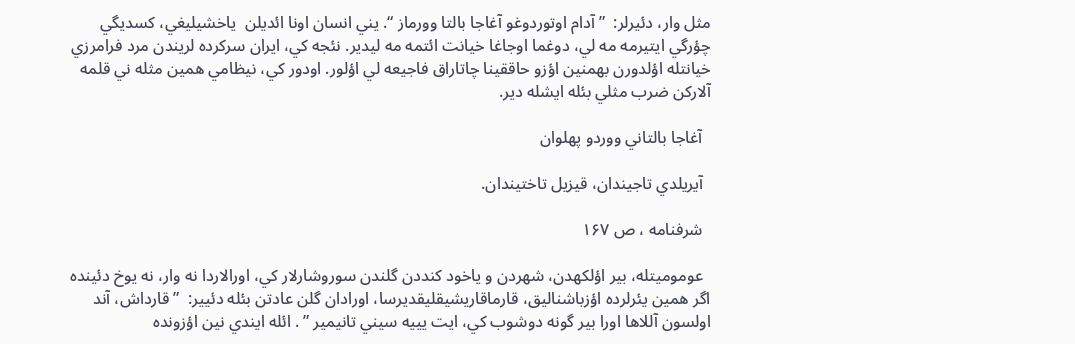مثل وار، دئيرلر:  ” آدام اوتوردوغو آغاجا بالتا وورماز “. يني انسان اونا ائديلن  ياخشيليغي، کسديگي چؤرگي ايتيرمه مه لي، دوغما اوجاغا خيانت ائتمه مه ليدير. نئجه کي، ايران سرکرده لريندن مرد فرامرزي خيانتله اؤلدورن بهمنين اؤزو حاققينا چاتاراق فاجيعه لي اؤلور. اودور کي، نيظامي همين مثله ني قلمه آلارکن ضرب مثلي بئله ايشله دير.

  آغاجا بالتاني ووردو پهلوان

  آيريلدي تاجيندان، قيزيل تاختيندان.

  شرفنامه ، ص ۱۶۷

  عوموميتله، بير اؤلکهدن، شهردن و ياخود کنددن گلندن سوروشارلار کي، اورالاردا نه وار، نه يوخ دئينده اگر همين يئرلرده اؤزباشناليق، قارماقاريشيقليقديرسا، اورادان گلن عادتن بئله دئيير:  ” قارداش، آند اولسون آللاها اورا بير گونه دوشوب کي، ايت يييه سيني تانيمير ” . ائله ايندي نين اؤزونده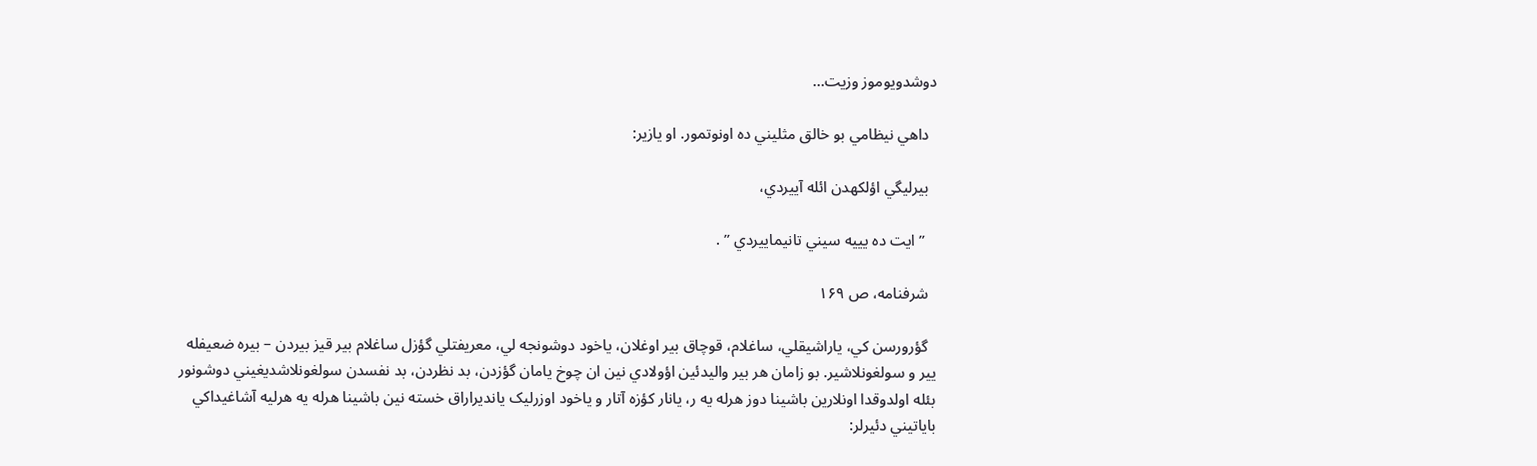دوشدويوموز وزيت…

  داهي نيظامي بو خالق مثليني ده اونوتمور. او يازير:

  بيرليگي اؤلکهدن ائله آييردي،

   ” ايت ده يييه سيني تانيماييردي ” .

  شرفنامه، ص ۱۶۹

  گؤرورسن کي، ياراشيقلي، ساغلام، قوچاق بير اوغلان، ياخود دوشونجه لي، معريفتلي گؤزل ساغلام بير قيز بيردن – بيره ضعيفله يير و سولغونلاشير. بو زامان هر بير واليدئين اؤولادي نين ان چوخ يامان گؤزدن، بد نظردن، بد نفسدن سولغونلاشديغيني دوشونور بئله اولدوقدا اونلارين باشينا دوز هرله يه ر، يانار کؤزه آتار و ياخود اوزرليک يانديراراق خسته نين باشينا هرله يه هرليه آشاغيداکي باياتيني دئيرلر: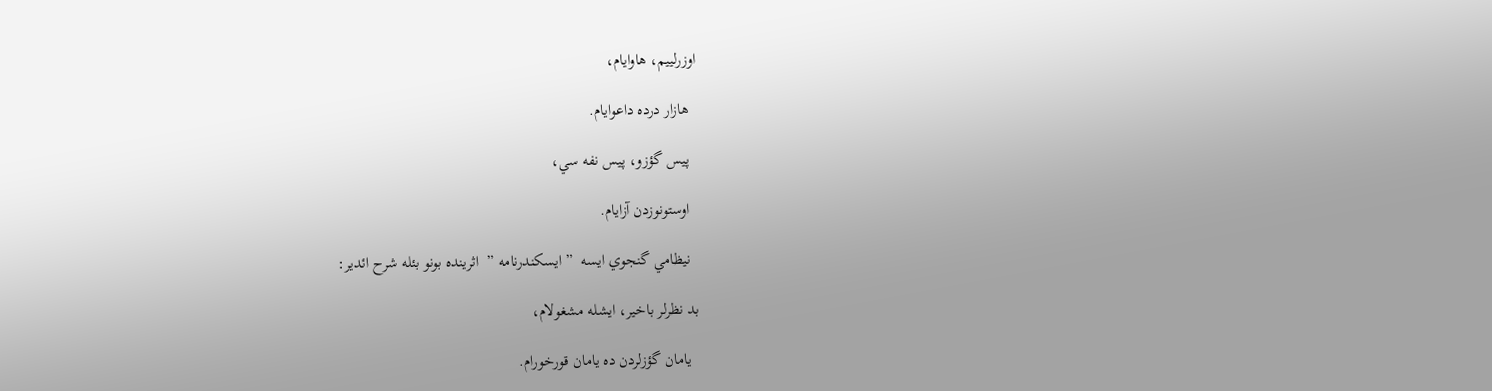اوزرلييم، هاوايام،

  هازار درده داعوايام.

  پيس گؤزو، پيس نفه سي،

  اوستونوزدن آزايام.

  نيظامي گنجوي ايسه  ” ايسکندرنامه ”  اثرينده بونو بئله شرح ائدير:

بد نظرلر باخير، ايشله مشغولام،

  يامان گؤزلردن ده يامان قورخورام.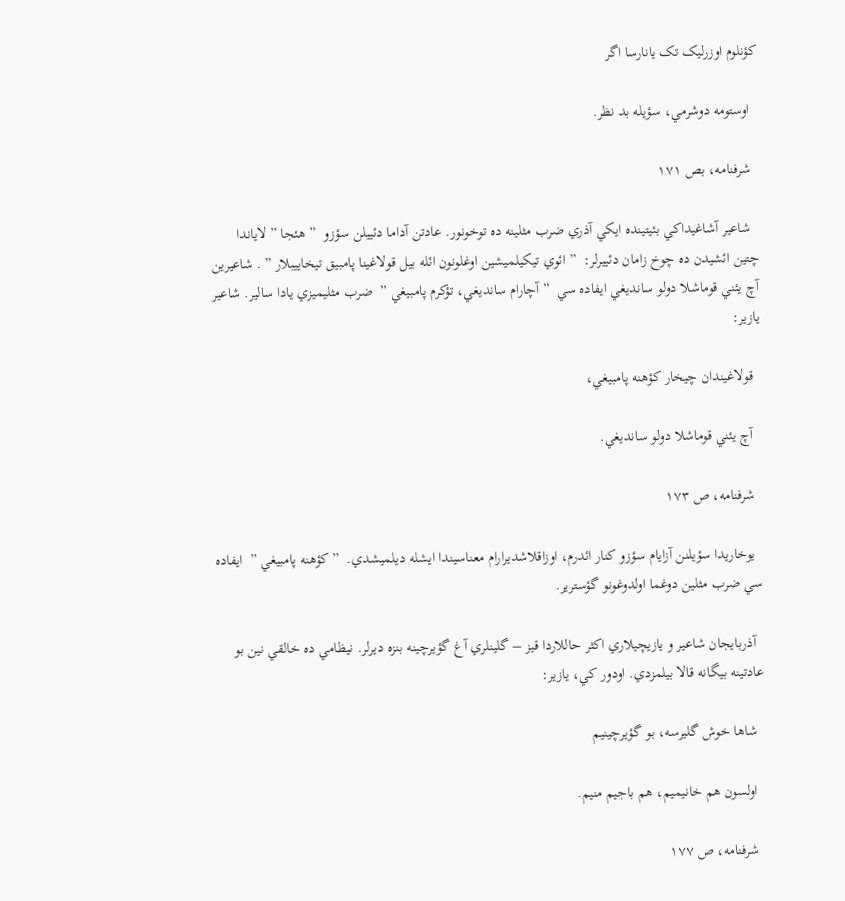کؤنلوم اوزرليک تک يانارسا اگر

  اوستومه دوشرمي، سؤيله بد نظر.

  شرفنامه، بص ۱۷۱

  شاعير آشاغيداکي بئيتينده ايکي آذري ضرب مثلينه ده توخونور. عادتن آداما دئييلن سؤزو  ” هئجا ” لاياندا چتين ائشيدن ده چوخ زامان دئييرلر:  ” ائوي تيکيلميشين اوغلونون ائله بيل قولاغينا پامبيق تيخاييبلار ” . شاعيرين آچ يئني قوماشلا دولو سانديغي ايفاده سي  ” آچارام سانديغي، تؤکرم پامبيغي ”  ضرب مثليميزي يادا سالير. شاعير يازير:

  قولاغيندان چيخار کؤهنه پامبيغي،

  آچ يئني قوماشلا دولو سانديغي.

  شرفنامه، ص ۱۷۳

  يوخاريدا سؤيلنن آزايام سؤزو کنار ائدرم، اوزاقلاشديرارام معناسيندا ايشله ديلميشدي.  ” کؤهنه پامبيغي ”  ايفاده سي ضرب مثلين دوغما اولدوغونو گؤسترير.

  آذربايجان شاعير و يازيچيلاري اکثر حاللاردا قيز – گلينلري آغ گؤيرچينه بنزه ديرلر. نيظامي ده خالقي نين بو عادتينه بيگانه قالا بيلمزدي. اودور کي، يازير:

  شاها خوش گليرسه، بو گؤيرچينيم

  اولسون هم خانيميم، هم باجيم منيم.

  شرفنامه، ص ۱۷۷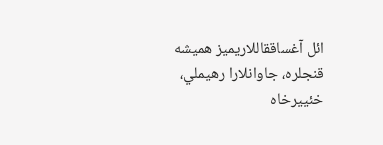ائل آغساققاللاريميز هميشه قنجلره، جاوانلارا رهيملي، خئييرخاه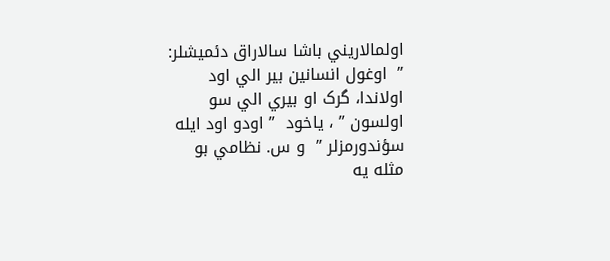اولمالاريني باشا سالاراق دئميشلر:  ”  اوغول انسانين بير الي اود اولاندا، گرک او بيري الي سو اولسون ” ، ياخود  ” اودو اود ايله سؤندورمزلر ”  و س. نظامي بو مثله يه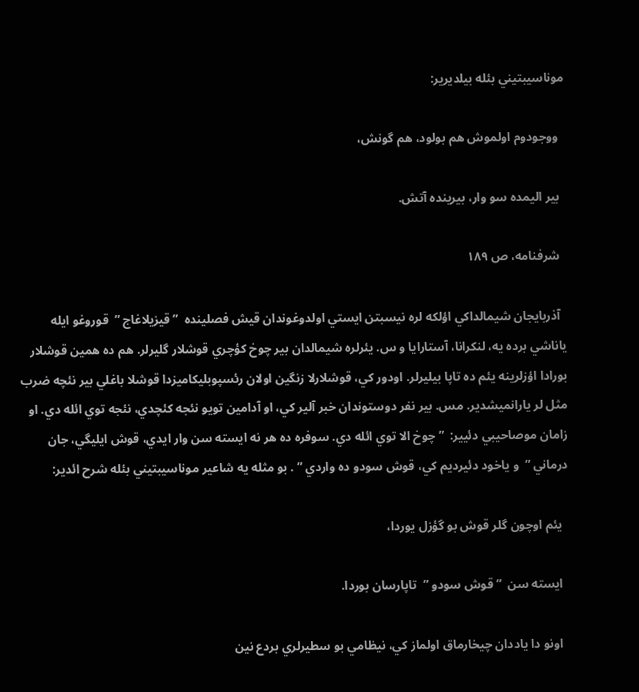موناسيبتيني بئله بيلديرير:

  ووجودوم اولموش هم بولود، هم گونش،

  بير اليمده سو وار، بيرينده آتش.

  شرفنامه، ص ۱۸۹

  آذربايجان شيمالداکي اؤلکه لره نيسبتن ايستي اولدوغوندان قيش فصلينده  ” قيزيلاغاج ”  قوروغو ايله ياناشي برده يه، لنکرانا، آستارايا و س. يئرلره شيمالدان بير چوخ کؤچري قوشلار گليرلر. هم ده همين قوشلار بورادا اؤزلرينه يئم ده تاپا بيليرلر. اودور کي، قوشلارلا زنگين اولان رئسپوبليکاميزدا قوشلا باغلي بير نئچه ضرب مثل لر يارانميشدير. مس. بير نفر دوستوندان خبر آلير کي، او آدامين تويو نئجه کئچدي، نئجه توي ائله دي. او زامان موصاحيبي دئيير:  ” چوخ الا توي ائله دي. سوفره ده هر نه ايسته سن وار ايدي، قوش ايليگي، جان درماني ”  و ياخود دئيرديم کي، قوش سودو ده واردي ” . بو مثله يه شاعير موناسيبتيني بئله شرح ائدير:

  يئم اوچون گلر قوش بو گؤزل يوردا،

  ايسته سن  ” قوش سودو ”  تاپارسان بوردا.

  اونو دا ياددان چيخارماق اولماز کي، نيظامي بو سطيرلري بردع نين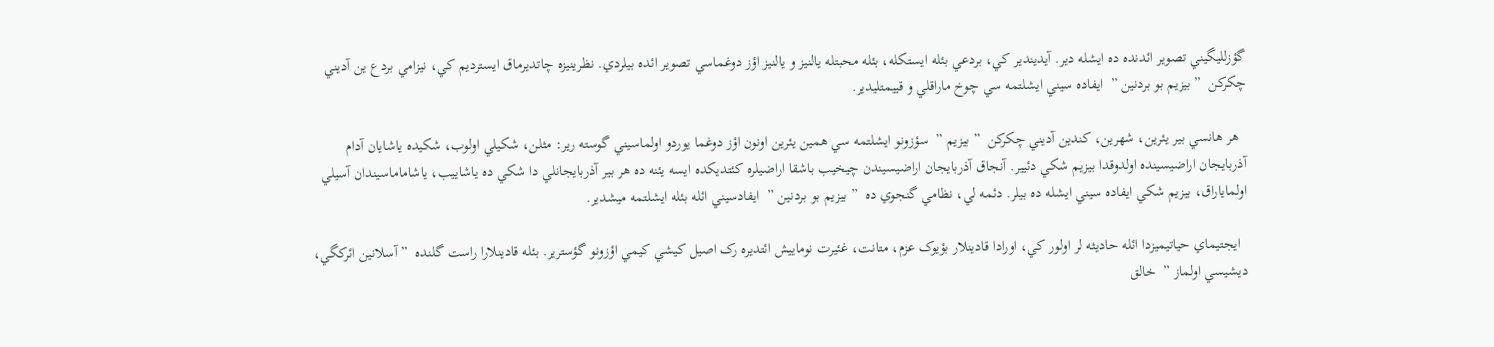گؤزلليگيني تصوير ائدنده ده ايشله دير. آيديندير کي، بردعي بئله ايستکله، بئله محبتله يالنيز و يالنيز اؤز دوغماسي تصوير ائده بيلردي. نظرينيزه چاتديرماق ايسترديم کي، نيزامي بردع ين آديني چکرکن  ” بيزيم بو بردنين ”  ايفاده سيني ايشلتمه سي چوخ ماراقلي و قييمتليدير.

  هر هانسي بير يئرين، شهرين، کندين آديني چکرکن  ” بيزيم ”  سؤزونو ايشلتمه سي همين يئرين اونون اؤز دوغما يوردو اولماسيني گوسته رير: مثلن، شکيلي اولوب، شکيده ياشايان آدام آذربايجان اراضيسينده اولدوقدا بيزيم شکي دئيير. آنجاق آذربايجان اراضيسيندن چيخيب باشقا اراضيلره کئتديکده ايسه يئنه ده هر بير آذربايجانلي دا شکي ده ياشاييب، ياشاماماسيندان آسيلي اولماياراق، بيزيم شکي ايفاده سيني ايشله ده بيلر. دئمه لي، نظامي گنجوي ده  ” بيزيم بو بردنين ”  ايفادسيني ائله بئله ايشلتمه ميشدير.

  ايجتيماي حياتيميزدا ائله حاديثه لر اولور کي، اورادا قادينلار بؤيوک عزم، متانت، غئيرت نوماييش ائتديره رک اصيل کيشي کيمي اؤزونو گؤسترير. بئله قادينلارا راست گلنده  ” آسلانين ائرکگي، ديشيسي اولماز ”  خالق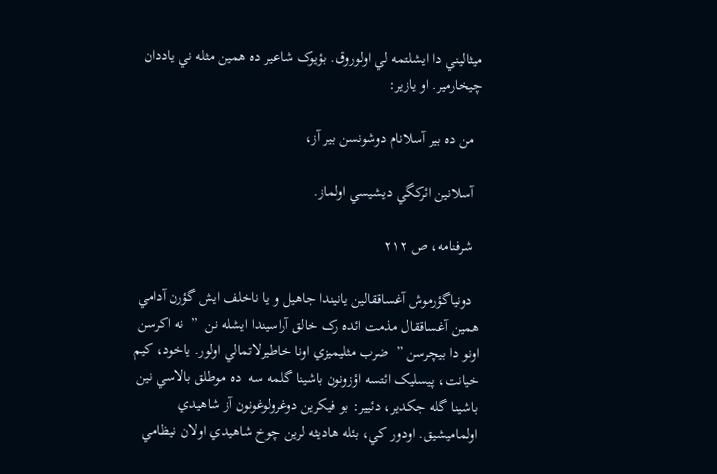ميثاليني دا ايشلتمه لي اولوروق. بؤيوک شاعير ده همين مثله ني ياددان چيخارمير. او يازير:

  من ده بير آسلانام دوشونسن بير آز،

  آسلانين ائرکگي ديشيسي اولماز.

  شرفنامه، ص ۲۱۲

  دونياگؤرموش آغساققالين يانيندا جاهيل و يا ناخلف ايش گؤرن آدامي همين آغساققال مذمت ائده رک خالق آراسيندا ايشله نن  ”  نه اکرسن اونو دا بيچرسن ”  ضرب مثليميزي اونا خاطيرلاتمالي اولور. ياخود، کيم خيانت، پيسليک ائتسه اؤزونون باشينا گلمه سه  ده موطلق بالاسي نين باشينا گله جکدير، دئيير: بو فيکرين دوغرولوغونون آز شاهيدي اولماميشيق. اودور کي، بئله هادیثه لرين چوخ شاهيدي اولان نيظامي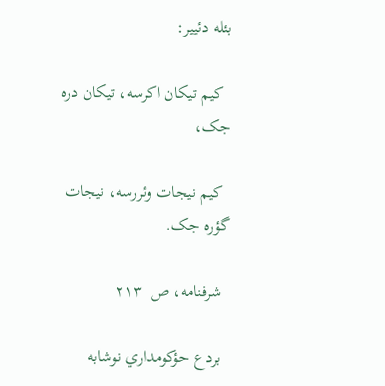بئله دئيير:

  کيم تيکان اکرسه، تيکان دره جک،

  کيم نيجات وئررسه، نيجات گؤره جک.

  شرفنامه، ص  ۲۱۳

  بردع حؤکومداري نوشابه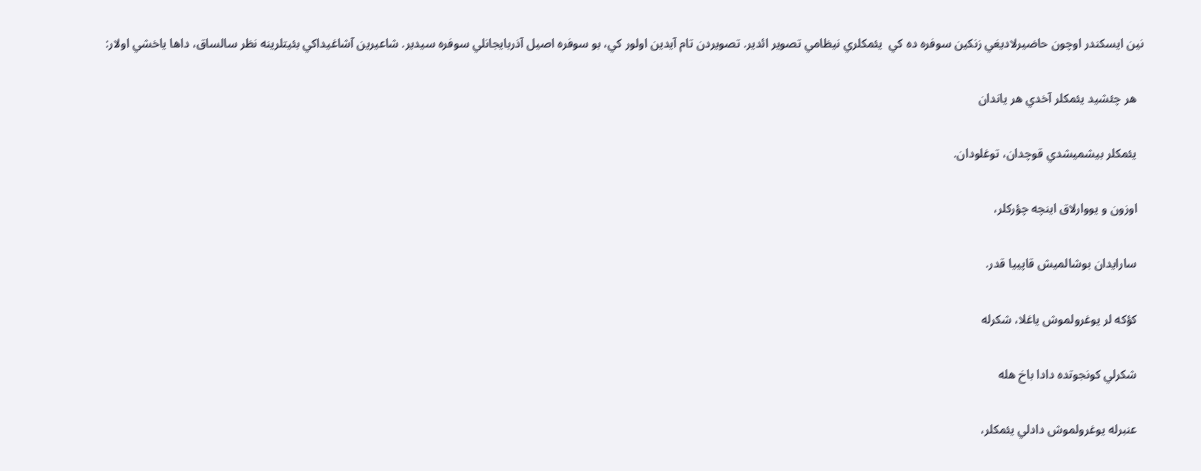نين ايسکندر اوچون حاضيرلاديغي زنکين سوفره ده کي  يئمکلري نيظامي تصوير ائدير. تصويردن تام آيدين اولور کي، بو سوفره اصيل آذربايجانلي سوفره سيدير. شاعيرين آشاغيداکي بئيتلرينه نظر سالساق، داها ياخشي اولار:

  هر چئشيد يئمکلر آخدي هر ياندان

  يئمکلر بيشميشدي قوچدان، توغلودان.

  اوزون و يووارلاق اينچه چؤرکلر،

  سارايدان بوشالميش قاپييا قدر.

  کؤکه لر يوغرولموش ياغلا، شکرله

  شکرلي کونجوتده دادا باخ هله

  عنبرله يوغرولموش دادلي يئمکلر،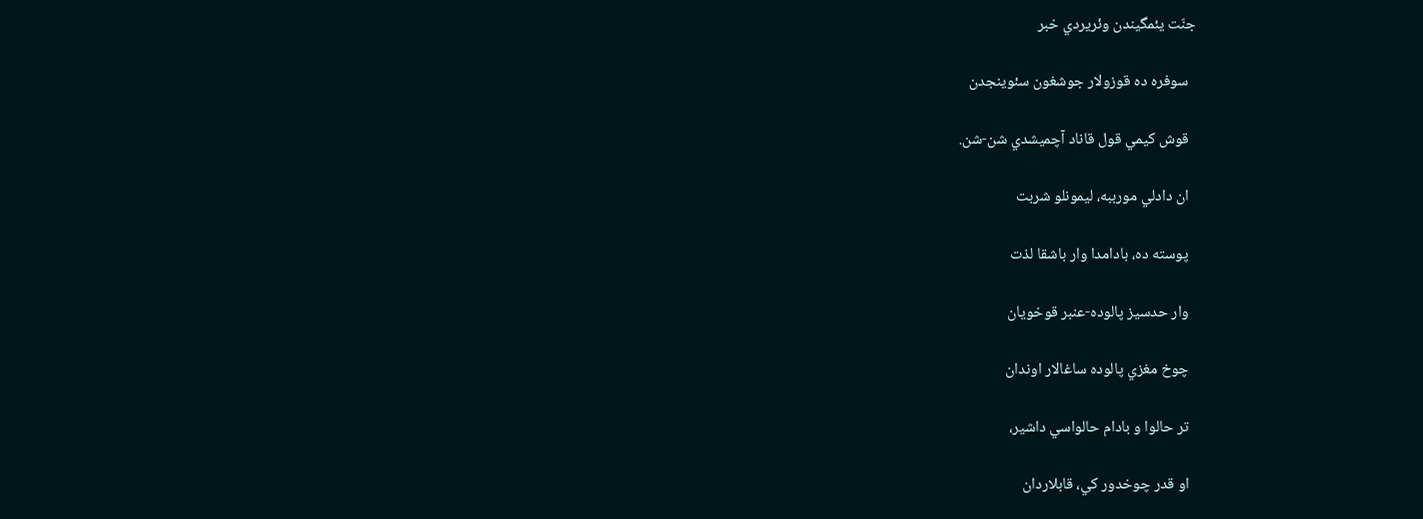جنّت يئمگيندن وئريردي خبر

  سوفره ده قوزولار جوشغون سئوينجدن

  قوش کيمي قول قاناد آچميشدي شن-شن.

  ان دادلي مورببه، ليمونلو شربت

  پوسته ده، بادامدا وار باشقا لذت

  وار حدسيز پالوده-عنبر قوخويان

  چوخ مغزي پالوده ساغالار اوندان

  تر حالوا و بادام حالواسي داشير،

  او قدر چوخدور کي، قابلاردان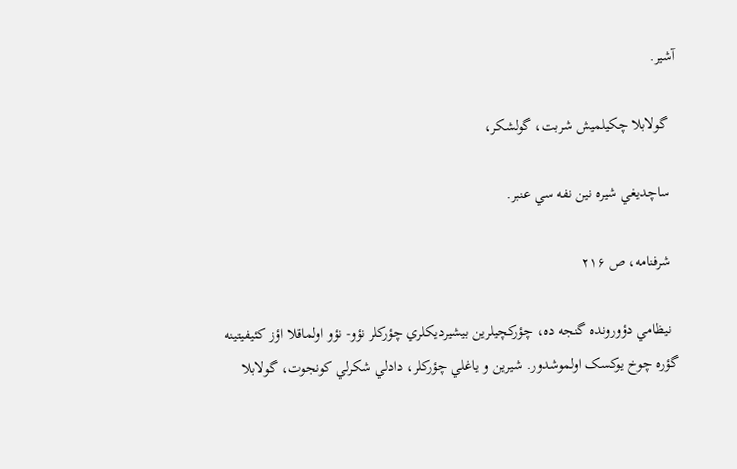آشير.

  گولابلا چکيلميش شربت، گولشکر،

  ساچديغي شيره نين نفه سي عنبر.

  شرفنامه، ص ۲۱۶

  نيظامي دؤورونده گنجه ده، چؤرکچيلرين بيشيرديکلري چؤرکلر نؤو- نؤو اولماقلا اؤز کئيفيتينه گؤره چوخ يوکسک اولموشدور. شيرين و ياغلي چؤرکلر، دادلي شکرلي کونجوت، گولابلا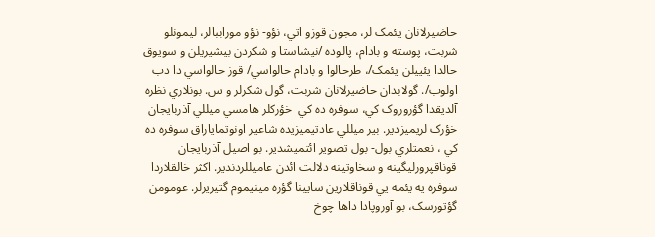حاضیرلانان يئمک لر، مجون قوزو اتي، نؤو- نؤو موراببالر، ليمونلو شربت، پوسته و بادام، پالوده /نيشاستا و شکردن بيشيريلن و سويوق حالدا يئييلن يئمک/، طرحالوا و بادام حالواسي/ قوز حالواسي دا دب اولوب/. گولابدان حاضيرلانان شربت، گول شکرلر و س. بونلاري نظره آلديقدا گؤروروک کي، سوفره ده کي  خؤرکلر هامسي ميللي آذربايجان خؤرک لريميزدير. بير ميللي عادتیميزيده شاعير اونوتماياراق سوفره ده کي ، نعمتلري بول- بول تصوير ائتميشدير. بو اصيل آذربايجان قوناقپرورليگينه و سخاوتينه دلالت ائدن عاميللردندير. اکثر خالقلاردا سوفره يه يئمه يي قوناقلارين سايينا گؤره مينيموم گتيريرلر. عومومن گؤتورسک، بو آوروپادا داها چوخ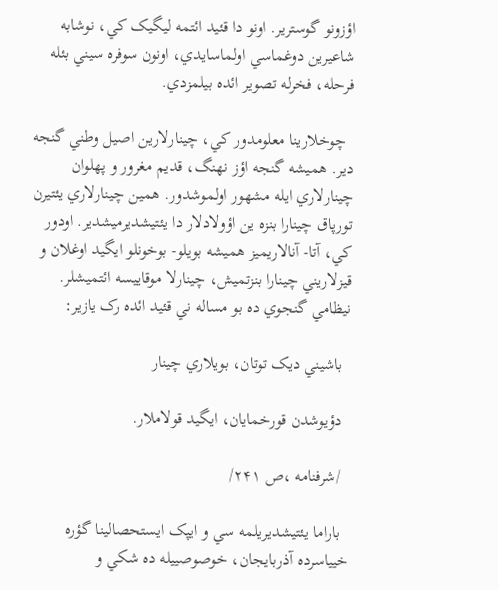اؤزونو گوسترير. اونو دا قئيد ائتمه ليگيک کي، نوشابه شاعيرين دوغماسي اولماسايدي، اونون سوفره سيني بئله فرحله، فخرله تصوير ائده بيلمزدي.

  چوخلارينا معلومدور کي، چينارلارين اصيل وطني گنجه دير. هميشه گنجه اؤز نهنگ، قديم مغرور و پهلوان چينارلاري ايله مشهور اولموشدور. همين چينارلاري يئتيرن تورپاق چينارا بنزه ين اؤولادلار دا يئتيشديرميشدير. اودور کي، آتا- آنالاريميز هميشه بويلو- بوخونلو ايگيد اوغلان و قيزلاريني چينارا بنزتميش، چينارلا موقاييسه ائتميشلر. نيظامي گنجوي ده بو مساله ني قئيد ائده رک يازير:

  باشيني ديک توتان، بويلاري چينار

  دؤيوشدن قورخمايان، ايگيد قولاملار.

  /شرفنامه ،ص ۲۴۱/

  باراما يئتيشديريلمه سي و ايپک ايستحصالينا گؤره خيياسرده آذربايجان، خوصوصييله ده شکي و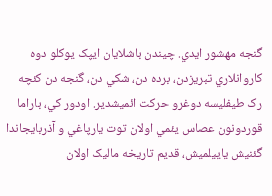گنجه مهشور ايدي. چيندن باشلايان ايپک يوکلو دوه کاروانلاري تبريزدن، برده دن، شکي دن، گنجه دن کئچه رک طيفليسه دوغرو حرکت ائميشدير. اودور کي، باراما قوردونون عصاس يئمي اولان توت يارپاغي و آذربايجاندا گئنيش ياييلميش، قديم تاريخه ماليک اولان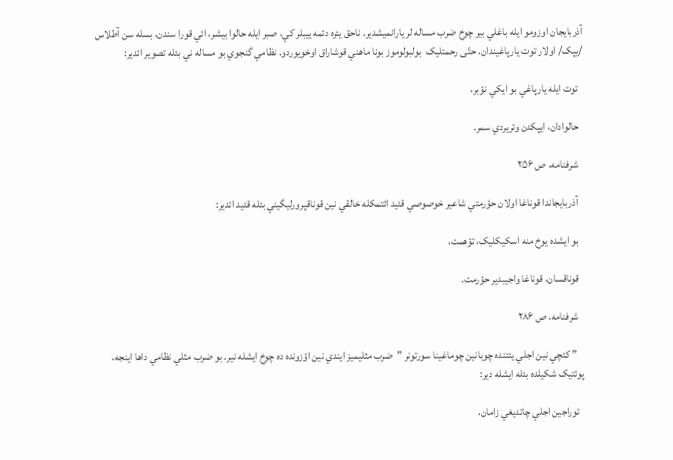آذربايجان اوزومو ايله باغلي بير چوخ ضرب مساله لر يارانميشدير. ناحق يئره دئمه ييبلر کي، صبر ايله حالوا بيشر، ائي قورا سندن، بسله سن آطلاس /يپک/ اولار توت يارپاغيندان. حتّی رحمتليک  بولبولوموز بونا ماهني قوشاراق اوخويوردو. نظامي گنجوي بو مساله ني بئله تصوير ائدير:

  توت ايله يارپاغي بو ايکي نؤبر،

  حالوادان، ايپکدن وئريردي سمر.

  شرفنامه، ص ۲۵۶

  آذربايجاندا قوناغا اولان حؤرمتي شاعير خوصوصي قئيد ائتمکله خالقي نين قوناقپرورليگيني بئله قئيد ائدير:

  بو ايشده يوخ منه اسکيکليک، تؤهمت،

  قوناقسان، قوناغا واجيبدير حؤرمت.

  شرفنامه، ص ۲۸۶

   ” کئچي نين اجلي يئتنده چوبانين چوماغينا سورتونر ”  ضرب مثليميز ايندي نين اؤزونده ده چوخ ايشله نير. بو ضرب مثلي نظامي داها اينجه، پوئتيک شکيلده بئله ايشله دير:

  توراجين اجلي چاتديغي زامان،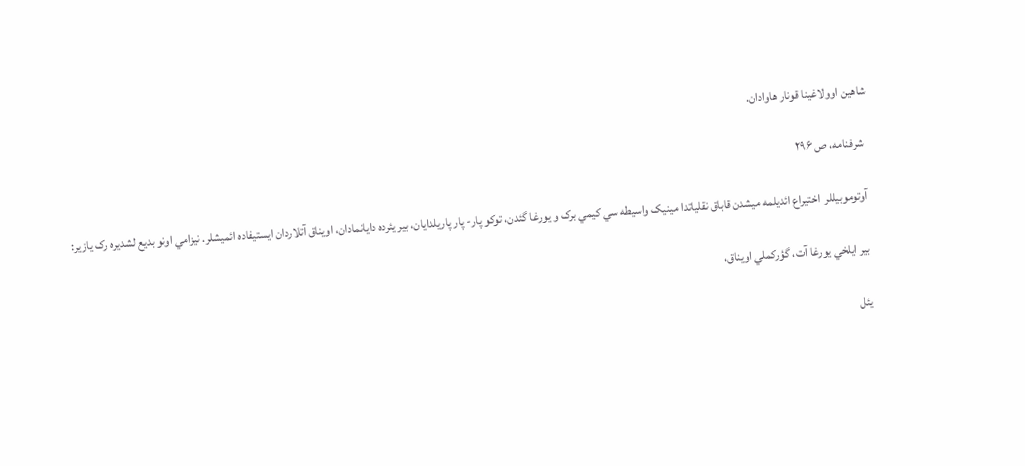شاهين اوولاغينا قونار هاوادان.

  شرفنامه، ص ۲۹۶

  آوتوموبيللر  اختيراع ائديلمه ميشدن قاباق نقلياتدا مينيک واسيطه سي کيمي برک و يورغا گئدن، توکو پار- پار پاريلدايان، بير يئرده دايانمادان، اويناق آتلاردان ايستيفاده ائميشلر. نيزامي اونو بديع لشديره رک يازير:

  بير ايلخي يورغا آت، گؤرکملي اويناق،

  يئل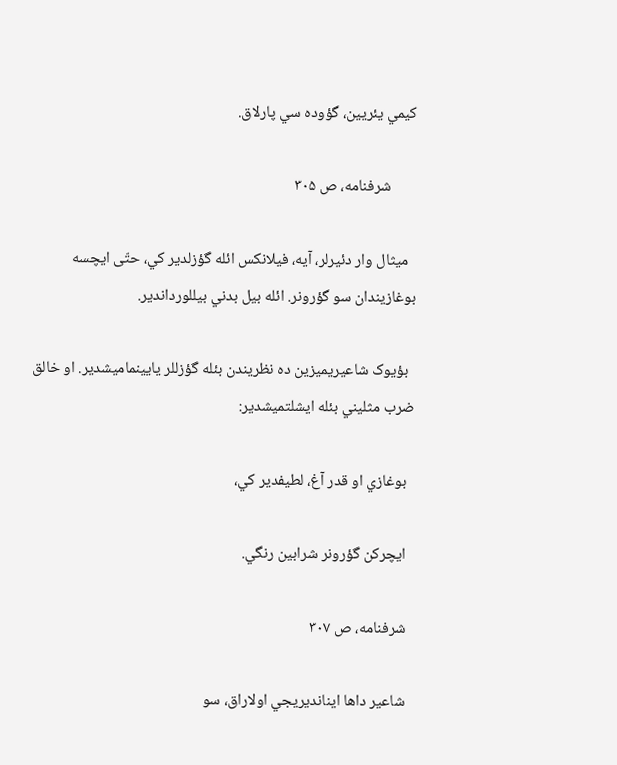کيمي يئريين، گؤوده سي پارلاق.

       شرفنامه، ص ۳۰۵

  ميثال وار دئيرلر، آيه، فيلانکس ائله گؤزلدير کي، حتّی ايچسه بوغازيندان سو گؤرونر. ائله بيل بدني بيللورداندير.

  بؤيوک شاعيريميزين ده نظريندن بئله گؤزللر يايينماميشدير. او خالق ضرب مثليني بئله ايشلتميشدير:

  بوغازي او قدر آغ، لطيفدير کي،

  ايچرکن گؤرونر شرابين رنگي.

  شرفنامه، ص ۳۰۷

  شاعير داها اينانديريجي اولاراق، سو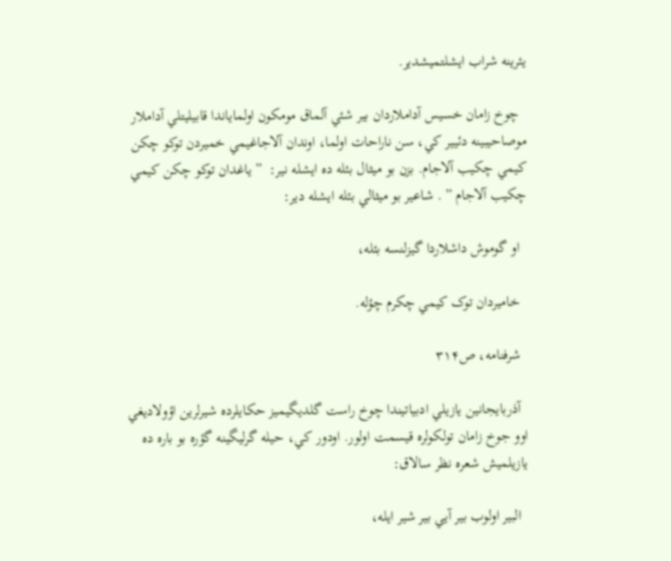يئرينه شراب ايشلتميشدير.

  چوخ زامان خسيس آداملاردان بير شئي آلماق مومکون اولماياندا قابيليتلي آداملار موصاحيبينه دئيير کي، سن ناراحات اولما، اوندان آلاجاغيمي خميردن توکو چکن کيمي چکيب آلاجام. بزن بو ميثال بئله ده ايشله نير:  ” ياغدان توکو چکن کيمي چکيب آلاجام ” . شاعير بو ميثالي بئله ايشله دير:

  او گوموش داشلاردا گيزلنسه بئله،

  خاميردان توک کيمي چکرم چؤله.

  شرفنامه، ص۳۱۴

  آذربايجانين يازيلي ادبياتيندا چوخ راست گلديگيميز حکايلرده شيرلرين اؤولاديغي اوو جوخ زامان تولکولره قيسمت اولور. اودور کي، حيله گرليگينه گؤره بو باره ده يازيلميش شعره نظر سالاق:

  البير اولوب بير آيي بير شير ايله،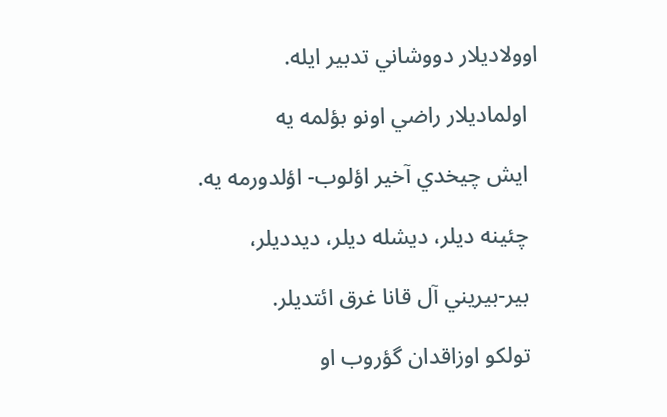اوولاديلار دووشاني تدبير ايله.

  اولماديلار راضي اونو بؤلمه يه

  ايش چيخدي آخير اؤلوب- اؤلدورمه يه.

  چئينه ديلر، ديشله ديلر، ديدديلر،

  بير-بيريني آل قانا غرق ائتديلر.

  تولکو اوزاقدان گؤروب او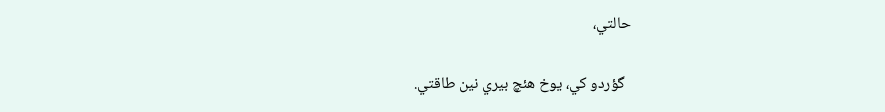حالتي،

  گؤردو کي، يوخ هئچ بيري نين طاقتي.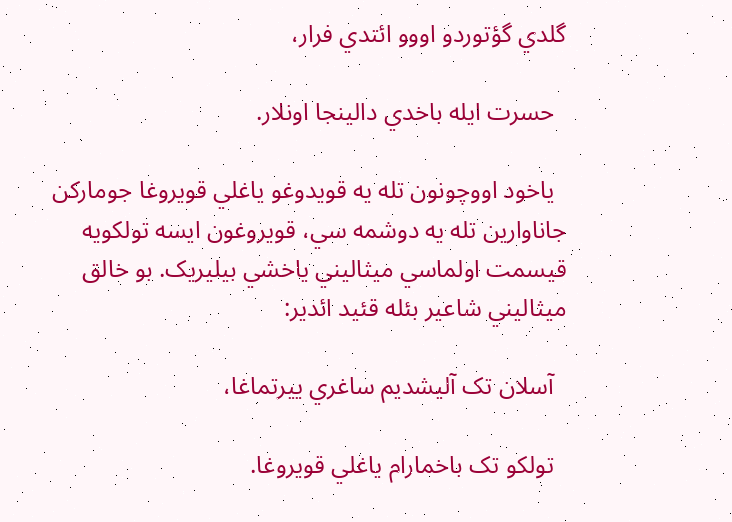گلدي گؤتوردو اووو ائتدي فرار،

  حسرت ايله باخدي دالينجا اونلار.

  ياخود اووچونون تله يه قويدوغو ياغلي قويروغا جومارکن جاناوارين تله يه دوشمه سي، قويروغون ايسه تولکويه قيسمت اولماسي ميثاليني ياخشي بيليريک. بو خالق ميثاليني شاعير بئله قئيد ائدير:

  آسلان تک آليشديم ساغري ييرتماغا،

  تولکو تک باخمارام ياغلي قويروغا.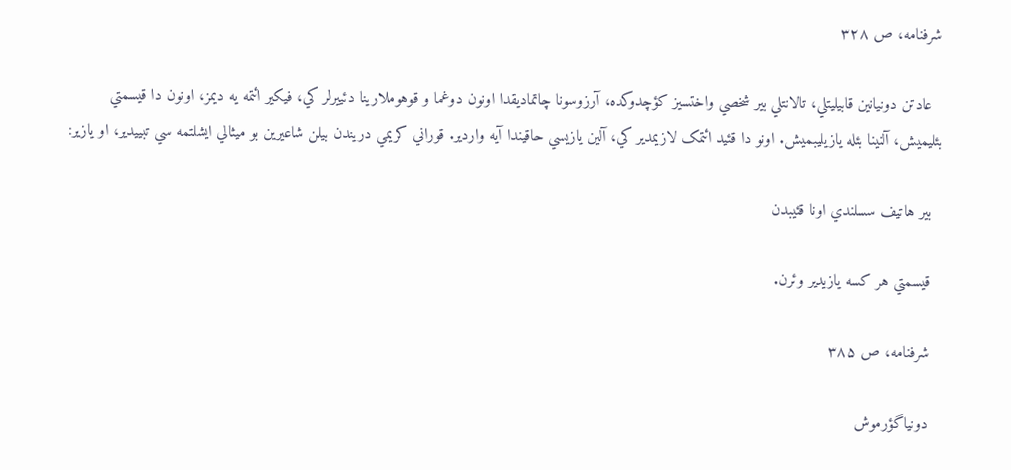شرفنامه، ص ۳۲۸

  عادتن دونيانين قابيليتلي، تالانتلي بير شخصي واختسيز کؤچدوکده، آرزوسونا چاتماديقدا اونون دوغما و قوهوملارينا دئييرلر کي، فيکير ائتمه يه ديمز، اونون دا قيسمتي بئليميش، آلنينا بئله يازيليبميش. اونو دا قئيد ائتمک لازيمدير کي، آلين يازيسي حاقيندا آيه واردير. قوراني کريمي دريندن بيلن شاعيرين بو ميثالي ايشلتمه سي تبييدير، او يازير:

  بير هاتيف سسلندي اونا قئيبدن

  قيسمتي هر کسه يازيدير وئرن.

  شرفنامه، ص ۳۸۵

  دونياگؤرموش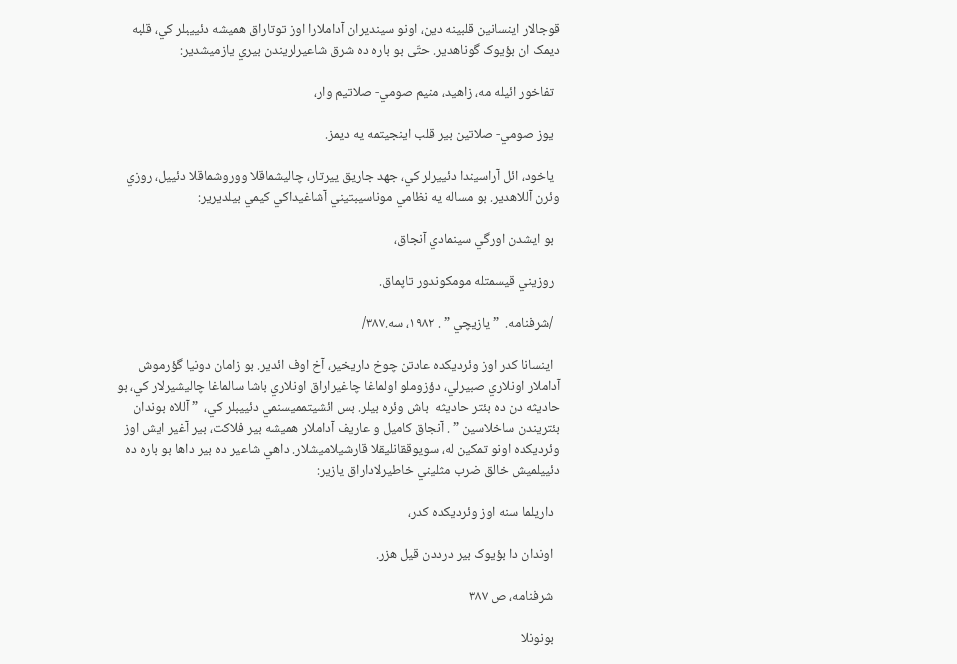قوجالار اينسانين قلبينه دين، اونو سينديران آداملارا اوز توتاراق هميشه دئييبلر کي، قلبه ديمک ان بؤيوک گوناهدير. حتّی بو باره ده شرق شاعيرلريندن بيري يازميشدير:

  تفاخور ائيله مه، زاهيد، منيم صومي- صلاتيم وار،

  يوز صومي- صلاتين بير قلب اينجيتمه يه ديمز.

  ياخود، ائل آراسيندا دئييرلر کي، جهد جاريق ييرتار، چاليشماقلا ووروشماقلا دئييل، روزي وئرن آللاهدير. بو مساله يه نظامي موناسيبتيني آشاغيداکي کيمي بيلديرير:

  بو ايشدن اورگي سينمادي آنجاق،

  روزيني قيسمتله مومکوندور تاپماق.

  /شرفنامه.  ” يازيچي ” . ۱۹۸۲، سه.۳۸۷/

  اينسانا کدر اوز وئرديکده عادتن چوخ داريخير، آخ اوف ائدير. بو زامان دونيا گؤرموش آداملار اونلاري صبيرلي، دؤزوملو اولماغا چاغيراراق اونلاري باشا سالماغا چاليشيرلار کي، بو حاديثه دن ده بئتر حاديثه  باش وئره بيلر. بس ائشيتمميسنمي دئييبلر کي،  ” آللاه بوندان بئتريندن ساخلاسين ” . آنجاق کاميل و عاريف آداملار هميشه بير فلاکت، بير آغير ايش اوز وئرديکده اونو تمکين له، سويوققانليقلا قارشيلاميشلار. داهي شاعير ده بير داها بو باره ده دئييلميش خالق ضرب مثليني خاطيرلاداراق يازير:

  داريلما سنه اوز وئرديکده کدر،

  اوندان دا بؤيوک بير درددن قيل هزر.

  شرفنامه، ص ۳۸۷

  بونونلا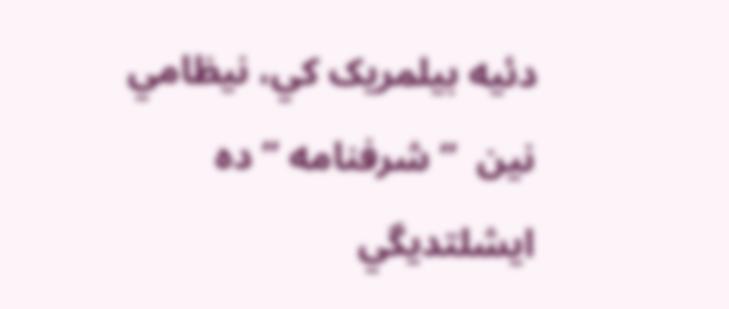دئيه بيلمريک کي، نيظامي نين  ” شرفنامه ” ده ايشلتديگي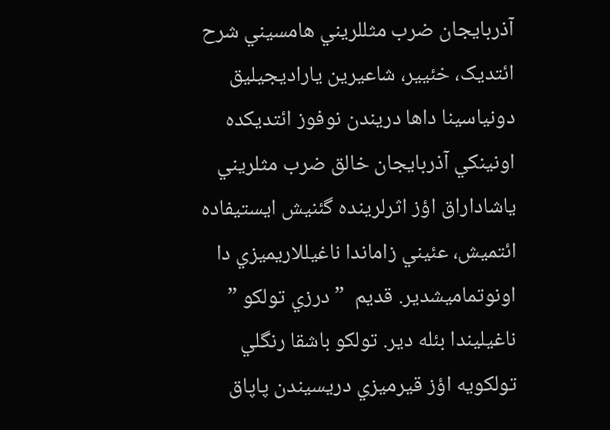آذربايجان ضرب مثللريني هامسيني شرح ائتديک، خئيير، شاعیرين ياراديجيليق دونياسينا داها دريندن نوفوز ائتديکده اونينکي آذربايجان خالق ضرب مثلريني ياشاداراق اؤز اثرلرينده گئنيش ايستيفاده ائتميش، عئيني زاماندا ناغيللاريميزي دا اونوتماميشدير. قديم  ” درزي تولکو ”  ناغيليندا بئله دير. تولکو باشقا رنگلي تولکويه اؤز قيرميزي دريسيندن پاپاق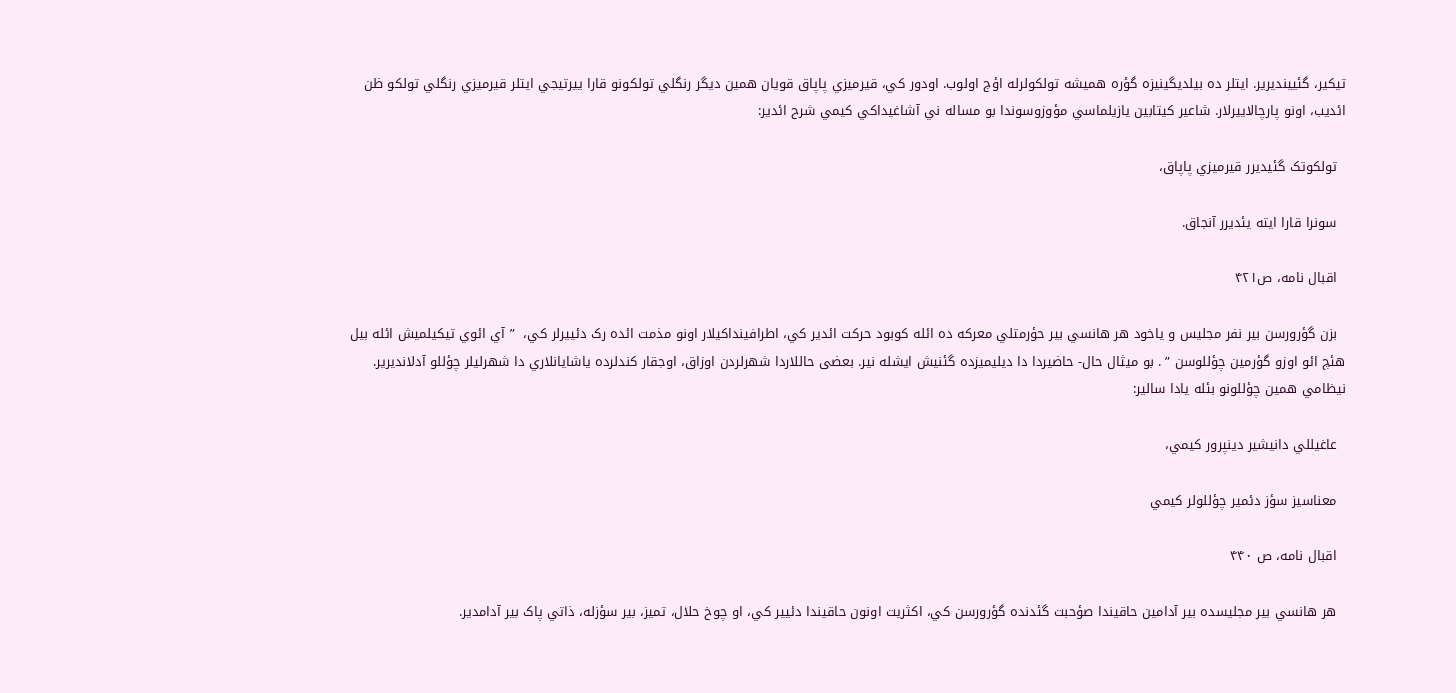تيکير، گئيينديرير. ايتلر ده بيلديگينيزه گؤره هميشه تولکولرله اؤج اولوب. اودور کي، قيرميزي پاپاق قويان همين ديگر رنگلي تولکونو قارا ييرتيجي ايتلر قيرميزي رنگلي تولکو ظن ائديب، اونو پارچالاييرلار. شاعير کيتابين يازيلماسي مؤوزوسوندا بو مساله ني آشاغيداکي کيمي شرح ائدير:

  تولکوتک گئيديرر قيرميزي پاپاق،

  سونرا قارا ايته يئديرر آنجاق.

  اقبال نامه، ص۴۲۱

  بزن گؤرورسن بير نفر مجليس و ياخود هر هانسي بير حؤرمتلي معرکه ده ائله کوبود حرکت ائدير کي، اطرافينداکيلار اونو مذمت ائده رک دئييرلر کي،  ” آي ائوي تيکيلميش ائله بيل هئچ ائو اوزو گؤرمين چؤللوسن ” . بو ميثال حال- حاضيردا دا ديليميزده گئنيش ايشله نير. بعضی حاللاردا شهرلردن اوزاق، اوجقار کندلرده ياشايانلاري دا شهرليلر چؤللو آدلانديرير. نيظامي همين چؤللونو بئله يادا سالير:

  عاغيللي دانيشير دينپرور کيمي،

  معناسيز سؤز دئمير چؤللولر کيمي

  اقبال نامه، ص ۴۴۰

  هر هانسي بير مجليسده بير آدامين حاقيندا صؤحبت گئدنده گؤرورسن کي، اکثريت اونون حاقيندا دئيير کي، او چوخ حلال، تميز، بير سؤزله، ذاتي پاک بير آدامدير.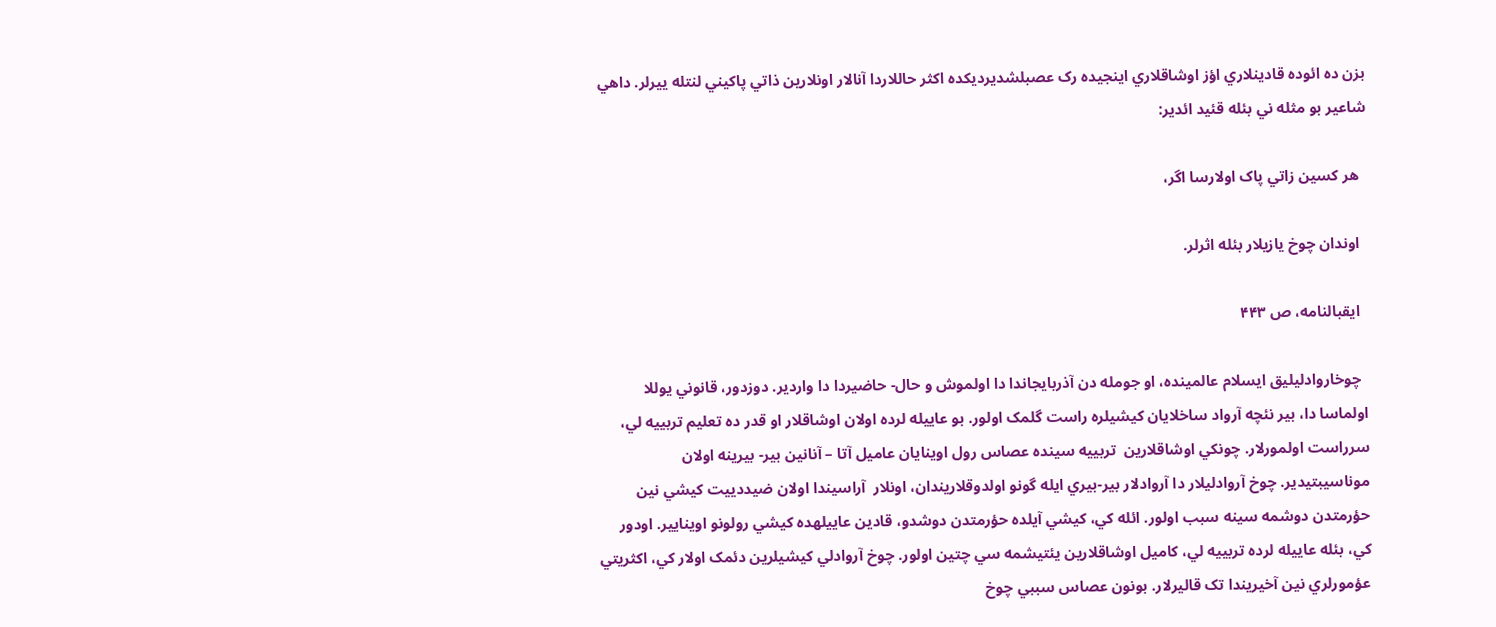بزن ده ائوده قادينلاري اؤز اوشاقلاري اينجيده رک عصبلشديرديکده اکثر حاللاردا آنالار اونلارين ذاتي پاکيني لنتله ييرلر. داهي شاعير بو مثله ني بئله قئيد ائدير:

  هر کسين زاتي پاک اولارسا اگر،

  اوندان چوخ يازيلار بئله اثرلر.

  ايقبالنامه، ص ۴۴۳

  چوخاروادليليق ايسلام عالمينده، او جومله دن آذربايجاندا دا اولموش و حال- حاضيردا دا واردير. دوزدور، قانوني يوللا اولماسا دا، بير نئچه آرواد ساخلايان کيشيلره راست گلمک اولور. بو عاييله لرده اولان اوشاقلار او قدر ده تعليم تربييه لي، سرراست اولمورلار. چونکي اوشاقلارين  تربييه سينده عصاس رول اوينايان عاميل آتا – آنانين بير- بيرينه اولان موناسيبتيدير. چوخ آروادليلار دا آروادلار بير-بيري ايله گونو اولدوقلاريندان، اونلار  آراسيندا اولان ضيددييت کيشي نين حؤرمتدن دوشمه سينه سبب اولور. ائله کي، کيشي آيلده حؤرمتدن دوشدو، قادين عاييلهده کيشي رولونو اوينايير. اودور کي، بئله عاييله لرده تربييه لي، کاميل اوشاقلارين يئتيشمه سي چتين اولور. چوخ آروادلي کيشيلرين دئمک اولار کي، اکثريتي عؤمورلري نين آخيريندا تک قاليرلار. بونون عصاس سببي چوخ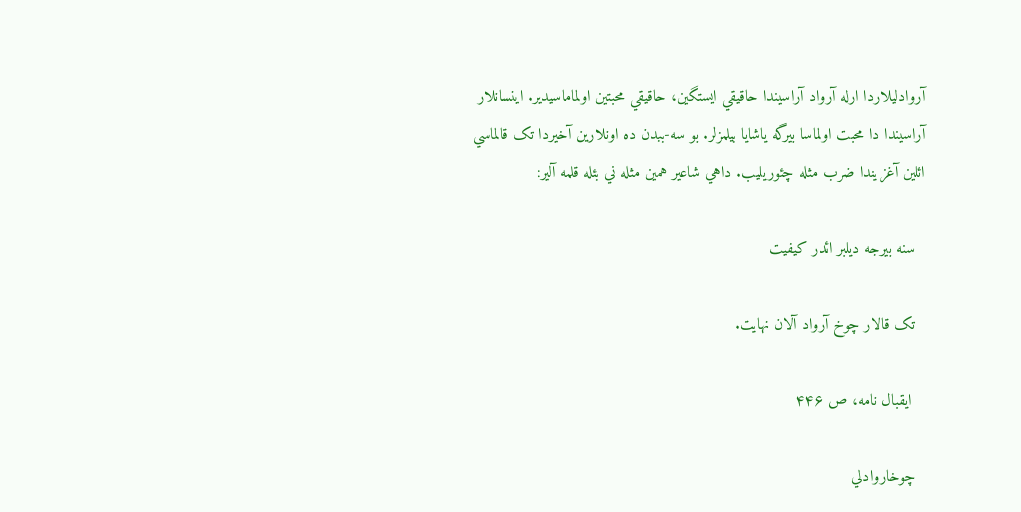آروادليلاردا ارله آرواد آراسيندا حاقيقي ايستگين، حاقيقي محبتين اولماماسيدير. اينسانلار آراسيندا دا محبت اولماسا بيرگه ياشايا بيلمزلر. بو سه-ببدن ده اونلارين آخيردا تک قالماسي ائلين آغزيندا ضرب مثله چئوريليب. داهي شاعير همين مثله ني بئله قلمه آلير:

  سنه بيرجه ديلبر ائدر کيفيت

  تک قالار چوخ آرواد آلان نهايت.

   ايقبال نامه، ص ۴۴۶

  چوخاروادلي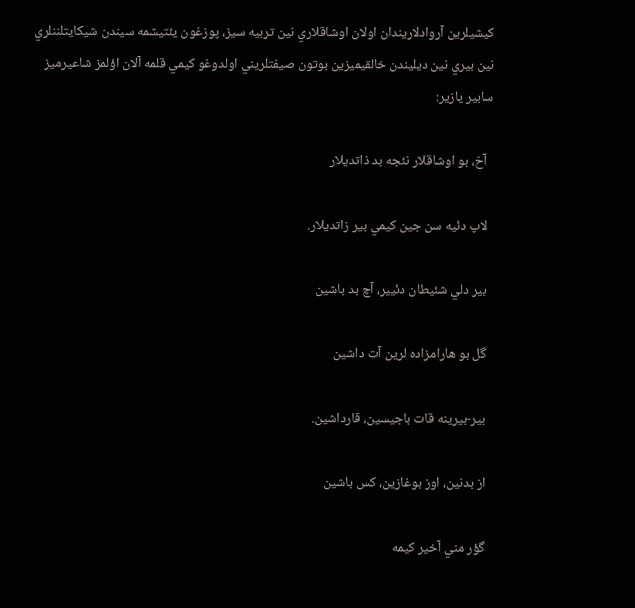کيشيلرين آروادلاريندان اولان اوشاقلاري نين تربيه سيز، پوزغون يئتيشمه سيندن شيکايتلننلري نين بيري نين ديليندن خالقيميزين بوتون صيفتلريني اولدوغو کيمي قلمه آلان اؤلمز شاعيرميز سابير يازير:

  آخ، بو اوشاقلار نئجه بد ذاتديلار

  لاپ دئيه سن جين کيمي بير زاتديلار.

  بير دلي شئيطان دئيير، آچ بد باشين

  گل بو هارامزاده لرين آت داشين

  بير-بيرينه قات باجيسين، قارداشين.

  از بدنين، اوز بوغازين، کس باشين

  گؤر مني آخير کيمه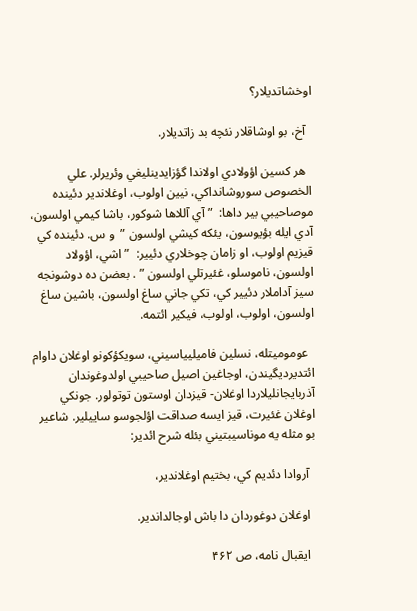اوخشاتديلار؟

  آخ، بو اوشاقلار نئچه بد زاتديلار.

  هر کسين اؤولادي اولاندا گؤزايدينليغي وئريرلر. علي الخصوص سوروشانداکي، نيين اولوب، اوغلاندير دئينده موصاحيبي بير داها:  ” آي آللاها شوکور، باشا کيمي اولسون، آدي ايله بؤيوسون، يئکه کيشي اولسون ”  و س. دئينده کي قيزيم اولوب، او زامان چوخلاري دئيير:  ” اشي، اؤولاد اولسون، ناموسلو، غئيرتلي اولسون ” . بعضن ده دوشونجه سيز آداملار دئيير کي، تکي جاني ساغ اولسون، باشين ساغ اولسون، اولوب، اولوب، فيکير ائتمه.

  عوموميتله، نسلين فاميليياسيني، سويکؤکونو اوغلان داوام ائتديرديگيندن، اوجاغين اصيل صاحيبي اولدوغوندان آذربايجانليلاردا اوغلان- قيزدان اوستون توتولور. جونکي اوغلان غئيرت، قيز ايسه صداقت اؤلجوسو ساييلير. شاعير بو مثله يه موناسيبتيني بئله شرح ائدير:

  آروادا دئديم کي، بختيم اوغلاندير،

  اوغلان دوغوردان دا باش اوجالداندير.

  ايقبال نامه، ص ۴۶۲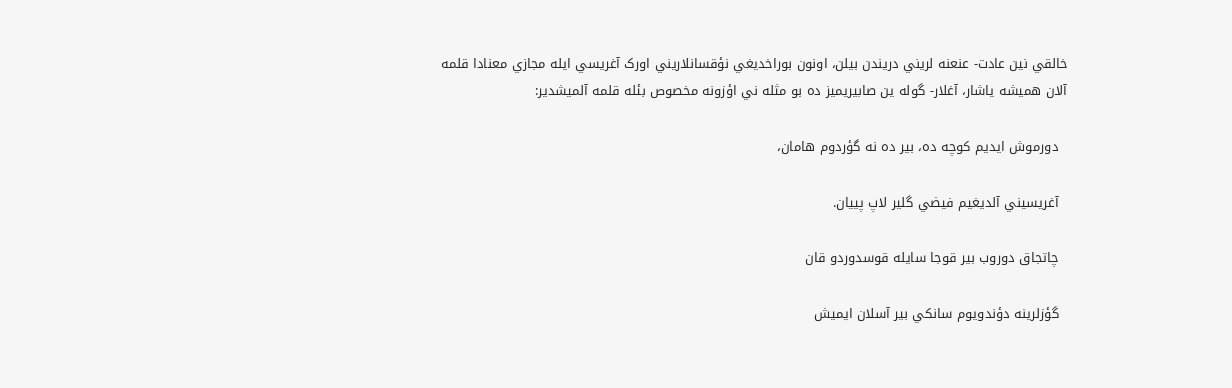خالقي نين عادت- عنعنه لريني دريندن بيلن، اونون بوراخديغي نؤقسانلاريني اورک آغريسي ايله مجازي معنادا قلمه آلان هميشه ياشار، آغلار- گوله ين صابيريميز ده بو مثله ني اؤزونه مخصوص بئله قلمه آلميشدير:

  دورموش ايديم کوچه ده، بير ده نه گؤردوم هامان،

  آغريسيني آلديغيم فيضي گلير لاپ پييان.

  چاتجاق دوروب بير قوجا سايله قوسدوردو قان

  گؤزلرينه دؤندويوم سانکي بير آسلان ايميش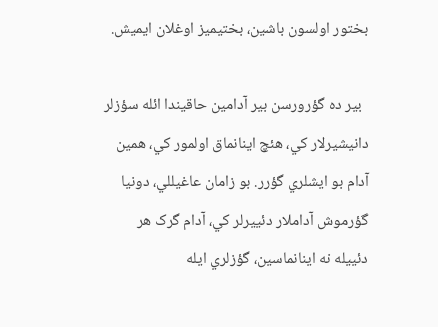بختور اولسون باشين، بختيميز اوغلان ايميش.

  بير ده گؤرورسن بير آدامين حاقيندا ائله سؤزلر دانيشيرلار کي، هئچ اينانماق اولمور کي، همين آدام بو ايشلري گؤرر. بو زامان عاغيللي، دونيا گؤرموش آداملار دئييرلر کي، آدام گرک هر دئييله نه اينانماسين، گؤزلري ايله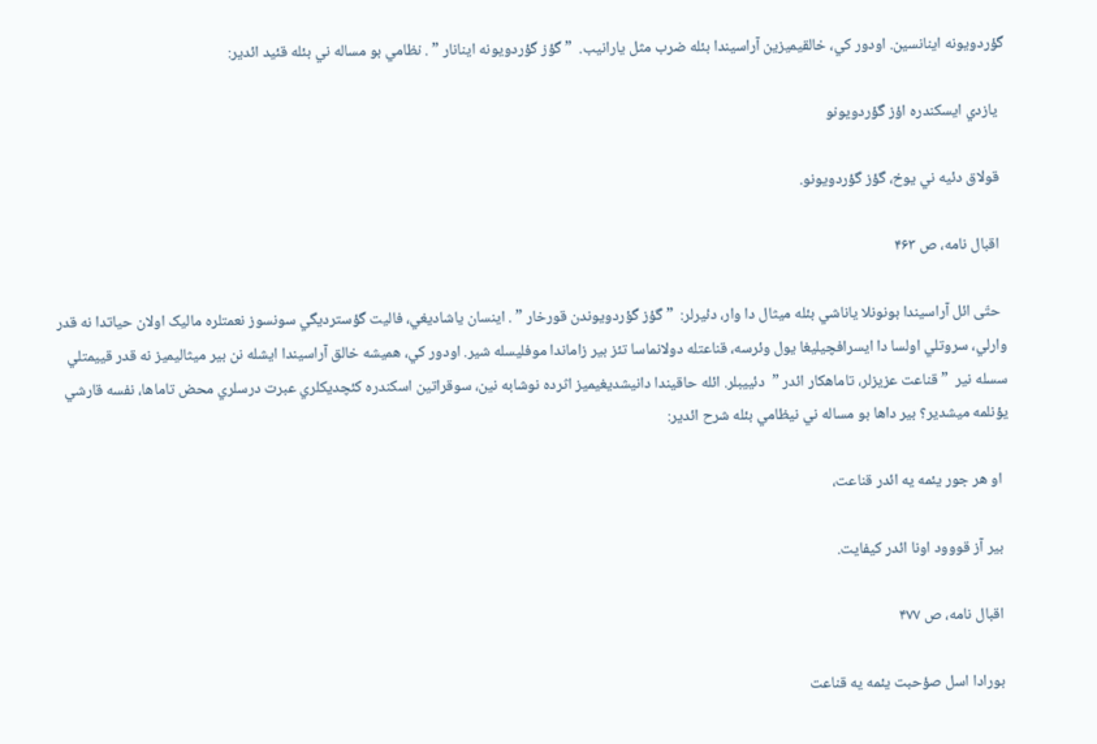گؤردويونه اينانسين. اودور کي، خالقيميزين آراسيندا بئله ضرب مثل يارانيب.  ” گؤز گؤردويونه اينانار ” . نظامي بو مساله ني بئله قئيد ائدير:

  يازدي ايسکندره اؤز گؤردويونو

  قولاق دئيه ني يوخ، گؤز گؤردويونو.

  اقبال نامه، ص ۴۶۳

  حتّی ائل آراسيندا بونونلا ياناشي بئله ميثال دا وار، دئيرلر:  ” گؤز گؤردويوندن قورخار ” . اينسان ياشاديغي، فاليت گؤسترديگي سونسوز نعمتلره ماليک اولان حياتدا نه قدر وارلي، سروتلي اولسا دا ايسرافچيليغا يول وئرسه، قناعتله دولانماسا تئز بير زاماندا موفليسله شير. اودور کي، هميشه خالق آراسيندا ایشله نن بير ميثاليميز نه قدر قييمتلي سسله نير  ” قناعت عزيزلر، تاماهکار ائدر ”  دئييبلر. ائله حاقيندا دانيشديغيميز اثرده نوشابه نين، سوقراتين اسکندره کئچديکلري عبرت درسلري محض تاماها، نفسه قارشي يؤنلمه ميشدير؟ بير داها بو مساله ني نيظامي بئله شرح ائدير:

  او هر جور يئمه يه ائدر قناعت،

  بير آز قووود اونا ائدر کيفايت.

  اقبال نامه، ص ۴۷۷

  بورادا اسل صؤحبت يئمه يه قناعت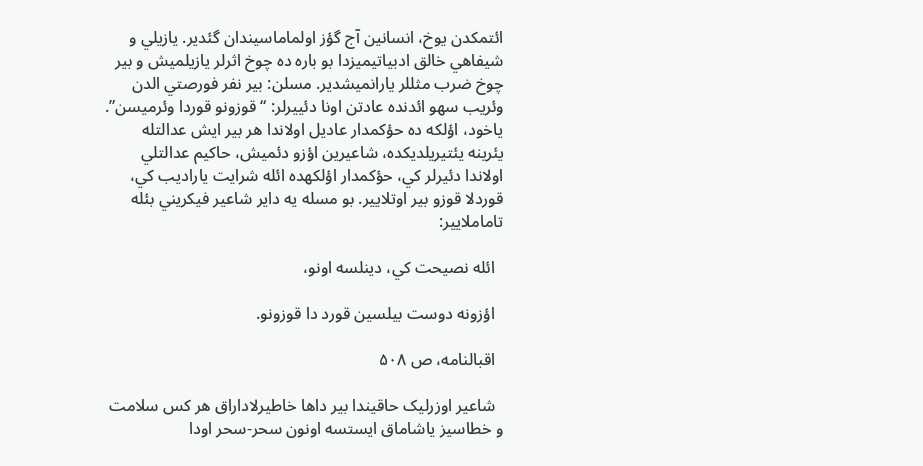ائتمکدن يوخ، انسانين آج گؤز اولماماسيندان گئدير. يازيلي و شيفاهي خالق ادبياتيميزدا بو باره ده چوخ اثرلر يازيلميش و بير چوخ ضرب مثللر يارانميشدير. مسلن: بير نفر فورصتي الدن وئريب سهو ائدنده عادتن اونا دئييرلر: “قوزونو قوردا وئرميسن”. ياخود، اؤلکه ده حؤکمدار عاديل اولاندا هر بير ايش عدالتله يئرينه يئتيريلديکده، شاعيرين اؤزو دئميش، حاکيم عدالتلي اولاندا دئيرلر کي، حؤکمدار اؤلکهده ائله شرايت ياراديب کي، قوردلا قوزو بير اوتلايير. بو مسله يه داير شاعير فيکريني بئله تاماملايير:

  ائله نصيحت کي، دينلسه اونو،

  اؤزونه دوست بيلسين قورد دا قوزونو.

  اقبالنامه، ص ۵۰۸

  شاعير اوزرليک حاقيندا بير داها خاطيرلاداراق هر کس سلامت و خطاسيز ياشاماق ايستسه اونون سحر-سحر اودا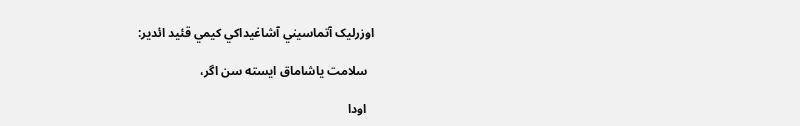اوزرليک آتماسيني آشاغيداکي کيمي قئيد ائدير:

  سلامت ياشاماق ايسته سن اگر،

  اودا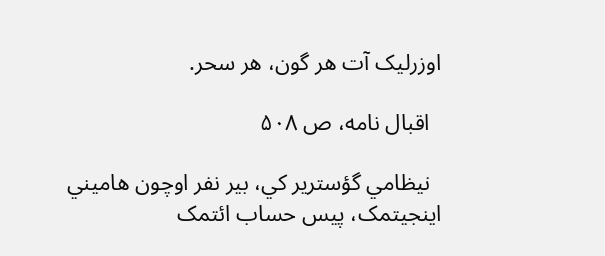اوزرليک آت هر گون، هر سحر.

  اقبال نامه، ص ۵۰۸

  نيظامي گؤسترير کي، بير نفر اوچون هاميني اينجيتمک، پيس حساب ائتمک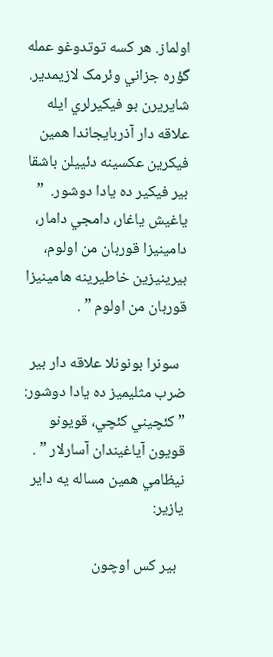اولماز. هر کسه توتدوغو عمله گؤره جزاني وئرمک لازيمدير. شايريرن بو فيکيرلري ايله علاقه دار آذربايجاندا همين فيکرين عکسينه دئييلن باشقا بير فيکير ده يادا دوشور.  ” ياغيش ياغار، دامجي دامار، دامينيزا قوربان من اولوم، بيرينيزين خاطيرينه هامينيزا قوربان من اولوم ” .

  سونرا بونونلا علاقه دار بير ضرب مثليميز ده يادا دوشور:  ” کئچيني کئچي، قويونو قويون آياغيندان آسارلار ” . نيظامي همين مساله يه داير يازير:

  بير کس اوچون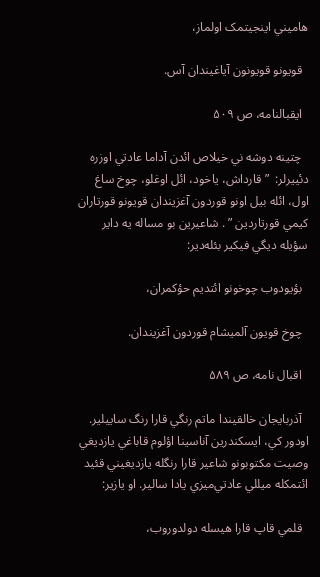هاميني اينجيتمک اولماز،

  قويونو قويونون آياغيندان آس.

  ايقبالنامه، ص ۵۰۹

  چتينه دوشه ني خيلاص ائدن آداما عادتي اوزره دئييرلر:  ” قارداش، ياخود، ائل اوغلو، چوخ ساغ اول، ائله بيل اونو قوردون آغزيندان قويونو قورتاران کيمي قورتاردين ” . شاعيرين بو مساله يه داير سؤیله‌ ديگي فيکير بئله‌دير:

  بؤيودوب چوخونو ائتديم حؤکمران،

  چوخ قويون آلميشام قوردون آغزيندان.

  اقبال نامه، ص ۵۸۹

  آذربايجان خالقيندا ماتم رنگي قارا رنگ ساييلير. اودور کي، ايسکندرين آناسينا اؤلوم قاباغي يازديغي وصيت مکتوبونو شاعير قارا رنگله يازديغيني قئيد ائتمکله ميللي عادتي‌ميزي يادا سالير. او يازير:

  قلمي قاپ قارا هيسله دولدوروب،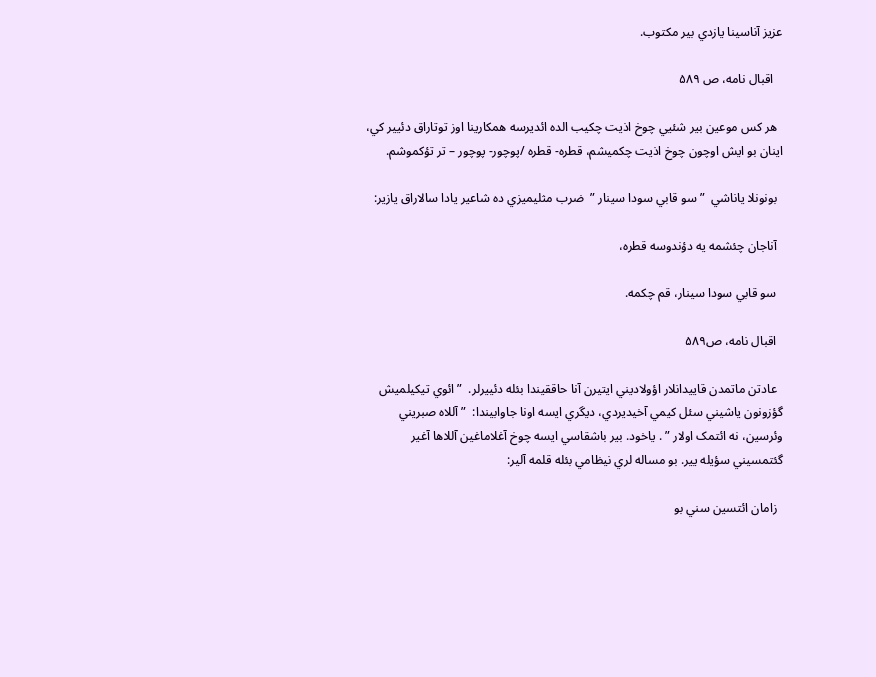عزيز آناسينا يازدي بير مکتوب.

   اقبال نامه، ص ۵۸۹

  هر کس موعين بير شئيي چوخ اذيت چکيب الده ائديرسه همکارينا اوز توتاراق دئيير کي، اينان بو ايش اوچون چوخ اذيت چکميشم، قطره- قطره /پوچور- پوچور – تر تؤکموشم.

  بونونلا ياناشي  ” سو قابي سودا سينار ”  ضرب مثلیميزي ده شاعير يادا سالاراق يازير:

  آناجان چئشمه يه دؤندوسه قطره،

  سو قابي سودا سينار، قم چکمه.

  اقبال نامه، ص۵۸۹

  عادتن ماتمدن قاييدانلار اؤولاديني ايتيرن آنا حاققيندا بئله دئييرلر.  ” ائوي تيکيلميش گؤزونون ياشيني سئل کيمي آخيديردي، ديگري ايسه اونا جاوابيندا:  ” آللاه صبريني وئرسين، نه ائتمک اولار ” . ياخود. بير باشقاسي ايسه چوخ آغلاماغين آللاها آغير گئتمسيني سؤيله يير. بو مساله لري نيظامي بئله قلمه آلير:

  زامان ائتسين سني بو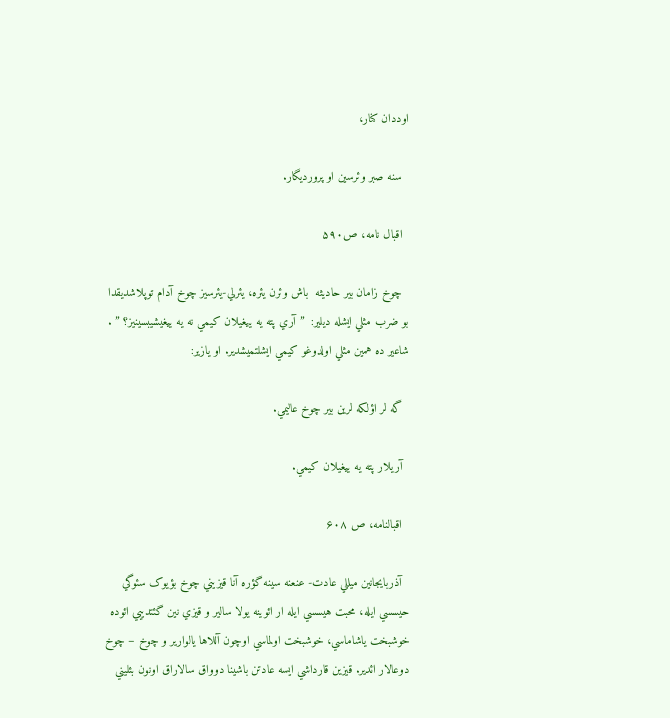اوددان کنار،

  سنه صبر وئرسين او پرورديگار.

  اقبال نامه، ص۵۹۰

  چوخ زامان بير حاديثه  باش وئرن يئره، يئرلي-يئرسيز چوخ آدام توپلاشديقدا بو ضرب مثلي ايشله ديلير:  ” آري پته يه ييغيلان کيمي نه يه ييغيشيبسينيز؟ ” . شاعير ده همين مثلي اولدوغو کيمي ايشلتميشدير. او يازير:

  گه لر اؤلکه لرين بير چوخ عاليمي.

  آريلار پته يه ييغيلان کيمي.

  اقبالنامه، ص ۶۰۸

  آذربايجانين ميللي عادت- عنعنه سينه گؤره آنا قيزيني چوخ بؤيوک سئوگي حيسسي ايله، محبت هيسسي ايله ار ائوينه يولا سالير و قيزي نين گئتدييي ائوده خوشبخت ياشاماسي، خوشبخت اولماسي اوچون آللاها يالوارير و چوخ – چوخ دوعالار ائدير. قيزين قارداشي ايسه عادتن باشينا دوواق سالاراق اونون بئليني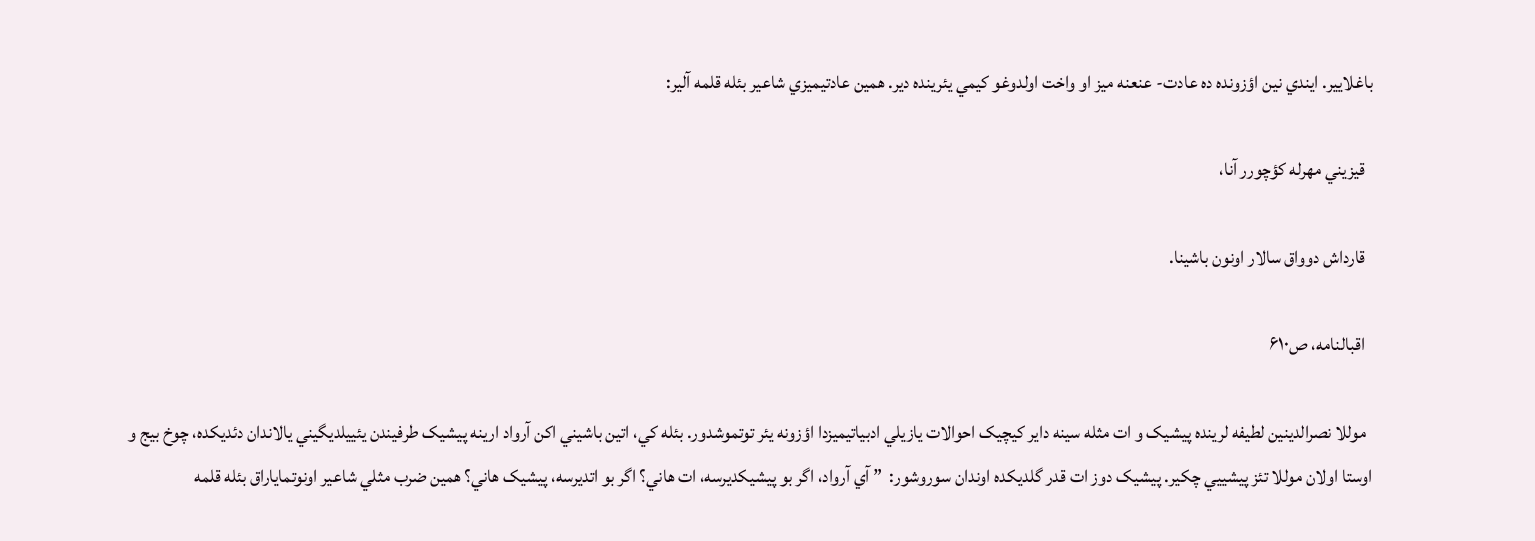باغلايير. ايندي نين اؤزونده ده عادت- عنعنه ميز او واخت اولدوغو کيمي يئرينده دير. همين عادتیميزي شاعير بئله قلمه آلير:

  قيزيني مهرله کؤچورر آنا،

  قارداش دوواق سالار اونون باشينا.

  اقبالنامه، ص۶۱۰

  موللا نصرالدينين لطيفه لرينده پيشيک و ات مثله سينه داير کيچيک احوالات يازيلي ادبياتيميزدا اؤزونه يئر توتموشدور. بئله کي، اتين باشيني اکن آرواد ارينه پيشيک طرفيندن يئييلديگيني يالاندان دئديکده، چوخ بيج و اوستا اولان موللا تئز پيشييي چکير. پيشيک دوز ات قدر گلديکده اوندان سوروشور:  ” آي آرواد، اگر بو پيشيکديرسه، ات هاني؟ اگر بو اتديرسه، پيشيک هاني؟ همين ضرب مثلي شاعير اونوتماياراق بئله قلمه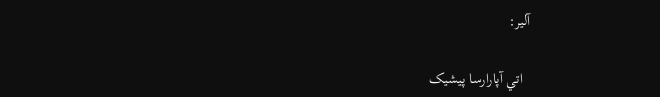آلير:

  اتي آپارارسا پيشيک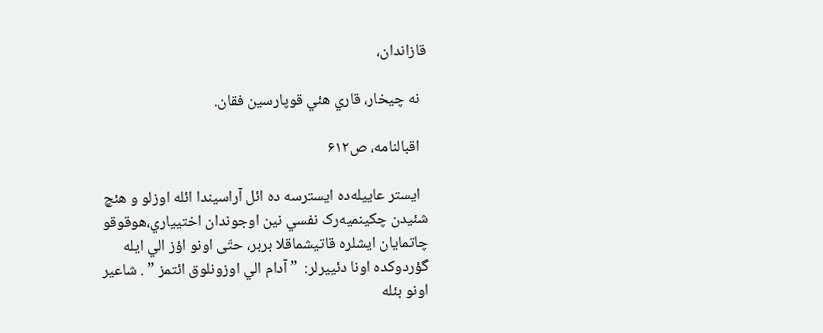قازاندان،

  نه چيخار، قاري هئي قوپارسين فقان.

  اقبالنامه، ص۶۱۲

  ايستر عاييله‌ده ايسترسه ده ائل آراسيندا ائله اوزلو و هئچ شئيدن چکينميه‌رک نفسي نين اوجوندان اختيياري،هوقوقو چاتمايان ايشلره قاتيشماقلا بربر، حتّی اونو اؤز الي ايله گؤردوکده اونا دئييرلر:  ” آدام الي اوزونلوق ائتمز ” . شاعير اونو بئله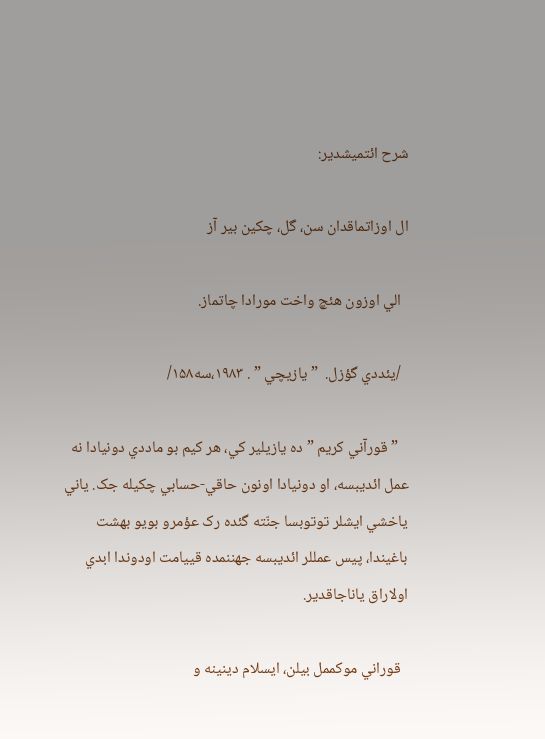شرح ائتميشدير:

ال اوزاتماقدان سن، گل، چکين بير آز

  الي اوزون هئچ واخت مورادا چاتماز.

  /يئددي گؤزل.  ” يازيچي ” . ۱۹۸۳،سه۱۵۸/

   ” قورآني کريم ” ده يازيلير کي، هر کيم بو ماددي دونيادا نه عمل ائديبسه، او دونيادا اونون حاقي-حسابي چکيله جک. ياني ياخشي ايشلر توتوبسا جنّته گئده رک عؤمرو بويو بهشت باغيندا، پيس عمللر ائديبسه جهننمده قييامت اودوندا ابدي اولاراق ياناجاقدير.

  قوراني موکممل بيلن، ايسلام دينينه و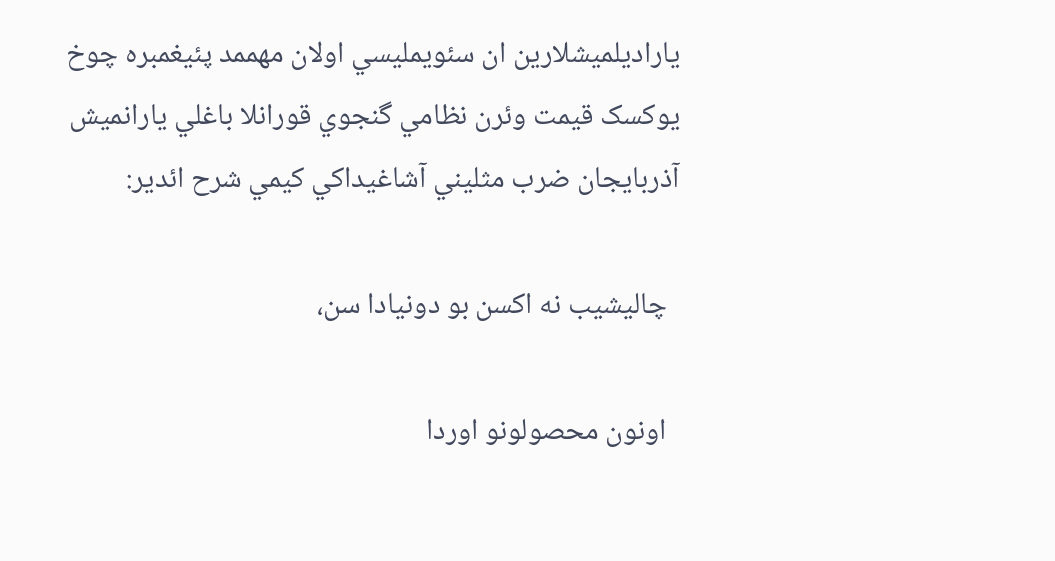ياراديلميشلارين ان سئويمليسي اولان مهممد پئيغمبره چوخ يوکسک قيمت وئرن نظامي گنجوي قورانلا باغلي يارانميش آذربايجان ضرب مثليني آشاغيداکي کيمي شرح ائدير:

  چاليشيب نه اکسن بو دونيادا سن،

  اونون محصولونو اوردا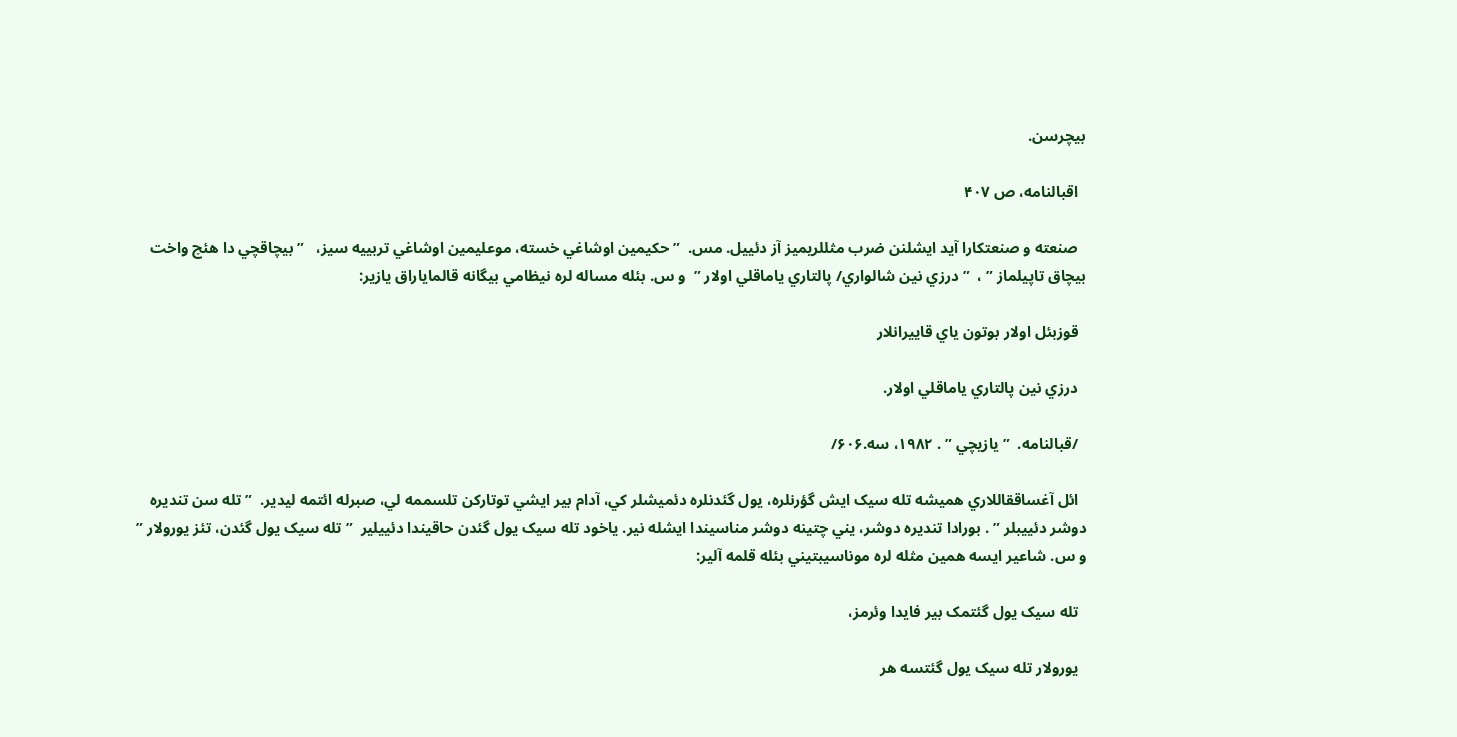بيچرسن.

  اقبالنامه، ص ۴۰۷

  صنعته و صنعتکارا آيد ايشلنن ضرب مثللريميز آز دئييل. مس.  ” حکيمين اوشاغي خسته، موعليمين اوشاغي تربييه سيز،   ” بيچاقچي دا هئچ واخت بيچاق تاپيلماز ” ،  ” درزي نين شالواري/ پالتاري ياماقلي اولار ”  و س. بئله مساله لره نيظامي بيگانه قالماياراق يازير:

  قوزبئل اولار بوتون ياي قاييرانلار

  درزي نين پالتاري ياماقلي اولار.

  /قبالنامه.  ” يازيچي ” . ۱۹۸۲، سه.۶۰۶/

  ائل آغساققاللاري هميشه تله سيک ايش گؤرنلره، يول گئدنلره دئميشلر کي، آدام بير ايشي توتارکن تلسممه لي، صبرله ائتمه ليدير.  ” تله سن تنديره دوشر دئييبلر ” . بورادا تنديره دوشر، يني چتينه دوشر مناسيندا ايشله نير. ياخود تله سيک يول گئدن حاقيندا دئييلير  ” تله سيک يول گئدن، تئز يورولار ”  و س. شاعیر ايسه همين مثله لره موناسيبتيني بئله قلمه آلير:

  تله سيک يول گئتمک بير فايدا وئرمز،

  يورولار تله سيک يول گئتسه هر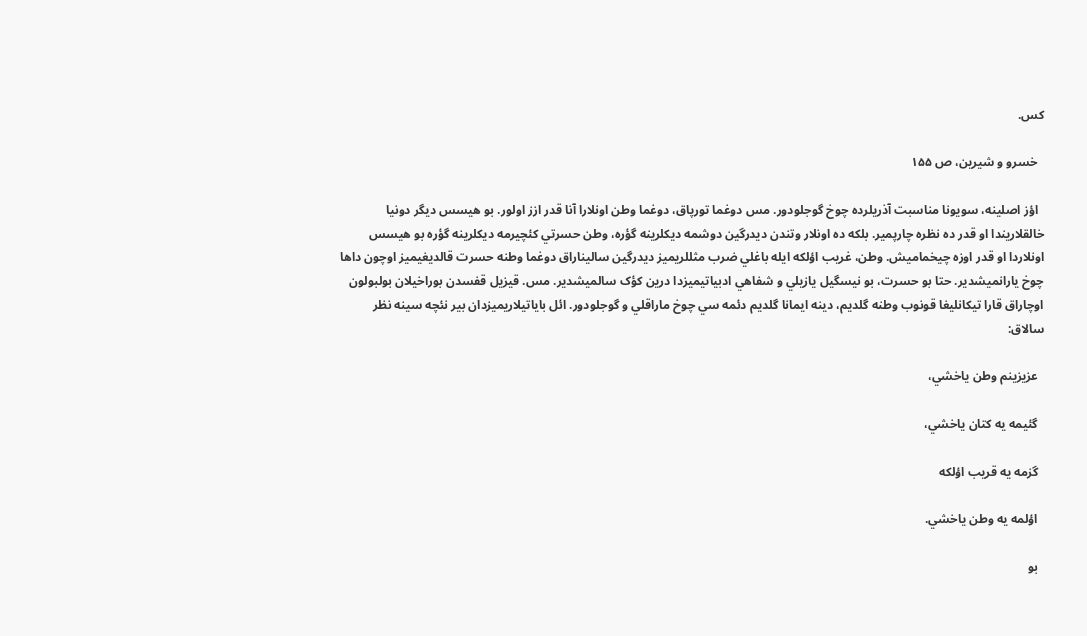کس.

  خسرو و شيرين، ص ۱۵۵

  اؤز اصلینه، سويونا مناسبت آذريلرده چوخ گوجلودور. مس دوغما تورپاق، دوغما وطن اونلارا آنا قدر ازز اولور. بو هيسس ديگر دونيا خالقلاريندا او قدر ده نظره چارپمير. بلکه ده اونلار وتندن ديدرگين دوشمه ديکلرينه گؤره، وطن حسرتي کئچيرمه ديکلرينه گؤره بو هيسس اونلاردا او قدر اوزه چيخماميش. وطن، غريب اؤلکه ايله باغلي ضرب مثللريميز ديدرگين ساليناراق دوغما وطنه حسرت قالديغيميز اوچون داها چوخ يارانميشدير. حتا بو حسرت، بو نيسگيل يازيلي و شفاهي ادبياتيميزدا درين کؤک سالميشدير. مس. قيزيل قفسدن بوراخيلان بولبولون اوچاراق قارا تيکانليغا قونوب وطنه گلديم، دينه ايمانا گلديم دئمه سي چوخ ماراقلي و گوجلودور. ائل باياتيلاريميزدان بير نئچه سينه نظر سالاق:

  عزيزينم وطن ياخشي،

  گئيمه يه کتان ياخشي،

  گزمه يه قريب اؤلکه

  اؤلمه يه وطن ياخشي.

  بو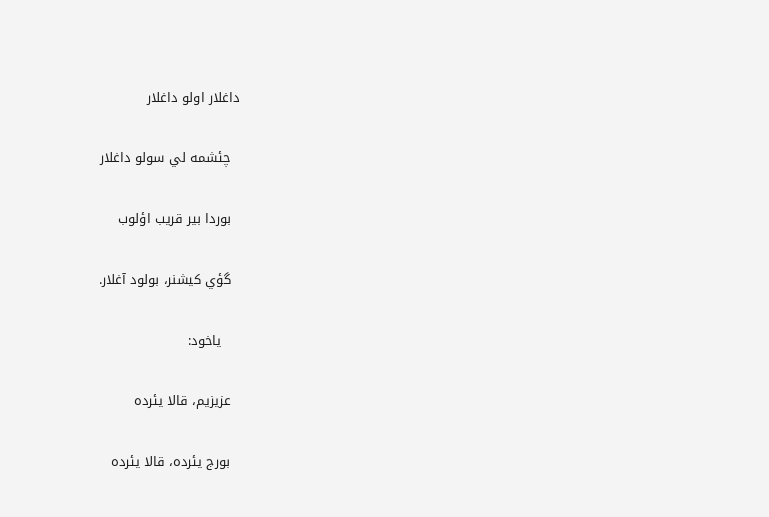داغلار اولو داغلار

  چئشمه لي سولو داغلار

  بوردا بير قريب اؤلوب

  گؤي کيشنر، بولود آغلار.

    ياخود:

  عزيزيم، قالا يئرده

  بورج يئرده، قالا يئرده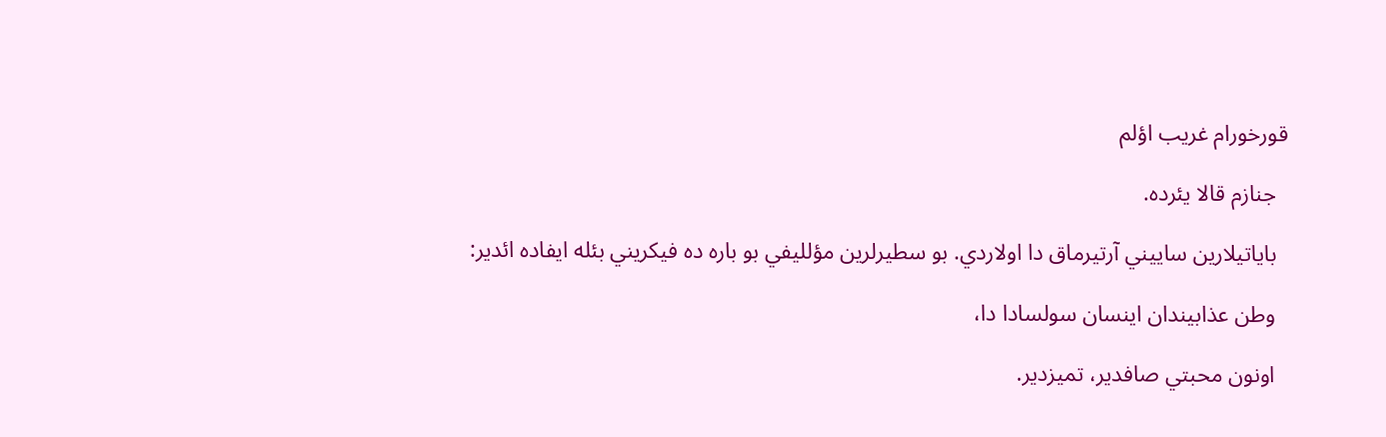قورخورام غريب اؤلم

  جنازم قالا يئرده.

  باياتيلارين ساييني آرتيرماق دا اولاردي. بو سطيرلرين مؤلليفي بو باره ده فيکريني بئله ايفاده ائدير:

  وطن عذابيندان اينسان سولسادا دا،

  اونون محبتي صافدير، تميزدير.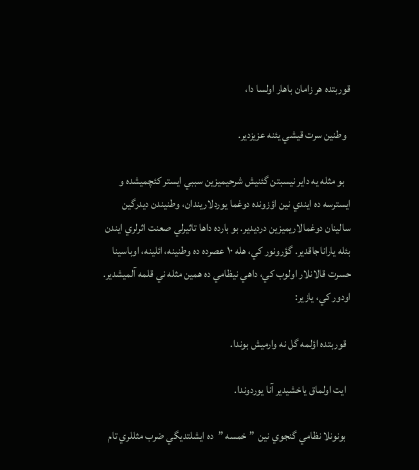قوربتده هر زامان باهار اولسا دا،

  وطنين سرت قيشي يئنه عزيزدير.

   بو مثله يه داير نيسبتن گئنيش شرحيميزين سببي ايستر کئچميشده و ايسترسه ده ايندي نين اؤزونده دوغما يوردلاريندان، وطنيندن ديدرگين سالينان دوغمالاريميزين درديدير. بو بارده داها تاثيرلي صعنت اثرلري ايندن بئله ياراناجاقدير. گؤرونور کي، هله ۱۰ عصرده ده وطنينه، ائلينه، اوباسينا حسرت قالانلار اولوب کي، داهي نيظامي ده همين مثله ني قلمه آلميشدير. اودور کي، يازير:

  قوربتده اؤلمه گل نه وارميش بوندا.

  ايت اولماق ياخشيدير آنا يوردوندا.

  بونونلا نظامي گنجوي نين  ” خمسه ”  ده ايشلتديگي ضرب مثللري تام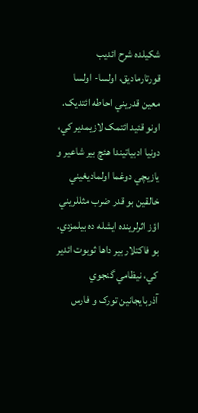شکيلده شرح ائديب قورتارماديق، اولسا- اولسا معين قدريني احاطه ائتديک. اونو قئيد ائتمک لازيمدير کي، دونيا ادبياتيندا هئچ بير شاعير و يازيچي دوغما اولماديغيني خالقين بو قدر ضرب مثللريني اؤز اثرلرينده ايشله ده بيلمزدي. بو فاکتلار بير داها ثوبوت ائدير کي، نيظامي گنجوي آذربايجانين تورک و فارس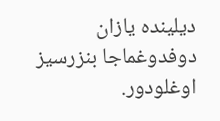ديلينده يازان دوفدوغماجا بنزرسيز اوغلودور.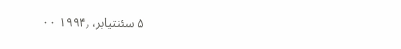۵ سئنتيابر، ۱۹۹۴٫ ۰۰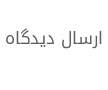ارسال دیدگاه